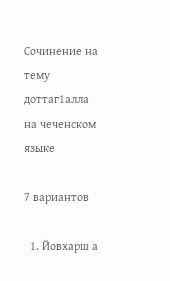Сочинение на тему доттаг1алла на чеченском языке

7 вариантов

  1. Йовхарш а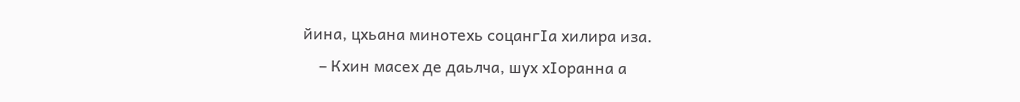йина, цхьана минотехь соцангIа хилира иза.
    – Кхин масех де даьлча, шух хIоранна а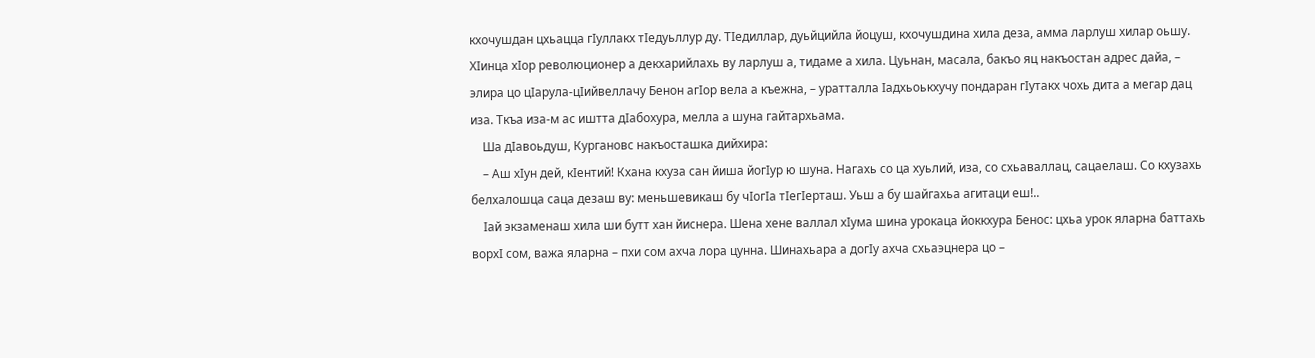кхочушдан цхьацца гIуллакх тIедуьллур ду. ТIедиллар, дуьйцийла йоцуш, кхочушдина хила деза, амма ларлуш хилар оьшу. ХIинца хIор революционер а декхарийлахь ву ларлуш а, тидаме а хила. Цуьнан, масала, бакъо яц накъостан адрес дайа, – элира цо цIарула-цIийвеллачу Бенон агIор вела а къежна, – уратталла Iадхьоькхучу пондаран гIутакх чохь дита а мегар дац иза. Ткъа иза-м ас иштта дIабохура, мелла а шуна гайтархьама.
    Ша дIавоьдуш, Кургановс накъосташка дийхира:
    – Аш хIун дей, кIентий! Кхана кхуза сан йиша йогIур ю шуна. Нагахь со ца хуьлий, иза, со схьаваллац, сацаелаш. Со кхузахь белхалошца саца дезаш ву: меньшевикаш бу чIогIа тIегIерташ. Уьш а бу шайгахьа агитаци еш!..
    Iай экзаменаш хила ши бутт хан йиснера. Шена хене валлал хIума шина урокаца йоккхура Бенос: цхьа урок яларна баттахь ворхI сом, важа яларна – пхи сом ахча лора цунна. Шинахьара а догIу ахча схьаэцнера цо –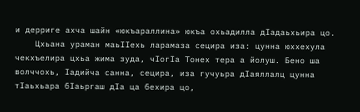и дерриге ахча шайн «юкъараллина» юкъа охьадилла дIадаьхьира цо.
    Цхьана ураман маьIIехь ларамаза сецира иза: цунна юххехула чекхъелира цхьа жима зуда, чIогIа Тонех тера а йолуш. Бено ша волччохь, Iадийча санна, сецира, иза гучуьра дIаяллалц цунна тIаьхьара бIаьргаш дIа ца бехира цо,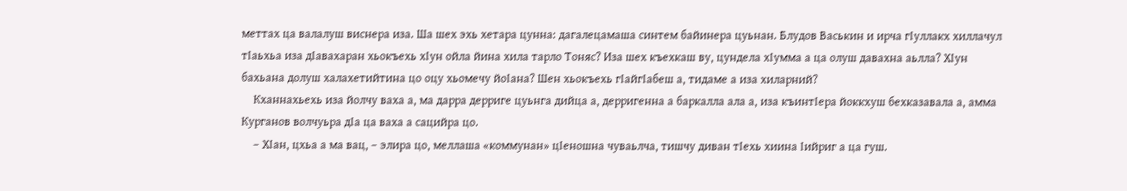меттах ца валалуш виснера иза. Ша шех эхь хетара цунна: дагалецамаша синтем байинера цуьнан. Блудов Васькин и ирча гIуллакх хиллачул тIаьхьа иза дIавахаран хьокъехь хIун ойла йина хила тарло Тоняс? Иза шех къехкаш ву, цундела хIумма а ца олуш давахна аьлла? ХIун бахьана долуш халахетийтина цо оцу хьомечу йоIана? Шен хьокъехь гIайгIабеш а, тидаме а иза хиларний?
    Кханнахьехь иза йолчу ваха а, ма дарра дерриге цуьнга дийца а, дерригенна а баркалла ала а, иза къинтIера йоккхуш бехказавала а, амма Курганов волчуьра дIа ца ваха а сацийра цо.
    – ХIан, цхьа а ма вац, – элира цо, меллаша «коммунан» цIеношна чуваьлча, тишчу диван тIехь хиина Iийриг а ца гуш.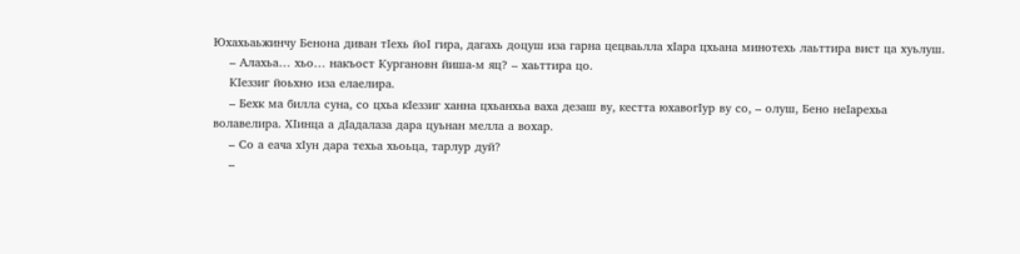Юхахьаьжинчу Бенона диван тIехь йоI гира, дагахь доцуш иза гарна цецваьлла хIара цхьана минотехь лаьттира вист ца хуьлуш.
    – Алахьа… хьо… накъост Кургановн йиша-м яц? – хаьттира цо.
    КIеззиг йоьхно иза елаелира.
    – Бехк ма билла суна, со цхьа кIеззиг ханна цхьанхьа ваха дезаш ву, кестта юхавогIур ву со, – олуш, Бено неIарехьа волавелира. ХIинца а дIадалаза дара цуьнан мелла а вохар.
    – Со а еача хIун дара техьа хьоьца, тарлур дуй?
    –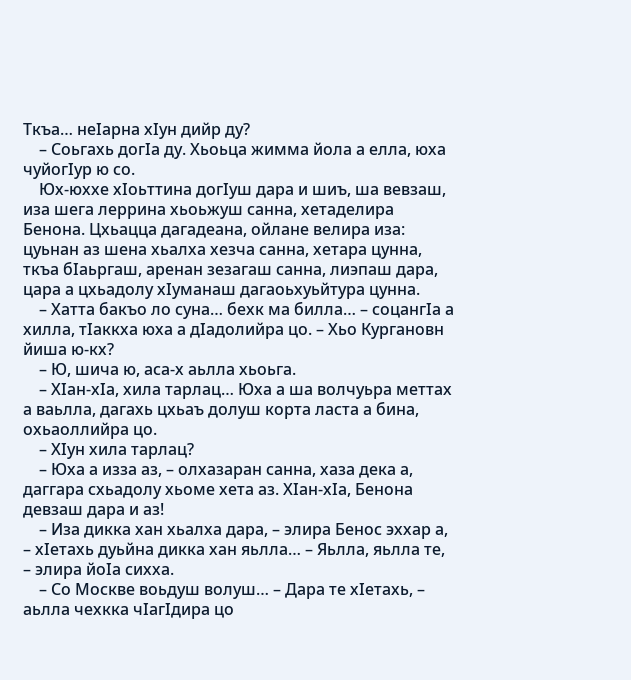Ткъа… неIарна хIун дийр ду?
    – Соьгахь догIа ду. Хьоьца жимма йола а елла, юха чуйогIур ю со.
    Юх-юххе хIоьттина догIуш дара и шиъ, ша вевзаш, иза шега леррина хьоьжуш санна, хетаделира Бенона. Цхьацца дагадеана, ойлане велира иза: цуьнан аз шена хьалха хезча санна, хетара цунна, ткъа бIаьргаш, аренан зезагаш санна, лиэпаш дара, цара а цхьадолу хIуманаш дагаоьхуьйтура цунна.
    – Хатта бакъо ло суна… бехк ма билла… – соцангIа а хилла, тIаккха юха а дIадолийра цо. – Хьо Кургановн йиша ю-кх?
    – Ю, шича ю, аса-х аьлла хьоьга.
    – ХIан-хIа, хила тарлац… Юха а ша волчуьра меттах а ваьлла, дагахь цхьаъ долуш корта ласта а бина, охьаоллийра цо.
    – ХIун хила тарлац?
    – Юха а изза аз, – олхазаран санна, хаза дека а, даггара схьадолу хьоме хета аз. ХIан-хIа, Бенона девзаш дара и аз!
    – Иза дикка хан хьалха дара, – элира Бенос эххар а, – хIетахь дуьйна дикка хан яьлла… – Яьлла, яьлла те, – элира йоIа сихха.
    – Со Москве воьдуш волуш… – Дара те хIетахь, – аьлла чехкка чIагIдира цо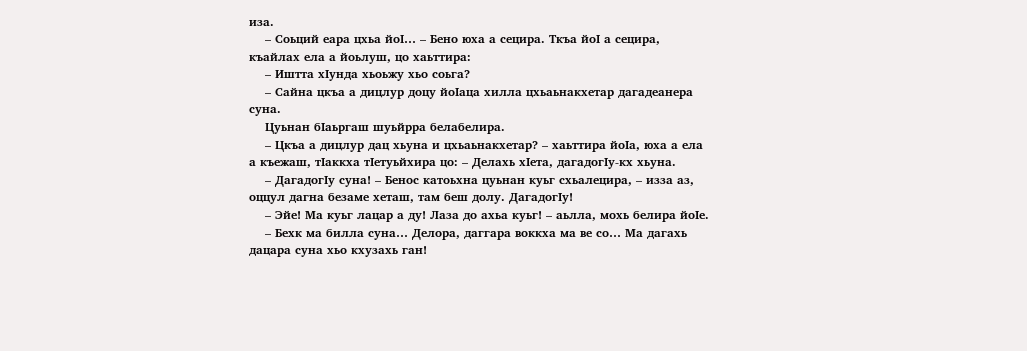иза.
    – Соьций еара цхьа йоI… – Бено юха а сецира. Ткъа йоI а сецира, къайлах ела а йоьлуш, цо хаьттира:
    – Иштта хIунда хьоьжу хьо соьга?
    – Сайна цкъа а дицлур доцу йоIаца хилла цхьаьнакхетар дагадеанера суна.
    Цуьнан бIаьргаш шуьйрра белабелира.
    – Цкъа а дицлур дац хьуна и цхьаьнакхетар? – хаьттира йоIа, юха а ела а къежаш, тIаккха тIетуьйхира цо: – Делахь хIета, дагадогIу-кх хьуна.
    – ДагадогIу суна! – Бенос катоьхна цуьнан куьг схьалецира, – изза аз, оццул дагна безаме хеташ, там беш долу. ДагадогIу!
    – Эйе! Ма куьг лацар а ду! Лаза до ахьа куьг! – аьлла, мохь белира йоIе.
    – Бехк ма билла суна… Делора, даггара воккха ма ве со… Ма дагахь дацара суна хьо кхузахь ган!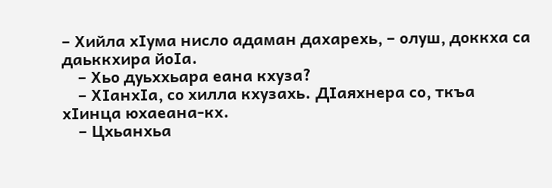– Хийла хIума нисло адаман дахарехь, – олуш, доккха са даьккхира йоIа.
    – Хьо дуьххьара еана кхуза?
    – ХIанхIа, со хилла кхузахь. ДIаяхнера со, ткъа хIинца юхаеана-кх.
    – Цхьанхьа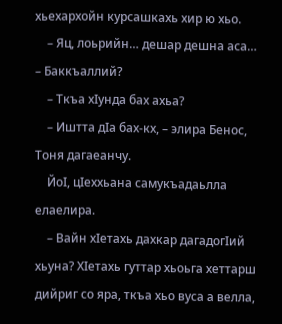хьехархойн курсашкахь хир ю хьо.
    – Яц, лоьрийн… дешар дешна аса… – Баккъаллий?
    – Ткъа хIунда бах ахьа?
    – Иштта дIа бах-кх, – элира Бенос, Тоня дагаеанчу.
    ЙоI, цIеххьана самукъадаьлла елаелира.
    – Вайн хIетахь дахкар дагадогIий хьуна? ХIетахь гуттар хьоьга хеттарш дийриг со яра, ткъа хьо вуса а велла,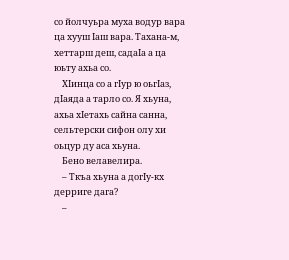со йолчуьра муха водур вара ца хууш Iаш вара. Тахана-м, хеттарш деш, садаIа а ца юьту ахьа со.
    ХIинца со а гIур ю оьгIаз, дIаяда а тарло со. Я хьуна, ахьа хIетахь сайна санна, сельтерски сифон олу хи оьцур ду аса хьуна.
    Бено велавелира.
    – Ткъа хьуна а догIу-кх дерриге дага?
    –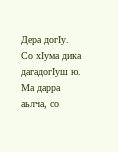Дера догIу. Со хIума дика дагадогIуш ю. Ма дарра аьлча, со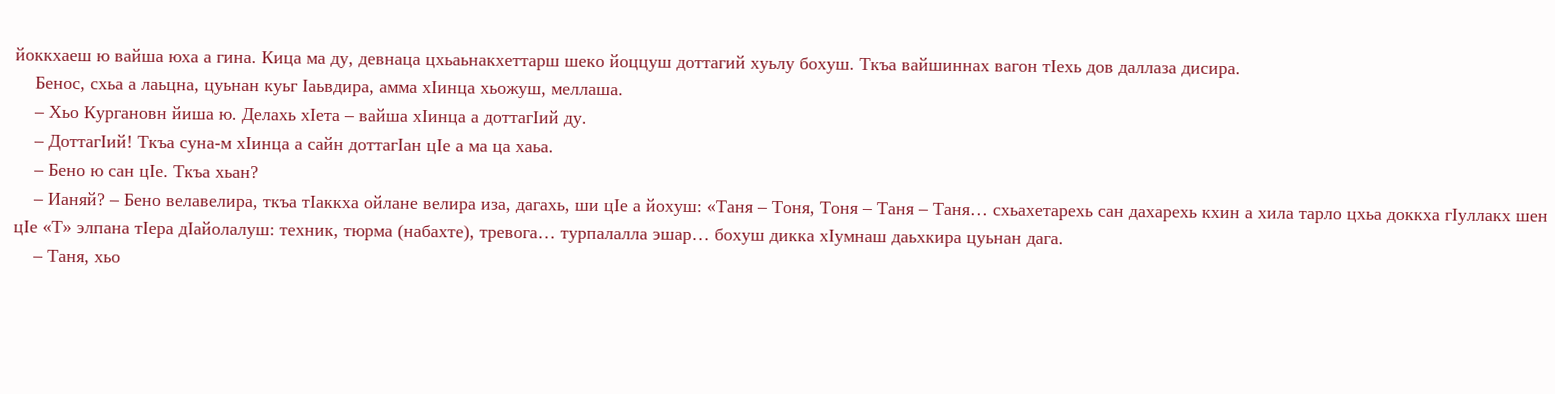йоккхаеш ю вайша юха а гина. Кица ма ду, девнаца цхьаьнакхеттарш шеко йоццуш доттагий хуьлу бохуш. Ткъа вайшиннах вагон тIехь дов даллаза дисира.
    Бенос, схьа а лаьцна, цуьнан куьг Iаьвдира, амма хIинца хьожуш, меллаша.
    – Хьо Кургановн йиша ю. Делахь хIета – вайша хIинца а доттагIий ду.
    – ДоттагIий! Ткъа суна-м хIинца а сайн доттагIан цIе а ма ца хаьа.
    – Бено ю сан цIе. Ткъа хьан?
    – Ианяй? – Бено велавелира, ткъа тIаккха ойлане велира иза, дагахь, ши цIе а йохуш: «Таня – Тоня, Тоня – Таня – Таня… схьахетарехь сан дахарехь кхин а хила тарло цхьа доккха гIуллакх шен цIе «Т» элпана тIера дIайолалуш: техник, тюрма (набахте), тревога… турпалалла эшар… бохуш дикка хIумнаш даьхкира цуьнан дага.
    – Таня, хьо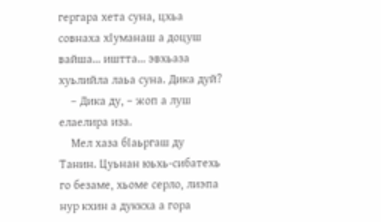гергара хета суна, цхьа совнаха хIуманаш а доцуш вайша… иштта… эвхьаза хуьлийла лаьа суна. Дика дуй?
    – Дика ду, – жоп а луш елаелира иза.
    Мел хаза бIаьргаш ду Танин. Цуьнан юьхь-сибатехь го безаме, хьоме серло, лиэпа нур кхин а дуккха а гора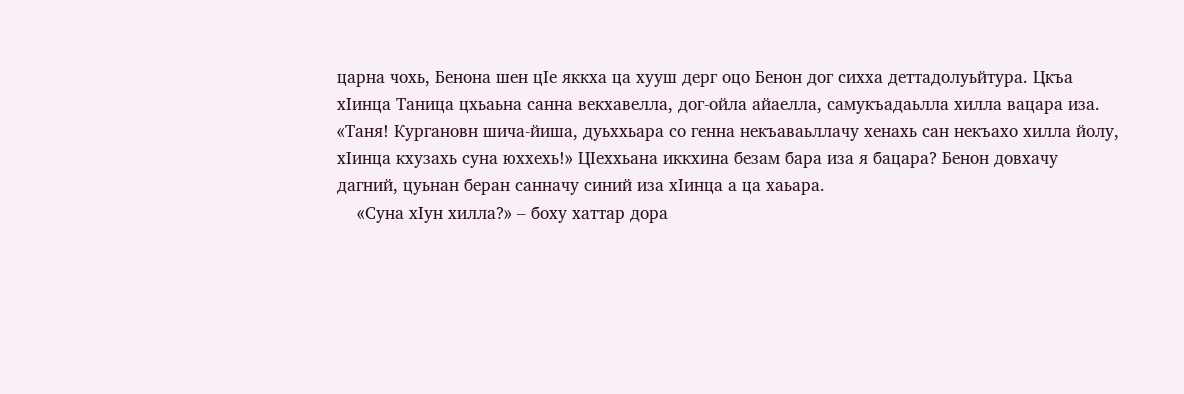царна чохь, Бенона шен цIе яккха ца хууш дерг оцо Бенон дог сихха деттадолуьйтура. Цкъа хIинца Таница цхьаьна санна векхавелла, дог-ойла айаелла, самукъадаьлла хилла вацара иза. «Таня! Кургановн шича-йиша, дуьххьара со генна некъаваьллачу хенахь сан некъахо хилла йолу, хIинца кхузахь суна юххехь!» ЦIеххьана иккхина безам бара иза я бацара? Бенон довхачу дагний, цуьнан беран санначу синий иза хIинца а ца хаьара.
    «Суна хIун хилла?» – боху хаттар дора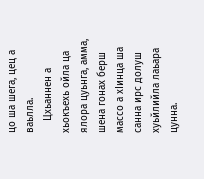цо ша шега, цец а ваьлла.
    Цхьаннен а хьокъехь ойла ца ялора цуьнга, амма, шена гонах берш массо а хIинца ша санна ирс долуш хуьйлийла лаьара цунна.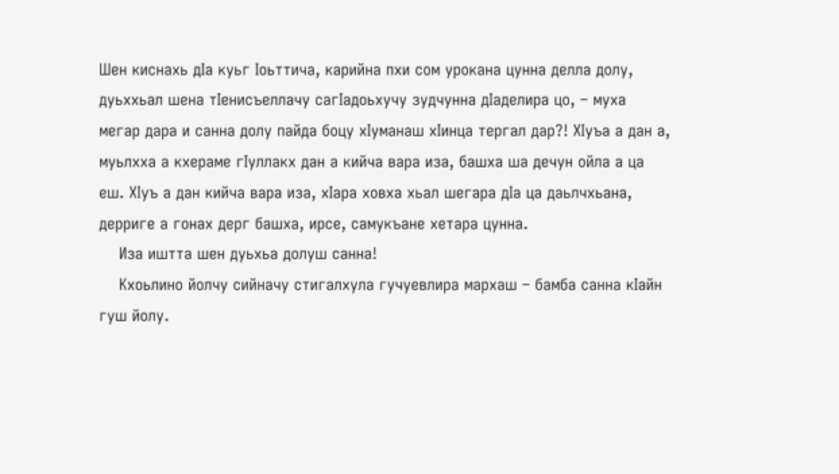Шен киснахь дIа куьг Iоьттича, карийна пхи сом урокана цунна делла долу, дуьххьал шена тIенисъеллачу сагIадоьхучу зудчунна дIаделира цо, – муха мегар дара и санна долу пайда боцу хIуманаш хIинца тергал дар?! ХIуъа а дан а, муьлхха а кхераме гIуллакх дан а кийча вара иза, башха ша дечун ойла а ца еш. ХIуъ а дан кийча вара иза, хIара ховха хьал шегара дIа ца даьлчхьана, дерриге а гонах дерг башха, ирсе, самукъане хетара цунна.
    Иза иштта шен дуьхьа долуш санна!
    Кхоьлино йолчу сийначу стигалхула гучуевлира мархаш – бамба санна кIайн гуш йолу.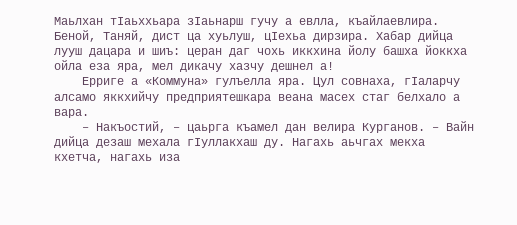Маьлхан тIаьххьара зIаьнарш гучу а евлла, къайлаевлира. Беной, Таняй, дист ца хуьлуш, цIехьа дирзира. Хабар дийца лууш дацара и шиъ: церан даг чохь иккхина йолу башха йоккха ойла еза яра, мел дикачу хазчу дешнел а!
    Ерриге а «Коммуна» гулъелла яра. Цул совнаха, гIаларчу алсамо яккхийчу предприятешкара веана масех стаг белхало а вара.
    – Накъостий, – цаьрга къамел дан велира Курганов. – Вайн дийца дезаш мехала гIуллакхаш ду. Нагахь аьчгах мекха кхетча, нагахь иза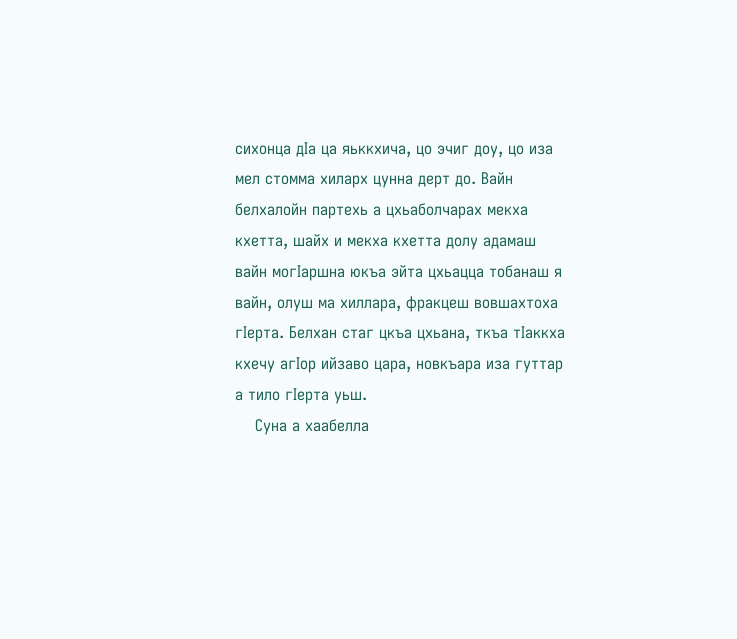сихонца дIа ца яьккхича, цо эчиг доу, цо иза мел стомма хиларх цунна дерт до. Вайн белхалойн партехь а цхьаболчарах мекха кхетта, шайх и мекха кхетта долу адамаш вайн могIаршна юкъа эйта цхьацца тобанаш я вайн, олуш ма хиллара, фракцеш вовшахтоха гIерта. Белхан стаг цкъа цхьана, ткъа тIаккха кхечу агIор ийзаво цара, новкъара иза гуттар а тило гIерта уьш.
    Суна а хаабелла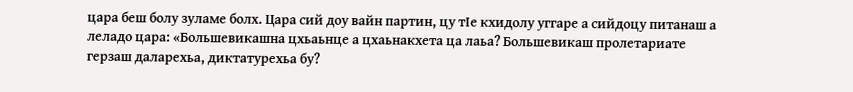цара беш болу зуламе болх. Цара сий доу вайн партин, цу тIе кхидолу уггаре а сийдоцу питанаш а леладо цара: «Большевикашна цхьаьнце а цхаьнакхета ца лаьа? Большевикаш пролетариате герзаш даларехьа, диктатурехьа бу?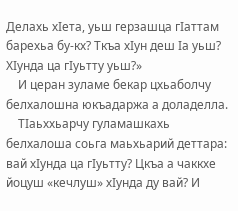Делахь хIета, уьш герзашца гIаттам барехьа бу-кх? Ткъа хIун деш Iа уьш? ХIунда ца гIуьтту уьш?»
    И церан зуламе бекар цхьаболчу белхалошна юкъадаржа а доладелла.
    ТIаьххьарчу гуламашкахь белхалоша соьга маьхьарий деттара: вай хIунда ца гIуьтту? Цкъа а чаккхе йоцуш «кечлуш» хIунда ду вай? И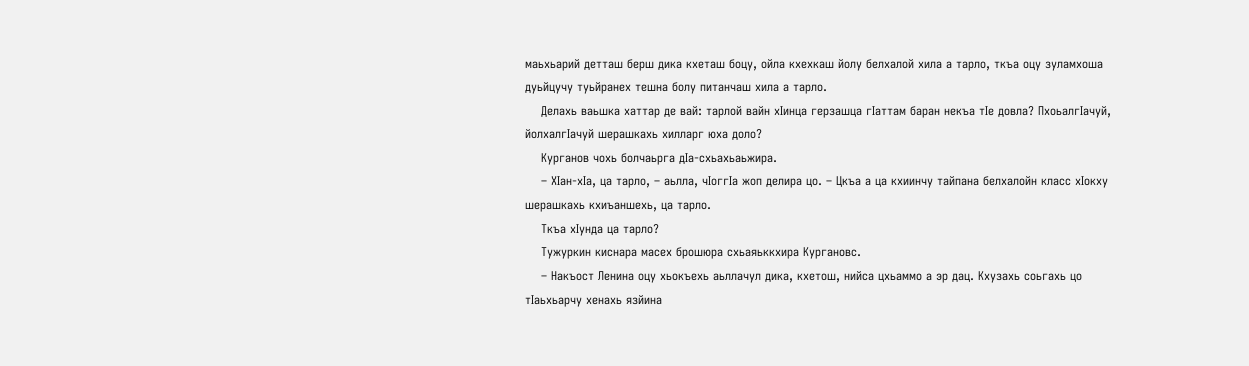маьхьарий детташ берш дика кхеташ боцу, ойла кхехкаш йолу белхалой хила а тарло, ткъа оцу зуламхоша дуьйцучу туьйранех тешна болу питанчаш хила а тарло.
    Делахь ваьшка хаттар де вай: тарлой вайн хIинца герзашца гIаттам баран некъа тIе довла? ПхоьалгIачуй, йолхалгIачуй шерашкахь хилларг юха доло?
    Курганов чохь болчаьрга дIа-схьахьаьжира.
    – ХIан-хIа, ца тарло, – аьлла, чIоггIа жоп делира цо. – Цкъа а ца кхиинчу тайпана белхалойн класс хIокху шерашкахь кхиъаншехь, ца тарло.
    Ткъа хIунда ца тарло?
    Тужуркин киснара масех брошюра схьаяьккхира Кургановс.
    – Накъост Ленина оцу хьокъехь аьллачул дика, кхетош, нийса цхьаммо а эр дац. Кхузахь соьгахь цо тIаьхьарчу хенахь язйина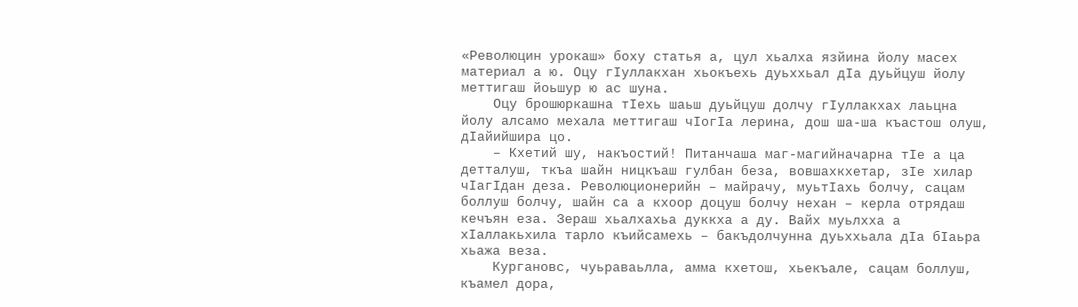«Революцин урокаш» боху статья а, цул хьалха язйина йолу масех материал а ю. Оцу гIуллакхан хьокъехь дуьххьал дIа дуьйцуш йолу меттигаш йоьшур ю ас шуна.
    Оцу брошюркашна тIехь шаьш дуьйцуш долчу гIуллакхах лаьцна йолу алсамо мехала меттигаш чIогIа лерина, дош ша-ша къастош олуш, дIайийшира цо.
    – Кхетий шу, накъостий! Питанчаша маг-магийначарна тIе а ца детталуш, ткъа шайн ницкъаш гулбан беза, вовшахкхетар, зIе хилар чIагIдан деза. Революционерийн – майрачу, муьтIахь болчу, сацам боллуш болчу, шайн са а кхоор доцуш болчу нехан – керла отрядаш кечъян еза. Зераш хьалхахьа дуккха а ду. Вайх муьлхха а хIаллакьхила тарло къийсамехь – бакъдолчунна дуьххьала дIа бIаьра хьажа веза.
    Кургановс, чуьраваьлла, амма кхетош, хьекъале, сацам боллуш, къамел дора,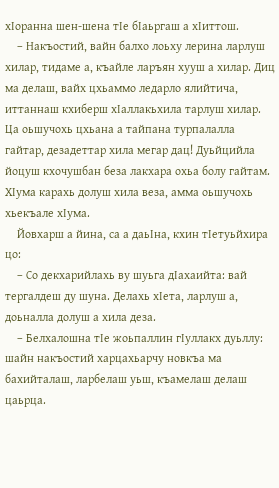хIоранна шен-шена тIе бIаьргаш а хIиттош.
    – Накъостий, вайн балхо лоьху лерина ларлуш хилар, тидаме а, къайле ларъян хууш а хилар. Диц ма делаш, вайх цхьаммо ледарло ялийтича, иттаннаш кхиберш хIаллакьхила тарлуш хилар. Ца оьшучохь цхьана а тайпана турпалалла гайтар, дезадеттар хила мегар дац! Дуьйцийла йоцуш кхочушбан беза лакхара охьа болу гайтам. ХIума карахь долуш хила веза, амма оьшучохь хьекъале хIума.
    Йовхарш а йина, са а даьIна, кхин тIетуьйхира цо:
    – Со декхарийлахь ву шуьга дIахаийта: вай тергалдеш ду шуна. Делахь хIета, ларлуш а, доьналла долуш а хила деза.
    – Белхалошна тIе жоьпаллин гIуллакх дуьллу: шайн накъостий харцахьарчу новкъа ма бахийталаш, ларбелаш уьш, къамелаш делаш цаьрца.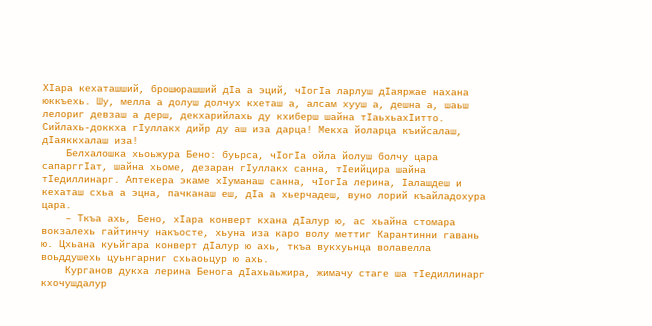ХIара кехаташший, брошюрашший дIа а эций, чIогIа ларлуш дIаяржае нахана юккъехь. Шу, мелла а долуш долчух кхеташ а, алсам хууш а, дешна а, шаьш лелориг девзаш а дерш, декхарийлахь ду кхиберш шайна тIаьхьахIитто. Сийлахь-доккха гIуллакх дийр ду аш иза дарца! Мекха йоларца къийсалаш, дIаяккхалаш иза!
    Белхалошка хьоьжура Бено: буьрса, чIогIа ойла йолуш болчу цара сапарггIат, шайна хьоме, дезаран гIуллакх санна, тIеийцира шайна тIедиллинарг. Аптекера экаме хIуманаш санна, чIогIа лерина, Iалашдеш и кехаташ схьа а эцна, пачканаш еш, дIа а хьерчадеш, вуно лорий къайладохура цара.
    – Ткъа ахь, Бено, хIара конверт кхана дIалур ю, ас хьайна стомара вокзалехь гайтинчу накъосте, хьуна иза каро волу меттиг Карантинни гавань ю. Цхьана куьйгара конверт дIалур ю ахь, ткъа вукхуьнца волавелла воьддушехь цуьнгарниг схьаоьцур ю ахь.
    Курганов дукха лерина Бенога дIахьаьжира, жимачу стаге ша тIедиллинарг кхочушдалур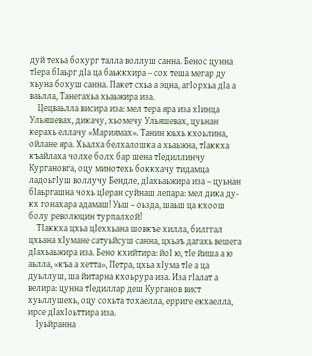дуй техьа бохург талла воллуш санна. Бенос цунна тIера бIаьрг дIа ца баьккхира – сох теша мегар ду хьуна бохуш санна. Пакет схьа а эцна, агIорхьа дIа а ваьлла, Танегахьа хьаьжира иза.
    Цецваьлла висира иза: мел тера яра иза хIинца Ульяшевах, дикачу, хьомечу Ульяшевах, цуьнан керахь еллачу «Мариямах». Танин юьхь кхоьлина, ойлане яра. Хьалха белхалошка а хьаьжна, тIаккха къайлаха чолхе болх бар шена тIедиллинчу Кургановга, оцу минотехь боккхачу тидамца ладоьгIуш воллучу Бендле, дIахьаьжира иза – цуьнан бIаьргашна чохь цIеран суйнаш лепара: мел дика ду-кх гонахара адамаш! Уьш – оьзда, шаьш ца кхоош болу революцин турпалхой!
    ТIаккха цхьа цIеххьана шовкъе хилла, билггал цхьана хIумане сатуьйсуш санна, цхьаъ дагахь вешега дIахьаьжира иза. Бено кхийтира: йоI ю, тIе йиша а ю аьлла, «къа а хетта», Петра, цхьа хIума тIе а ца дуьллуш, ша йитарна кхоьрура иза. Иза гIалат а велира: цунна тIедиллар деш Курганов вист хуьллушехь, оцу сохьта тохаелла, ерриге екхаелла, ирсе дIахIоьттира иза.
    Iуьйранна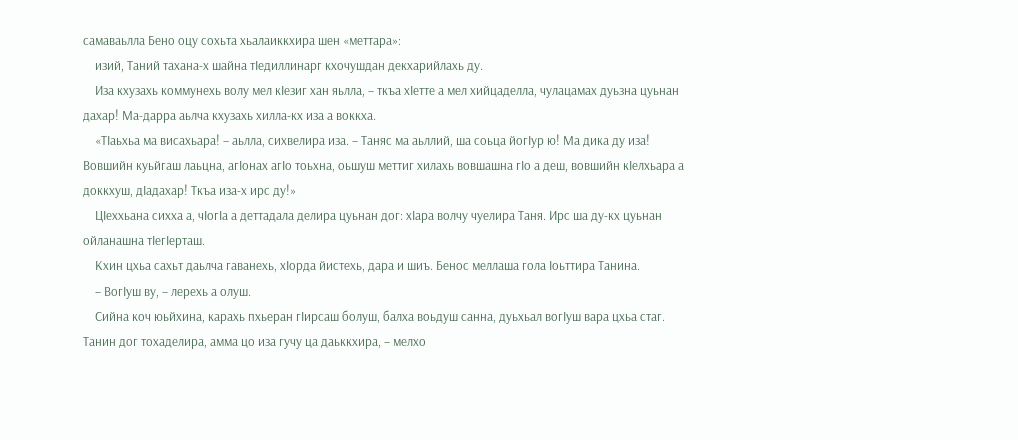самаваьлла Бено оцу сохьта хьалаиккхира шен «меттара»:
    изий, Таний тахана-х шайна тIедиллинарг кхочушдан декхарийлахь ду.
    Иза кхузахь коммунехь волу мел кIезиг хан яьлла, – ткъа хIетте а мел хийцаделла, чулацамах дуьзна цуьнан дахар! Ма-дарра аьлча кхузахь хилла-кх иза а воккха.
    «ТIаьхьа ма висахьара! – аьлла, сихвелира иза. – Таняс ма аьллий, ша соьца йогIур ю! Ма дика ду иза! Вовшийн куьйгаш лаьцна, агIонах агIо тоьхна, оьшуш меттиг хилахь вовшашна гIо а деш, вовшийн кIелхьара а доккхуш, дIадахар! Ткъа иза-х ирс ду!»
    ЦIеххьана сихха а, чIогIа а деттадала делира цуьнан дог: хIара волчу чуелира Таня. Ирс ша ду-кх цуьнан ойланашна тIегIерташ.
    Кхин цхьа сахьт даьлча гаванехь, хIорда йистехь, дара и шиъ. Бенос меллаша гола Iоьттира Танина.
    – ВогIуш ву, – лерехь а олуш.
    Сийна коч юьйхина, карахь пхьеран гIирсаш болуш, балха воьдуш санна, дуьхьал вогIуш вара цхьа стаг. Танин дог тохаделира, амма цо иза гучу ца даьккхира, – мелхо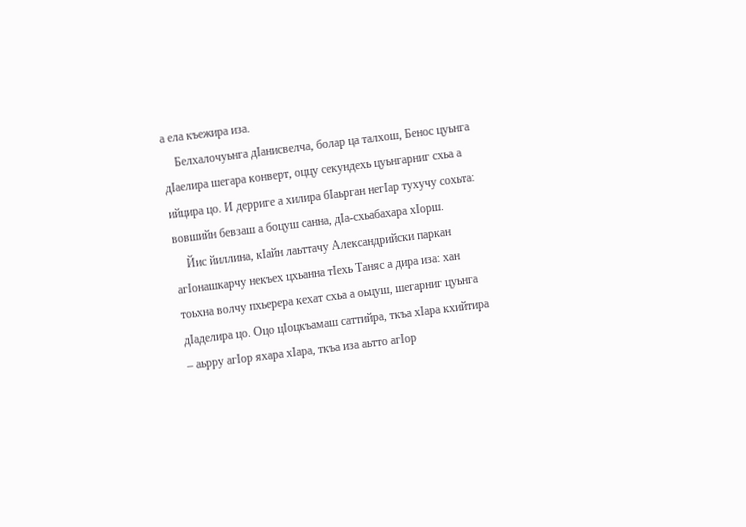а ела къежира иза.
    Белхалочуьнга дIанисвелча, болар ца талхош, Бенос цуьнга дIаелира шегара конверт, оццу секундехь цуьнгарниг схьа а ийцира цо. И дерриге а хилира бIаьрган негIар тухучу сохьта: вовшийн бевзаш а боцуш санна, дIа-схьабахара хIорш.
    Йис йиллина, кIайн лаьттачу Александрийски паркан агIонашкарчу некъех цхьанна тIехь Таняс а дира иза: хан тоьхна волчу пхьерера кехат схьа а оьцуш, шегарниг цуьнга дIаделира цо. Оцо цIоцкъамаш саттийра, ткъа хIара кхийтира – аьрру агIор яхара хIара, ткъа иза аьтто агIор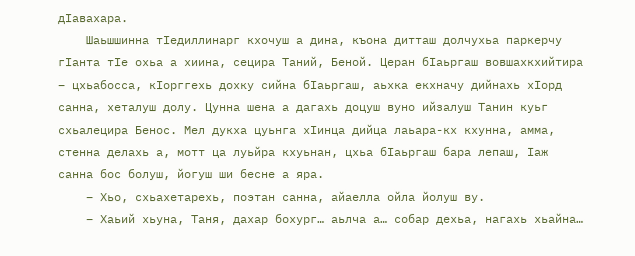дIавахара.
    Шаьшшинна тIедиллинарг кхочуш а дина, къона дитташ долчухьа паркерчу гIанта тIе охьа а хиина, сецира Таний, Беной. Церан бIаьргаш вовшахкхийтира – цхьабосса, кIорггехь дохку сийна бIаьргаш, аьхка екхначу дийнахь хIорд санна, хеталуш долу. Цунна шена а дагахь доцуш вуно ийзалуш Танин куьг схьалецира Бенос. Мел дукха цуьнга хIинца дийца лаьара-кх кхунна, амма, стенна делахь а, мотт ца луьйра кхуьнан, цхьа бIаьргаш бара лепаш, Iаж санна бос болуш, йогуш ши бесне а яра.
    – Хьо, схьахетарехь, поэтан санна, айаелла ойла йолуш ву.
    – Хаьий хьуна, Таня, дахар бохург… аьлча а… собар дехьа, нагахь хьайна…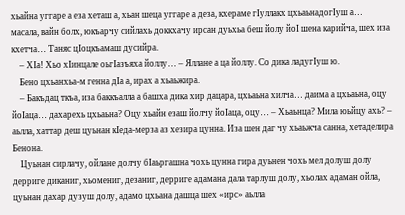хьайна уггаре а еза хеташ а, хьан шеца уггаре а деза, кхераме гIуллакх цхьаьнадогIуш а… масала, вайн болх, юкъарчу сийлахь доккхачу ирсан дуьхьа беш йолу йоI шена карийча, шех иза кхетча… Таняс цIоцкъамаш дусийра.
    – ХIа! Хьо хIинцале оьгIазъяха йоллу… – Яллане а ца йоллу. Со дика ладугIуш ю.
    Бено цхьанхьа-м генна дIа а, ирах а хьаьжира.
    – Бакъдац ткъа, иза баккъалла а башха дика хир дацара, цхьаьна хилча… даима а цхьаьна, оцу йоIаца… дахарехь цхьаьна? Оцу хьайн езаш йолчу йоIаца, оцу… – Хьаьнца? Мила юьйцу ахь? – аьлла, хаттар деш цуьнан кIеда-мерза аз хезира цунна. Иза шен даг чу хьаьжча санна, хетаделира Бенона.
    Цуьнан сирлачу, ойлане долчу бIаьргашна чохь цунна гира дуьнен чохь мел долуш долу дерриге диканиг, хьомениг, дезаниг, дерриге адамана дала тарлуш долу, хьолах адаман ойла, цуьнан дахар дузуш долу, адамо цхьана дашца шех «ирс» аьлла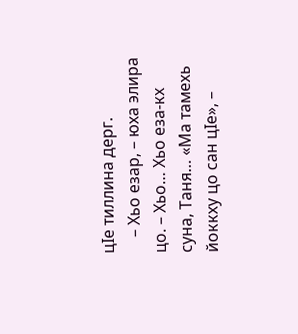цIе тиллина дерг.
    – Хьо езар, – юха элира цо. – Хьо… Хьо еза-кх суна, Таня… «Ма тамехь йоккху цо сан цIе», –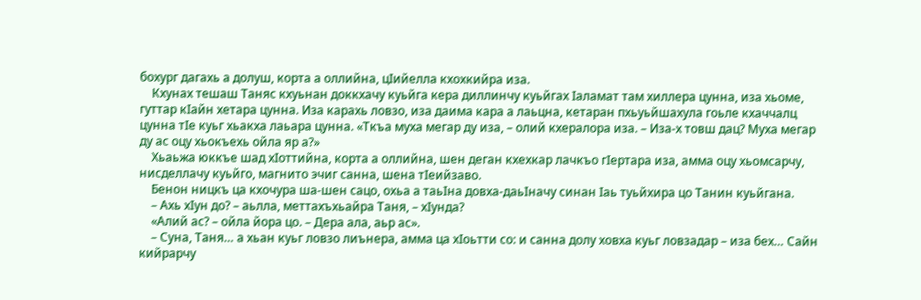бохург дагахь а долуш, корта а оллийна, цIийелла кхохкийра иза.
    Кхунах тешаш Таняс кхуьнан доккхачу куьйга кера диллинчу куьйгах Iаламат там хиллера цунна, иза хьоме, гуттар кIайн хетара цунна. Иза карахь ловзо, иза даима кара а лаьцна, кетаран пхьуьйшахула гоьле кхаччалц цунна тIе куьг хьакха лаьара цунна. «Ткъа муха мегар ду иза, – олий кхералора иза. – Иза-х товш дац? Муха мегар ду ас оцу хьокъехь ойла яр а?»
    Хьаьжа юккъе шад хIоттийна, корта а оллийна, шен деган кхехкар лачкъо гIертара иза, амма оцу хьомсарчу, нисделлачу куьйго, магнито эчиг санна, шена тIеийзаво.
    Бенон ницкъ ца кхочура ша-шен сацо, охьа а таьIна довха-даьIначу синан Iаь туьйхира цо Танин куьйгана.
    – Ахь хIун до? – аьлла, меттахъхьайра Таня, – хIунда?
    «Алий ас? – ойла йора цо. – Дера ала, аьр ас».
    – Суна, Таня… а хьан куьг ловзо лиънера, амма ца хIоьтти со: и санна долу ховха куьг ловзадар – иза бех… Сайн кийрарчу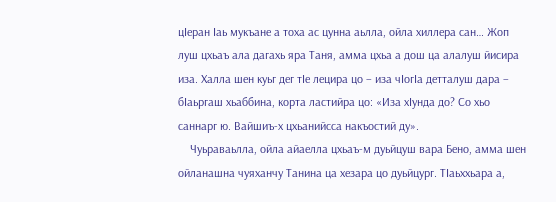цIеран Iаь мукъане а тоха ас цунна аьлла, ойла хиллера сан… Жоп луш цхьаъ ала дагахь яра Таня, амма цхьа а дош ца алалуш йисира иза. Халла шен куьг дег тIе лецира цо – иза чIогIа детталуш дара – бIаьргаш хьаббина, корта ластийра цо: «Иза хIунда до? Со хьо саннарг ю. Вайшиъ-х цхьанийсса накъостий ду».
    Чуьраваьлла, ойла айаелла цхьаъ-м дуьйцуш вара Бено, амма шен ойланашна чуяханчу Танина ца хезара цо дуьйцург. ТIаьххьара а,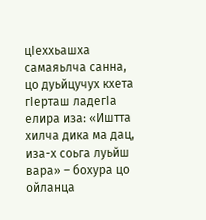цIеххьашха самаяьлча санна, цо дуьйцучух кхета гIерташ ладегIа елира иза: «Иштта хилча дика ма дац, иза-х соьга луьйш вара» – бохура цо ойланца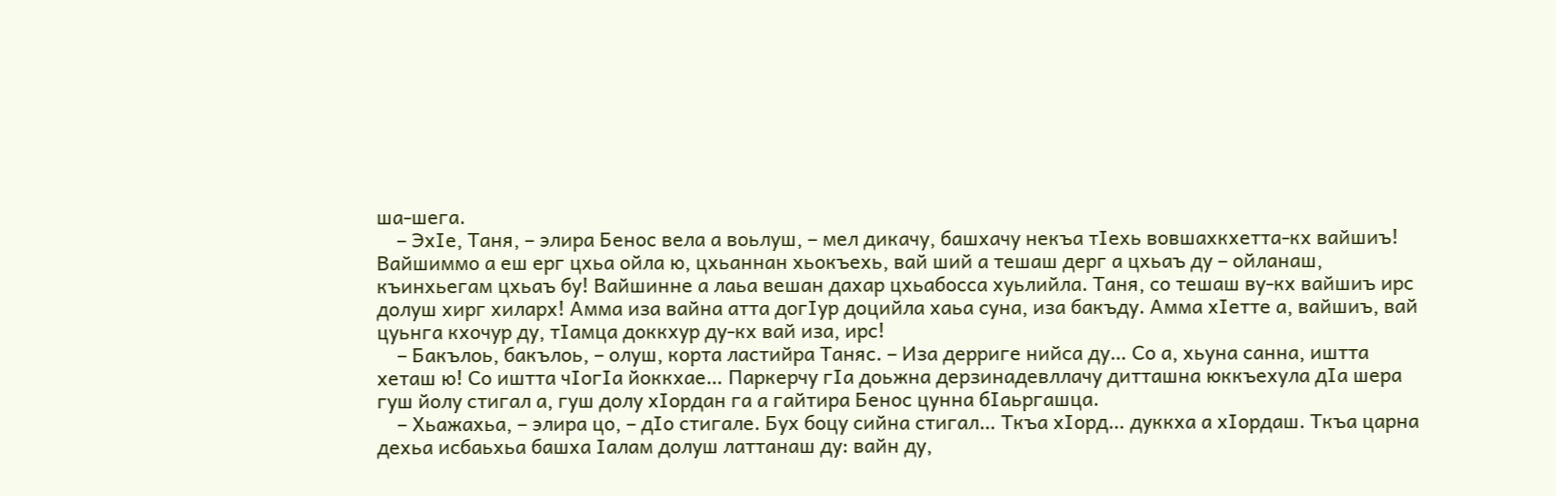ша-шега.
    – ЭхIе, Таня, – элира Бенос вела а воьлуш, – мел дикачу, башхачу некъа тIехь вовшахкхетта-кх вайшиъ! Вайшиммо а еш ерг цхьа ойла ю, цхьаннан хьокъехь, вай ший а тешаш дерг а цхьаъ ду – ойланаш, къинхьегам цхьаъ бу! Вайшинне а лаьа вешан дахар цхьабосса хуьлийла. Таня, со тешаш ву-кх вайшиъ ирс долуш хирг хиларх! Амма иза вайна атта догIур доцийла хаьа суна, иза бакъду. Амма хIетте а, вайшиъ, вай цуьнга кхочур ду, тIамца доккхур ду-кх вай иза, ирс!
    – Бакълоь, бакълоь, – олуш, корта ластийра Таняс. – Иза дерриге нийса ду… Со а, хьуна санна, иштта хеташ ю! Со иштта чIогIа йоккхае… Паркерчу гIа доьжна дерзинадевллачу дитташна юккъехула дIа шера гуш йолу стигал а, гуш долу хIордан га а гайтира Бенос цунна бIаьргашца.
    – Хьажахьа, – элира цо, – дIо стигале. Бух боцу сийна стигал… Ткъа хIорд… дуккха а хIордаш. Ткъа царна дехьа исбаьхьа башха Iалам долуш латтанаш ду: вайн ду,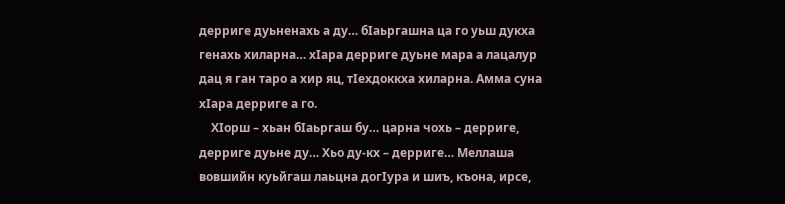дерриге дуьненахь а ду… бIаьргашна ца го уьш дукха генахь хиларна… хIара дерриге дуьне мара а лацалур дац я ган таро а хир яц, тIехдоккха хиларна. Амма суна хIара дерриге а го.
    ХIорш – хьан бIаьргаш бу… царна чохь – дерриге, дерриге дуьне ду… Хьо ду-кх – дерриге… Меллаша вовшийн куьйгаш лаьцна догIура и шиъ, къона, ирсе,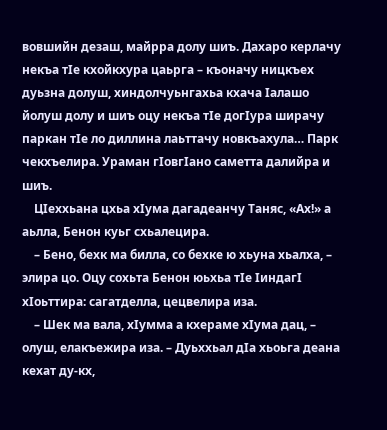вовшийн дезаш, майрра долу шиъ. Дахаро керлачу некъа тIе кхойкхура цаьрга – къоначу ницкъех дуьзна долуш, хиндолчуьнгахьа кхача Iалашо йолуш долу и шиъ оцу некъа тIе догIура ширачу паркан тIе ло диллина лаьттачу новкъахула… Парк чекхъелира. Ураман гIовгIано саметта далийра и шиъ.
    ЦIеххьана цхьа хIума дагадеанчу Таняс, «Ах!» а аьлла, Бенон куьг схьалецира.
    – Бено, бехк ма билла, со бехке ю хьуна хьалха, – элира цо. Оцу сохьта Бенон юьхьа тIе IиндагI хIоьттира: сагатделла, цецвелира иза.
    – Шек ма вала, хIумма а кхераме хIума дац, – олуш, елакъежира иза. – Дуьххьал дIа хьоьга деана кехат ду-кх,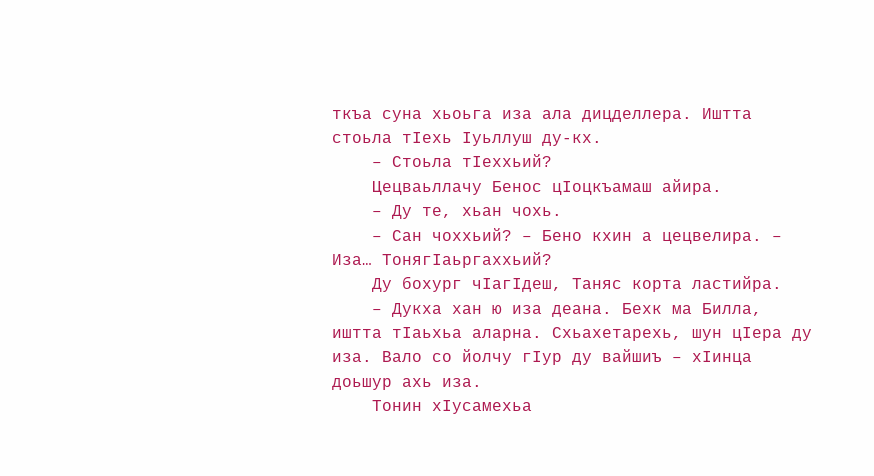ткъа суна хьоьга иза ала дицделлера. Иштта стоьла тIехь Iуьллуш ду-кх.
    – Стоьла тIеххьий?
    Цецваьллачу Бенос цIоцкъамаш айира.
    – Ду те, хьан чохь.
    – Сан чоххьий? – Бено кхин а цецвелира. – Иза… ТонягIаьргаххьий?
    Ду бохург чIагIдеш, Таняс корта ластийра.
    – Дукха хан ю иза деана. Бехк ма Билла, иштта тIаьхьа аларна. Схьахетарехь, шун цIера ду иза. Вало со йолчу гIур ду вайшиъ – хIинца доьшур ахь иза.
    Тонин хIусамехьа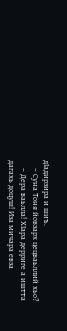дIадирзира и шиъ.
    – Суна Тоня йовзарх цецваьллий хьо?
    – Дера ваьлла! ХIара дерриге а иштта дагахь доцуш! Иза мичара евза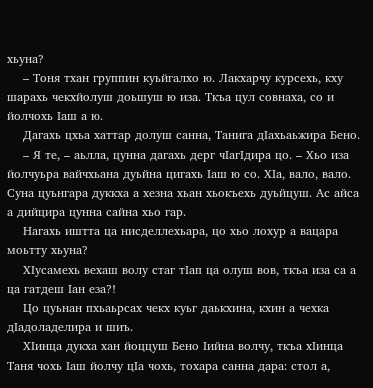хьуна?
    – Тоня тхан группин куьйгалхо ю. Лакхарчу курсехь, кху шарахь чекхйолуш доьшуш ю иза. Ткъа цул совнаха, со и йолчохь Iаш а ю.
    Дагахь цхьа хаттар долуш санна, Танига дIахьаьжира Бено.
    – Я те, – аьлла, цунна дагахь дерг чIагIдира цо. – Хьо иза йолчуьра вайчхьана дуьйна цигахь Iаш ю со. ХIа, вало, вало. Суна цуьнгара дуккха а хезна хьан хьокъехь дуьйцуш. Ас айса а дийцира цунна сайна хьо гар.
    Нагахь иштта ца нисделлехьара, цо хьо лохур а вацара моьтту хьуна?
    ХIусамехь вехаш волу стаг тIап ца олуш вов, ткъа иза са а ца гатдеш Iан еза?!
    Цо цуьнан пхьаьрсах чекх куьг даькхина, кхин а чехка дIадоладелира и шиъ.
    ХIинца дукха хан йоццуш Бено Iийна волчу, ткъа хIинца Таня чохь Iаш йолчу цIа чохь, тохара санна дара: стол а,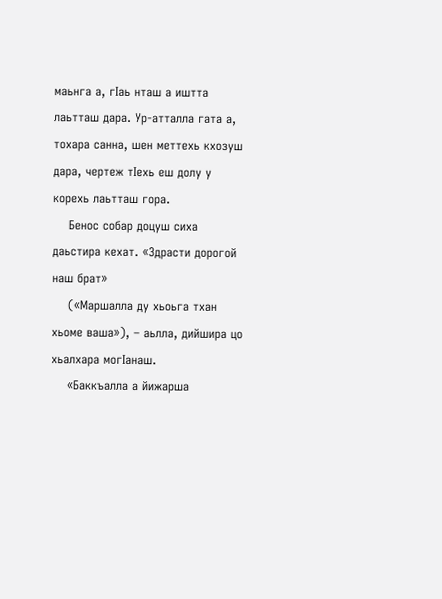маьнга а, гIаь нташ а иштта лаьтташ дара. Ур-атталла гата а, тохара санна, шен меттехь кхозуш дара, чертеж тIехь еш долу у корехь лаьтташ гора.
    Бенос собар доцуш сиха даьстира кехат. «Здрасти дорогой наш брат»
    («Маршалла ду хьоьга тхан хьоме ваша»), – аьлла, дийшира цо хьалхара могIанаш.
    «Баккъалла а йижарша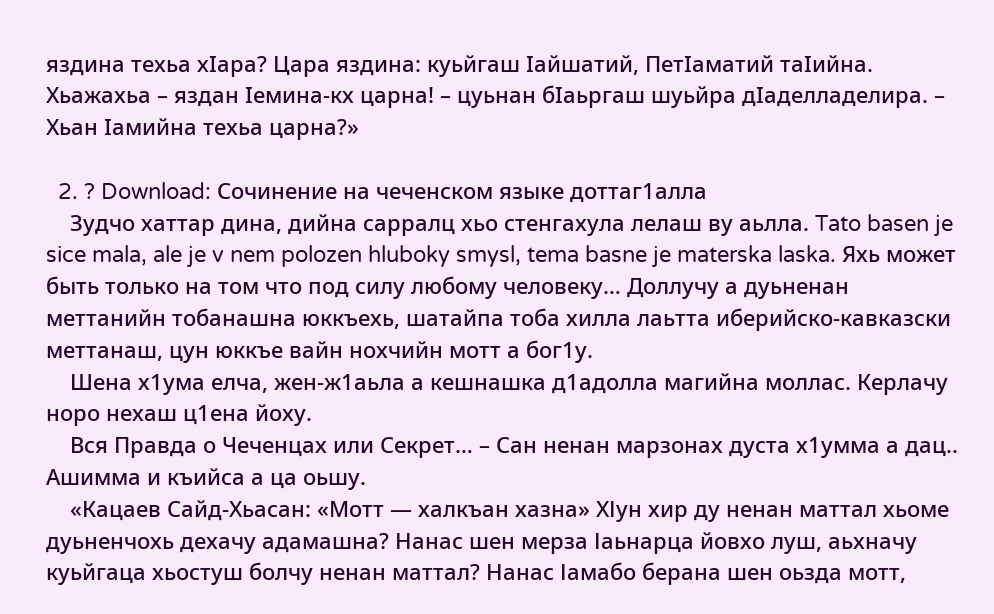яздина техьа хIара? Цара яздина: куьйгаш Iайшатий, ПетIаматий таIийна. Хьажахьа – яздан Iемина-кх царна! – цуьнан бIаьргаш шуьйра дIаделладелира. – Хьан Iамийна техьа царна?»

  2. ? Download: Сочинение на чеченском языке доттаг1алла
    Зудчо хаттар дина, дийна сарралц хьо стенгахула лелаш ву аьлла. Tato basen je sice mala, ale je v nem polozen hluboky smysl, tema basne je materska laska. Яхь может быть только на том что под силу любому человеку… Доллучу а дуьненан меттанийн тобанашна юккъехь, шатайпа тоба хилла лаьтта иберийско-кавказски меттанаш, цун юккъе вайн нохчийн мотт а бог1у.
    Шена х1ума елча, жен-ж1аьла а кешнашка д1адолла магийна моллас. Керлачу норо нехаш ц1ена йоху.
    Вся Правда о Чеченцах или Секрет… – Сан ненан марзонах дуста х1умма а дац.. Ашимма и къийса а ца оьшу.
    «Кацаев Сайд-Хьасан: «Мотт — халкъан хазна» ХІун хир ду ненан маттал хьоме дуьненчохь дехачу адамашна? Нанас шен мерза Іаьнарца йовхо луш, аьхначу куьйгаца хьостуш болчу ненан маттал? Нанас Іамабо берана шен оьзда мотт,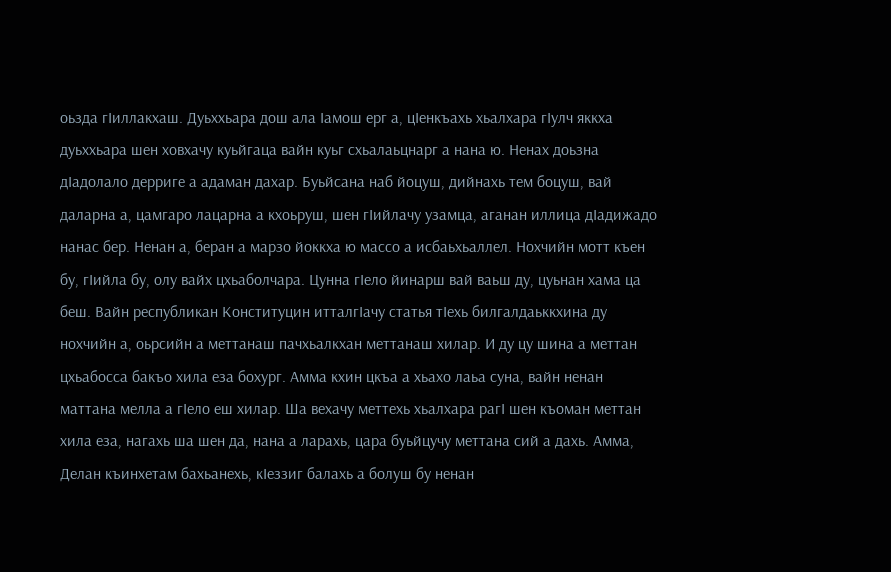оьзда гІиллакхаш. Дуьххьара дош ала Іамош ерг а, цІенкъахь хьалхара гІулч яккха дуьххьара шен ховхачу куьйгаца вайн куьг схьалаьцнарг а нана ю. Ненах доьзна дІадолало дерриге а адаман дахар. Буьйсана наб йоцуш, дийнахь тем боцуш, вай даларна а, цамгаро лацарна а кхоьруш, шен гІийлачу узамца, аганан иллица дІадижадо нанас бер. Ненан а, беран а марзо йоккха ю массо а исбаьхьаллел. Нохчийн мотт къен бу, гІийла бу, олу вайх цхьаболчара. Цунна гІело йинарш вай ваьш ду, цуьнан хама ца беш. Вайн республикан Конституцин итталгІачу статья тІехь билгалдаьккхина ду нохчийн а, оьрсийн а меттанаш пачхьалкхан меттанаш хилар. И ду цу шина а меттан цхьабосса бакъо хила еза бохург. Амма кхин цкъа а хьахо лаьа суна, вайн ненан маттана мелла а гІело еш хилар. Ша вехачу меттехь хьалхара рагІ шен къоман меттан хила еза, нагахь ша шен да, нана а ларахь, цара буьйцучу меттана сий а дахь. Амма, Делан къинхетам бахьанехь, кІеззиг балахь а болуш бу ненан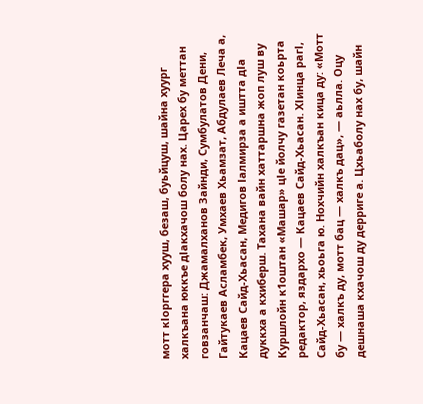мотт кІорггера хууш, безаш, буьйцуш, шайна хуург халкъана юккъе дІакхачош болу нах. Царех бу меттан говзанчаш: Джамалханов Зайнди, Сумбулатов Дени, Гайтукаев Асламбек, Умхаев Хьамзат, Абдулаев Леча а, Кацаев Сайд-Хьасан, Медигов Іалмирза а иштта дІа дуккха а кхиберш. Тахана вайн хаттаршна жоп луш ву Куршлойн к1оштан «Машар» цІе йолчу газетан коьрта редактор, яздархо — Кацаев Сайд-Хьасан. ХІинца рагІ, Сайд-Хьасан, хьоьга ю. Нохчийн халкъан кица ду: «Мотт бу — халкъ ду, мотт бац — халкъ дац», — аьлла. Оцу дешнаша кхачош ду дерриге а. Цхьаболу нах бу, шайн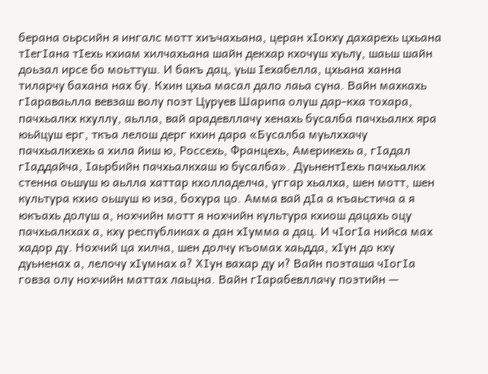берана оьрсийн я ингалс мотт хиъчахьана, церан хІокху дахарехь цхьана тІегІана тІехь кхиам хилчахьана шайн декхар кхочуш хуьлу, шаьш шайн доьзал ирсе бо моьттуш. И бакъ дац, уьш Іехабелла, цхьана ханна тиларчу бахана нах бу. Кхин цхьа масал дало лаьа суна. Вайн махкахь гІараваьлла вевзаш волу поэт Цуруев Шарипа олуш дар-кха тохара, пачхьалкх кхуллу, аьлла, вай арадевллачу хенахь бусалба пачхьалкх яра юьйцуш ерг, ткъа лелош дерг кхин дара «Бусалба муьлххачу пачхьалкхехь а хила йиш ю, Россехь, Францехь, Америкехь а, гІадал гІаддайча, Іаьрбийн пачхьалкхаш ю бусалба». ДуьнентІехь пачхьалкх стенна оьшуш ю аьлла хаттар кхолладелча, уггар хьалха, шен мотт, шен культура кхио оьшуш ю иза, бохура цо. Амма вай дІа а къаьстича а я юкъахь долуш а, нохчийн мотт я нохчийн культура кхиош дацахь оцу пачхьалкхах а, кху республиках а дан хІумма а дац. И чІогІа нийса мах хадор ду. Нохчий ца хилча, шен долчу къомах хаьдда, хІун до кху дуьненах а, лелочу хІумнах а? ХІун вахар ду и? Вайн поэташа чІогІа говза олу нохчийн маттах лаьцна. Вайн гІарабевллачу поэтийн —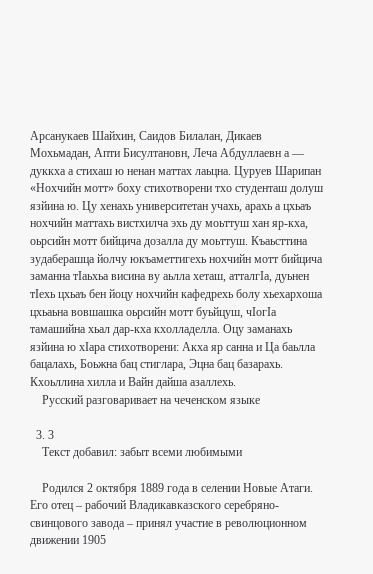Арсанукаев Шайхин, Саидов Билалан, Дикаев Мохьмадан, Апти Бисултановн, Леча Абдуллаевн а — дуккха а стихаш ю ненан маттах лаьцна. Цуруев Шарипан «Нохчийн мотт» боху стихотворени тхо студенташ долуш язйина ю. Цу хенахь университетан учахь, арахь а цхьаъ нохчийн маттахь вистхилча эхь ду моьттуш хан яр-кха, оьрсийн мотт бийцича дозалла ду моьттуш. Къаьсттина зудаберашца йолчу юкъаметтигехь нохчийн мотт бийцича заманна тІаьхьа висина ву аьлла хеташ, атталгІа, дуьнен тІехь цхьаъ бен йоцу нохчийн кафедрехь болу хьехархоша цхьаьна вовшашка оьрсийн мотт буьйцуш, чІогІа тамашийна хьал дар-кха кхолладелла. Оцу заманахь язйина ю хІара стихотворени: Акха яр санна и Ца баьлла бацалахь, Боьжна бац стиглара, Эцна бац базарахь. Кхоьллина хилла и Вайн дайша азаллехь.
    Русский разговаривает на чеченском языке

  3. 3
    Текст добавил: забыт всеми любимыми

    Родился 2 октября 1889 года в селении Новые Атаги. Его отец – рабочий Владикавказского серебряно-свинцового завода – принял участие в революционном движении 1905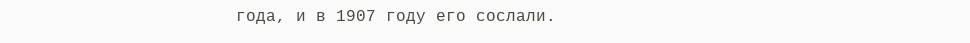года, и в 1907 году его сослали.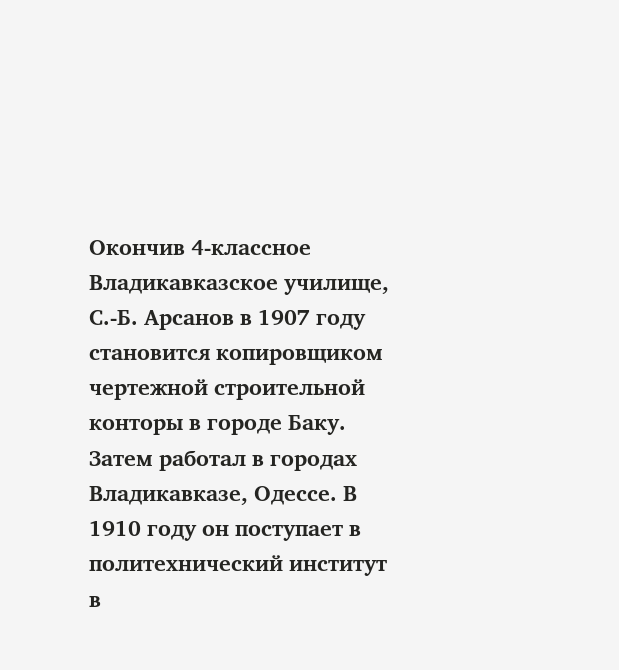Окончив 4-классное Владикавказское училище, С.-Б. Арсанов в 1907 году становится копировщиком чертежной строительной конторы в городе Баку. Затем работал в городах Владикавказе, Одессе. В 1910 году он поступает в политехнический институт в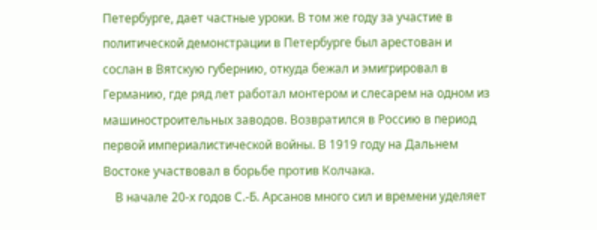Петербурге, дает частные уроки. В том же году за участие в политической демонстрации в Петербурге был арестован и сослан в Вятскую губернию, откуда бежал и эмигрировал в Германию, где ряд лет работал монтером и слесарем на одном из машиностроительных заводов. Возвратился в Россию в период первой империалистической войны. В 1919 году на Дальнем Востоке участвовал в борьбе против Колчака.
    В начале 20-х годов С.-Б. Арсанов много сил и времени уделяет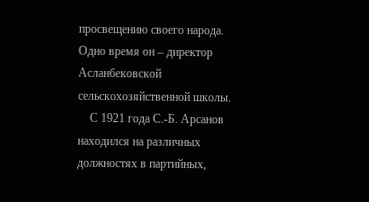просвещению своего народа. Одно время он – директор Асланбековской сельскохозяйственной школы.
    С 1921 года С.-Б. Арсанов находился на различных должностях в партийных,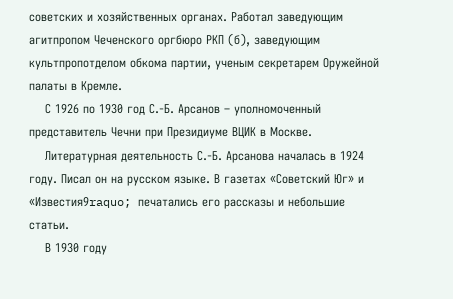советских и хозяйственных органах. Работал заведующим агитпропом Чеченского оргбюро РКП (б), заведующим культпропотделом обкома партии, ученым секретарем Оружейной палаты в Кремле.
    С 1926 по 1930 год С.-Б. Арсанов – уполномоченный представитель Чечни при Президиуме ВЦИК в Москве.
    Литературная деятельность С.-Б. Арсанова началась в 1924 году. Писал он на русском языке. В газетах «Советский Юг» и «Известия9raquo; печатались его рассказы и небольшие статьи.
    В 1930 году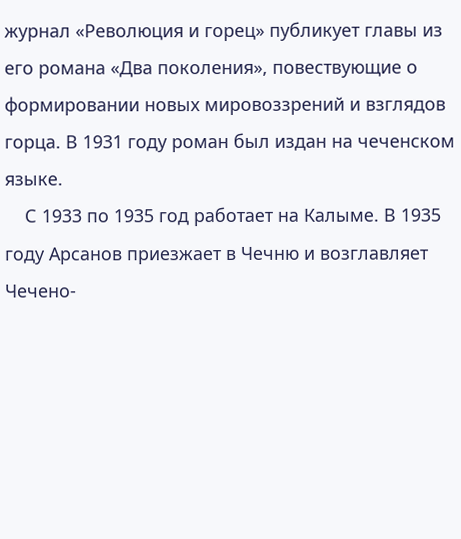журнал «Революция и горец» публикует главы из его романа «Два поколения», повествующие о формировании новых мировоззрений и взглядов горца. В 1931 году роман был издан на чеченском языке.
    С 1933 пo 1935 год работает на Калыме. В 1935 году Арсанов приезжает в Чечню и возглавляет Чечено-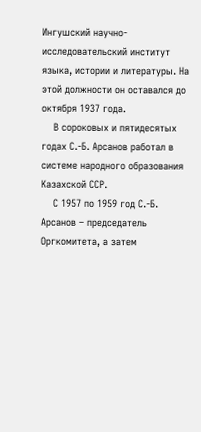Ингушский научно-исследовательский институт языка, истории и литературы. На этой должности он оставался до октября 1937 года.
    В сороковых и пятидесятых годах С.-Б. Арсанов работал в системе народного образования Казахской ССР.
    С 1957 по 1959 год С.-Б. Арсанов – председатель Оргкомитета, а затем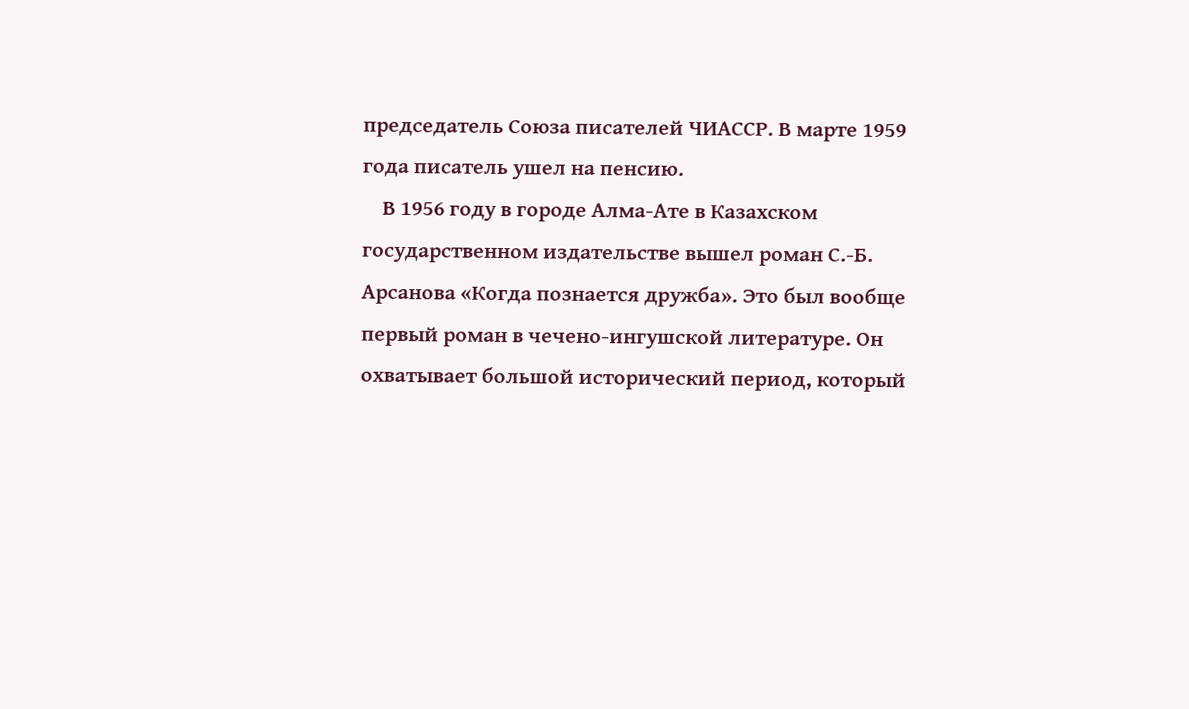председатель Союза писателей ЧИАССР. В марте 1959 года писатель ушел на пенсию.
    В 1956 году в городе Алма-Ате в Казахском государственном издательстве вышел роман С.-Б. Арсанова «Когда познается дружба». Это был вообще первый роман в чечено-ингушской литературе. Он охватывает большой исторический период, который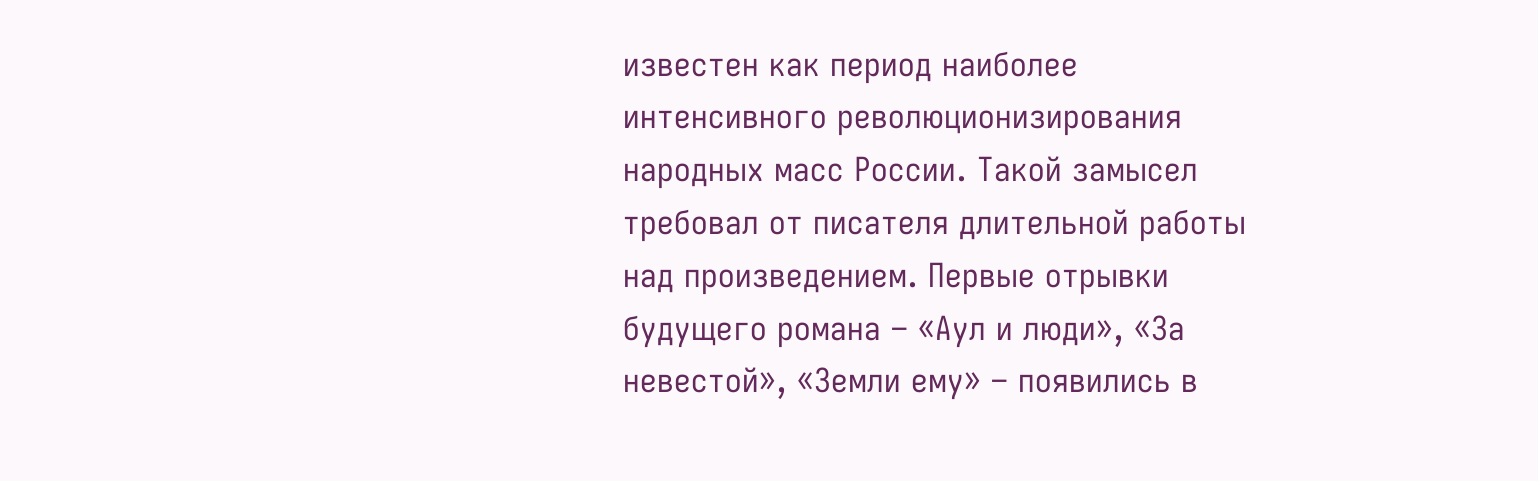известен как период наиболее интенсивного революционизирования народных масс России. Такой замысел требовал от писателя длительной работы над произведением. Первые отрывки будущего романа – «Аул и люди», «За невестой», «Земли ему» – появились в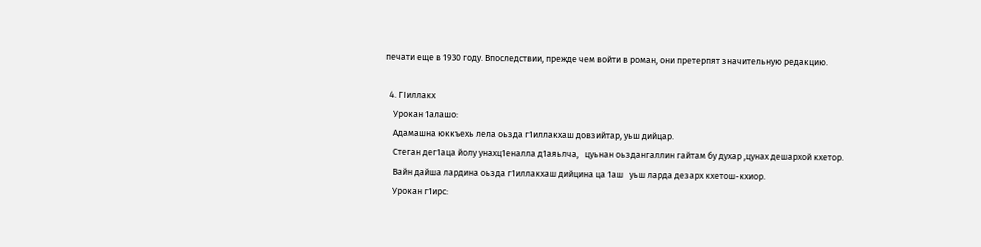печати еще в 1930 году. Впоследствии, прежде чем войти в роман, они претерпят значительную редакцию.

  4. ГIиллакх
    Урокан 1алашо:
    Адамашна юккъехь лела оьзда г1иллакхаш довзийтар, уьш дийцар.
    Стеган дег1аца йолу унахц1еналла д1аяьлча,   цуьнан оьздангаллин гайтам бу духар ,цунах дешархой кхетор.
    Вайн дайша лардина оьзда г1иллакхаш дийцина ца 1аш   уьш ларда дезарх кхетош-кхиор.
    Урокан г1ирс: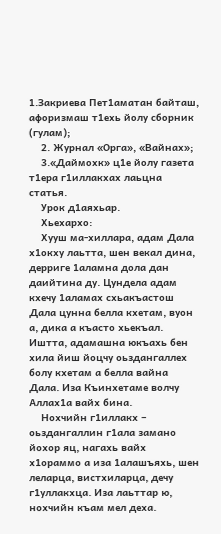1.Закриева Пет1аматан байташ, афоризмаш т1ехь йолу сборник (гулам);
    2. Журнал «Орга», «Вайнах»;
    3.«Даймохк» ц1е йолу газета т1ера г1иллакхах лаьцна статья.
    Урок д1аяхьар.
    Хьехархо:
    Хууш ма-хиллара, адам Дала  х1окху лаьтта, шен векал дина, дерриге 1аламна дола дан даийтина ду. Цундела адам кхечу 1аламах схьакъастош Дала цунна белла кхетам, вуон а, дика а къасто хьекъал. Иштта, адамашна юкъахь бен хила йиш йоцчу оьздангаллех болу кхетам а белла вайна Дала. Иза Къинхетаме волчу Аллах1а вайх бина.
    Нохчийн г1иллакх – оьздангаллин г1ала замано йохор яц, нагахь вайх х1ораммо а иза 1алашъяхь, шен леларца, вистхиларца, дечу г1уллакхца. Иза лаьттар ю, нохчийн къам мел деха.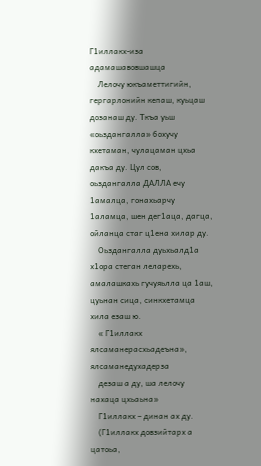Г1иллакх-иза адамашавовшашца
    Лелочу юкъаметтигийн, гергарлонийн кепаш, куьцаш дозанаш ду. Ткъа уьш «оьздангалла» бохучу кхетаман, чулацаман цхьа дакъа ду. Цул сов, оьздангалла ДАЛЛА ечу 1амалца, гонахьарчу 1аламца, шен дег1аца, дагца, ойланца стаг ц1ена хилар ду.
    Оьздангалла дуьхьалд1а х1ора стеган леларехь, амалашкахь гучуяьлла ца 1аш, цуьнан сица, синкхетамца хила езаш ю.
    « Г1иллакх ялсаманерасхьадеъна», ялсаманедухадерза
    дезаш а ду, ша лелочу нахаца цхьаьна»
    Г1иллакх – динан ах ду.
    (Г1иллакх довзийтарх а цатоьа,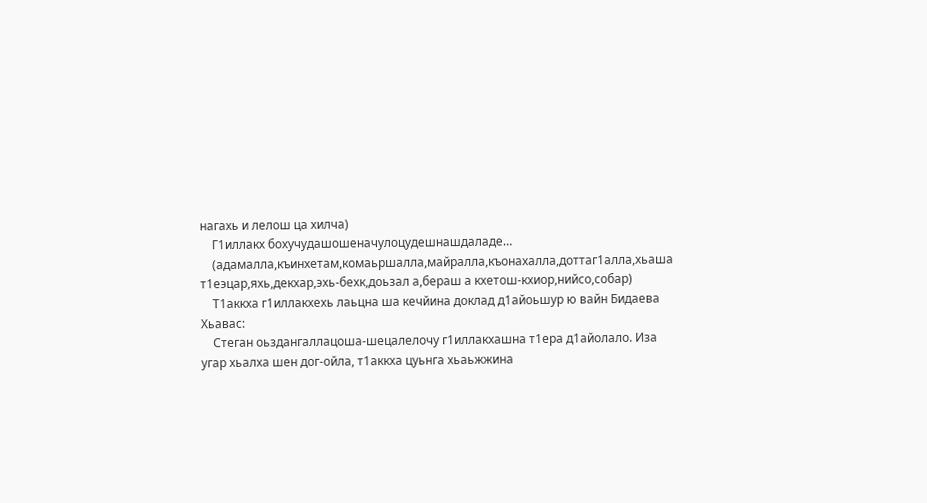нагахь и лелош ца хилча)
    Г1иллакх бохучудашошеначулоцудешнашдаладе…
    (адамалла,къинхетам,комаьршалла,майралла,къонахалла,доттаг1алла,хьаша т1еэцар,яхь,декхар,эхь-бехк,доьзал а,бераш а кхетош-кхиор,нийсо,собар)
    Т1аккха г1иллакхехь лаьцна ша кечйина доклад д1айоьшур ю вайн Бидаева Хьавас:
    Стеган оьздангаллацоша-шецалелочу г1иллакхашна т1ера д1айолало. Иза угар хьалха шен дог-ойла, т1аккха цуьнга хьаьжжина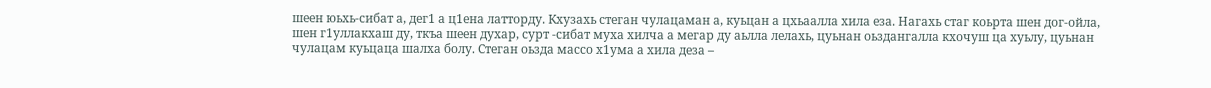шеен юьхь-сибат а, дег1 а ц1ена латторду. Кхузахь стеган чулацаман а, куьцан а цхьаалла хила еза. Нагахь стаг коьрта шен дог-ойла, шен г1уллакхаш ду, ткъа шеен духар, сурт -сибат муха хилча а мегар ду аьлла лелахь, цуьнан оьздангалла кхочуш ца хуьлу, цуьнан чулацам куьцаца шалха болу. Стеган оьзда массо х1ума а хила деза –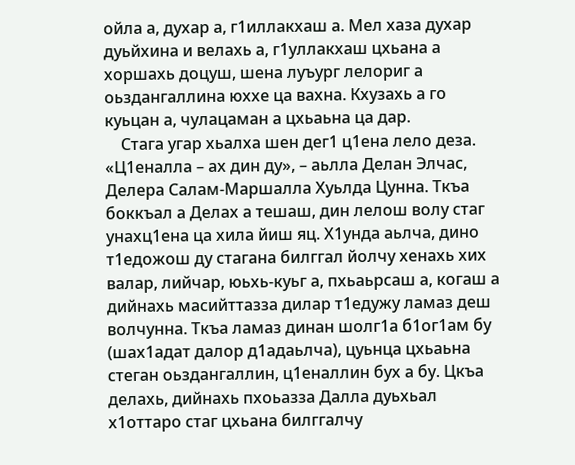ойла а, духар а, г1иллакхаш а. Мел хаза духар дуьйхина и велахь а, г1уллакхаш цхьана а хоршахь доцуш, шена луъург лелориг а оьздангаллина юххе ца вахна. Кхузахь а го куьцан а, чулацаман а цхьаьна ца дар.
    Стага угар хьалха шен дег1 ц1ена лело деза. «Ц1еналла – ах дин ду», – аьлла Делан Элчас, Делера Салам-Маршалла Хуьлда Цунна. Ткъа боккъал а Делах а тешаш, дин лелош волу стаг унахц1ена ца хила йиш яц. Х1унда аьлча, дино т1едожош ду стагана билггал йолчу хенахь хих валар, лийчар, юьхь-куьг а, пхьаьрсаш а, когаш а дийнахь масийттазза дилар т1едужу ламаз деш волчунна. Ткъа ламаз динан шолг1а б1ог1ам бу (шах1адат далор д1адаьлча), цуьнца цхьаьна стеган оьздангаллин, ц1еналлин бух а бу. Цкъа делахь, дийнахь пхоьазза Далла дуьхьал х1оттаро стаг цхьана билггалчу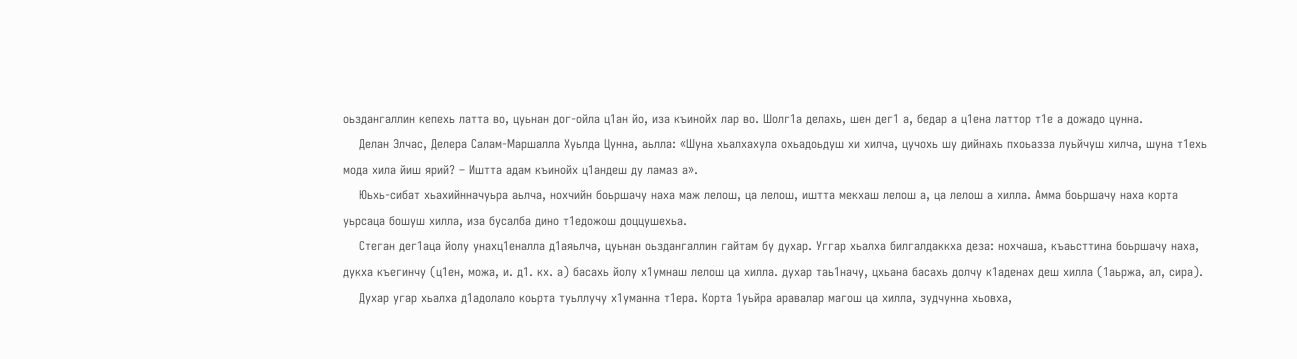оьздангаллин кепехь латта во, цуьнан дог-ойла ц1ан йо, иза къинойх лар во. Шолг1а делахь, шен дег1 а, бедар а ц1ена латтор т1е а дожадо цунна.
    Делан Элчас, Делера Салам-Маршалла Хуьлда Цунна, аьлла: «Шуна хьалхахула охьадоьдуш хи хилча, цучохь шу дийнахь пхоьазза луьйчуш хилча, шуна т1ехь мода хила йиш ярий? – Иштта адам къинойх ц1андеш ду ламаз а».
    Юьхь-сибат хьахийнначуьра аьлча, нохчийн боьршачу наха маж лелош, ца лелош, иштта мекхаш лелош а, ца лелош а хилла. Амма боьршачу наха корта уьрсаца бошуш хилла, иза бусалба дино т1едожош доццушехьа.
    Стеган дег1аца йолу унахц1еналла д1аяьлча, цуьнан оьздангаллин гайтам бу духар. Уггар хьалха билгалдаккха деза: нохчаша, къаьсттина боьршачу наха, дукха къегинчу (ц1ен, можа, и. д1. кх. а) басахь йолу х1умнаш лелош ца хилла. духар таь1начу, цхьана басахь долчу к1аденах деш хилла (1аьржа, ал, сира).
    Духар угар хьалха д1адолало коьрта туьллучу х1уманна т1ера. Корта 1уьйра аравалар магош ца хилла, зудчунна хьовха,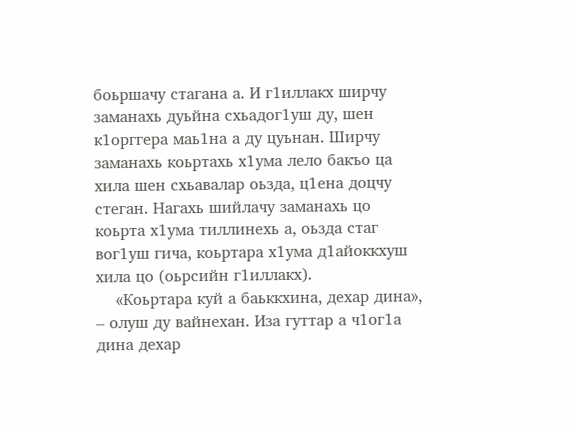боьршачу стагана а. И г1иллакх ширчу заманахь дуьйна схьадог1уш ду, шен к1орггера маь1на а ду цуьнан. Ширчу заманахь коьртахь х1ума лело бакъо ца хила шен схьавалар оьзда, ц1ена доцчу стеган. Нагахь шийлачу заманахь цо коьрта х1ума тиллинехь а, оьзда стаг вог1уш гича, коьртара х1ума д1айоккхуш хила цо (оьрсийн г1иллакх).
    «Коьртара куй а баьккхина, дехар дина», – олуш ду вайнехан. Иза гуттар а ч1ог1а дина дехар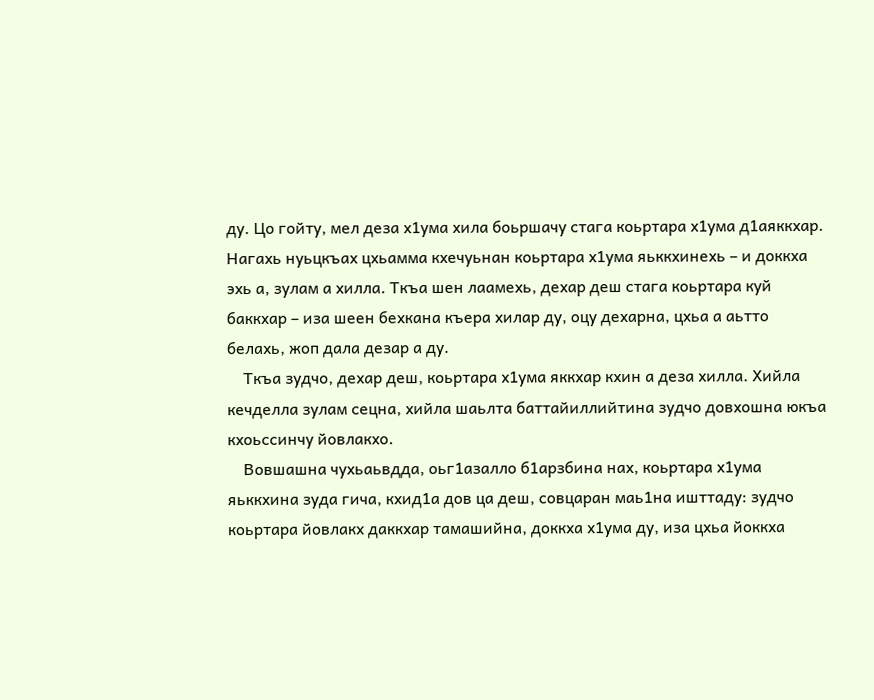ду. Цо гойту, мел деза х1ума хила боьршачу стага коьртара х1ума д1аяккхар. Нагахь нуьцкъах цхьамма кхечуьнан коьртара х1ума яьккхинехь – и доккха эхь а, зулам а хилла. Ткъа шен лаамехь, дехар деш стага коьртара куй баккхар – иза шеен бехкана къера хилар ду, оцу дехарна, цхьа а аьтто белахь, жоп дала дезар а ду.
    Ткъа зудчо, дехар деш, коьртара х1ума яккхар кхин а деза хилла. Хийла кечделла зулам сецна, хийла шаьлта баттайиллийтина зудчо довхошна юкъа кхоьссинчу йовлакхо.
    Вовшашна чухьаьвдда, оьг1азалло б1арзбина нах, коьртара х1ума яьккхина зуда гича, кхид1а дов ца деш, совцаран маь1на ишттаду: зудчо коьртара йовлакх даккхар тамашийна, доккха х1ума ду, иза цхьа йоккха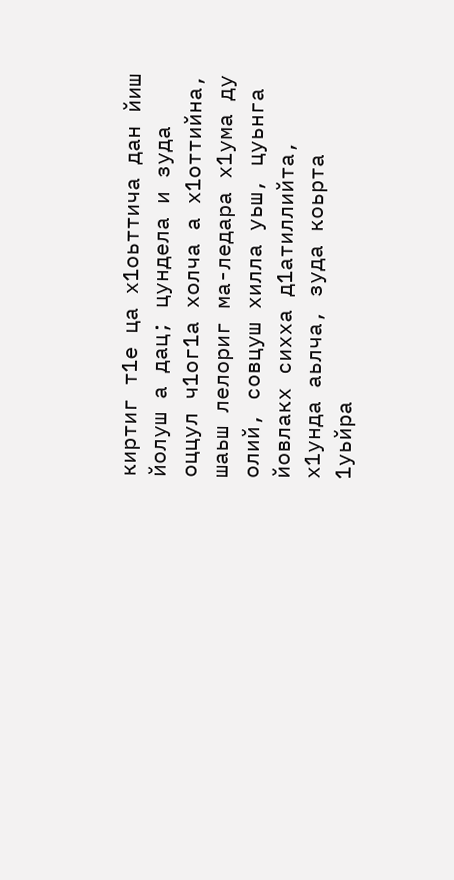киртиг т1е ца х1оьттича дан йиш йолуш а дац; цундела и зуда оццул ч1ог1а холча а х1оттийна, шаьш лелориг ма-ледара х1ума ду олий, совцуш хилла уьш, цуьнга йовлакх сихха д1атиллийта, х1унда аьлча, зуда коьрта 1уьйра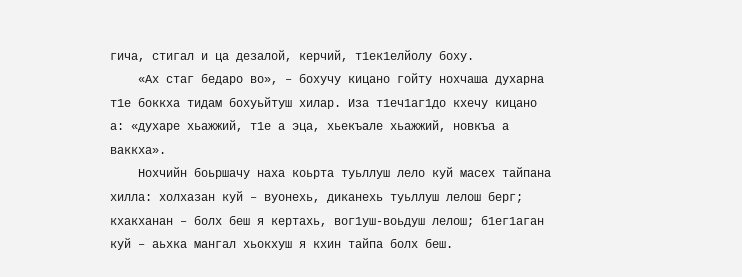гича, стигал и ца дезалой, керчий, т1ек1елйолу боху.
    «Ах стаг бедаро во», – бохучу кицано гойту нохчаша духарна т1е боккха тидам бохуьйтуш хилар. Иза т1еч1аг1до кхечу кицано а: «духаре хьажжий, т1е а эца, хьекъале хьажжий, новкъа а ваккха».
    Нохчийн боьршачу наха коьрта туьллуш лело куй масех тайпана хилла: холхазан куй – вуонехь, диканехь туьллуш лелош берг; кхакханан – болх беш я кертахь, вог1уш-воьдуш лелош; б1ег1аган куй – аьхка мангал хьокхуш я кхин тайпа болх беш.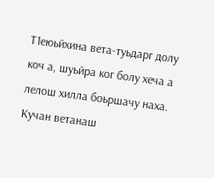Т1еюьйхина вета-туьдарг долу коч а, шуьйра ког болу хеча а лелош хилла боьршачу наха. Кучан ветанаш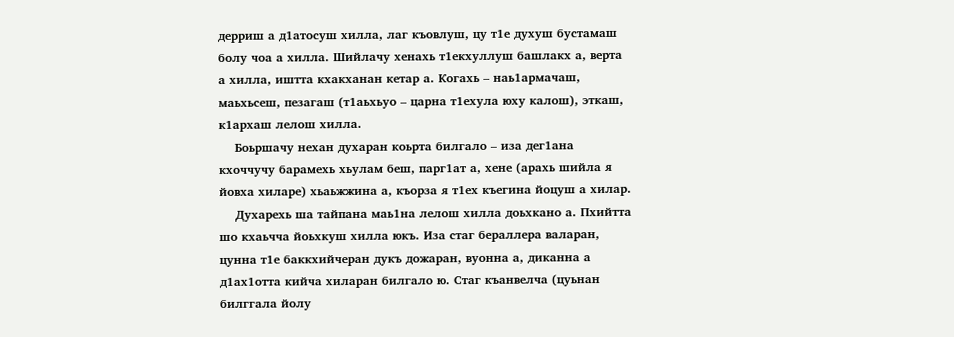дерриш а д1атосуш хилла, лаг къовлуш, цу т1е духуш бустамаш болу чоа а хилла. Шийлачу хенахь т1екхуллуш башлакх а, верта а хилла, иштта кхакханан кетар а. Когахь – наь1армачаш, маьхьсеш, пезагаш (т1аьхьуо – царна т1ехула юху калош), эткаш, к1архаш лелош хилла.
    Боьршачу нехан духаран коьрта билгало – иза дег1ана кхоччучу барамехь хьулам беш, парг1ат а, хене (арахь шийла я йовха хиларе) хьаьжжина а, къорза я т1ех къегина йоцуш а хилар.
    Духарехь ша тайпана маь1на лелош хилла доьхкано а. Пхийтта шо кхаьчча йоьхкуш хилла юкъ. Иза стаг бераллера валаран, цунна т1е баккхийчеран дукъ дожаран, вуонна а, диканна а д1ах1отта кийча хиларан билгало ю. Стаг къанвелча (цуьнан билггала йолу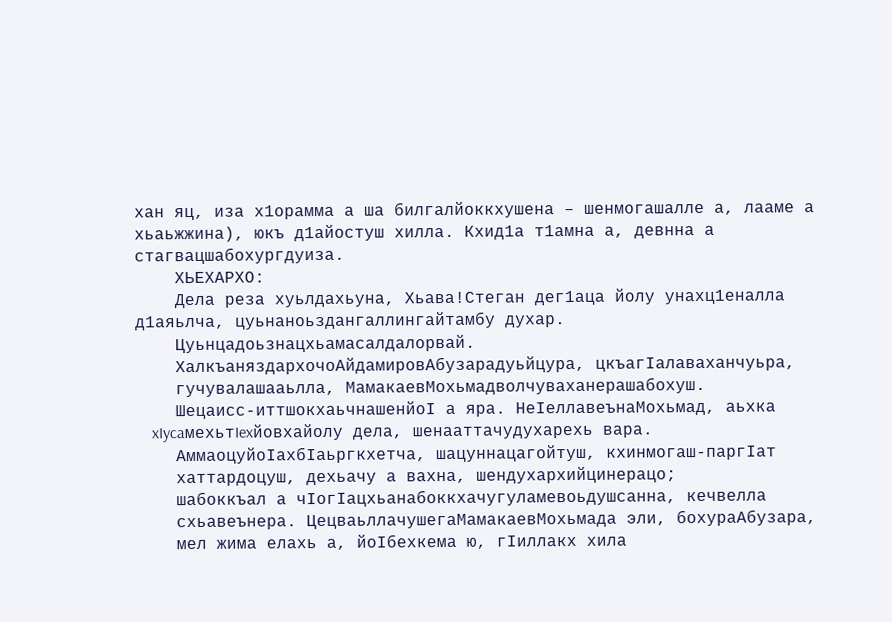хан яц, иза х1орамма а ша билгалйоккхушена – шенмогашалле а, лааме а хьаьжжина), юкъ д1айостуш хилла. Кхид1а т1амна а, девнна а стагвацшабохургдуиза.
    ХЬЕХАРХО:
    Дела реза хуьлдахьуна, Хьава!Стеган дег1аца йолу унахц1еналла д1аяьлча, цуьнаноьздангаллингайтамбу духар.
    Цуьнцадоьзнацхьамасалдалорвай.
    ХалкъаняздархочоАйдамировАбузарадуьйцура, цкъагIалаваханчуьра,
    гучувалашааьлла, МамакаевМохьмадволчуваханерашабохуш.
    Шецаисс-иттшокхаьчнашенйоI а яра. НеIеллавеънаМохьмад, аьхка
    xIycaмexьтIexйовхайолу дела, шенааттачудухарехь вара.
    АммаоцуйоIахбIаьргкхетча, шацуннацагойтуш, кхинмогаш-паргIат
    хаттардоцуш, дехьачу а вахна, шендухархийцинерацо;
    шабоккъал а чIогIацхьанабоккхачугуламевоьдушсанна, кечвелла
    схьавеънера. ЦецваьллачушегаМамакаевМохьмада эли, бохураАбузара,
    мел жима елахь а, йоIбехкема ю, гIиллакх хила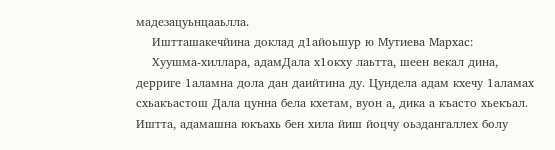мадезацуьнцааьлла.
    Иштташакечйина доклад д1айоьшур ю Мутиева Мархас:
    Хуушма-хиллара, адамДала х1окху лаьтта, шеен векал дина, дерриге 1аламна дола дан даийтина ду. Цундела адам кхечу 1аламах схьакъастош Дала цунна бела кхетам, вуон а, дика а къасто хьекъал. Иштта, адамашна юкъахь бен хила йиш йоцчу оьздангаллех болу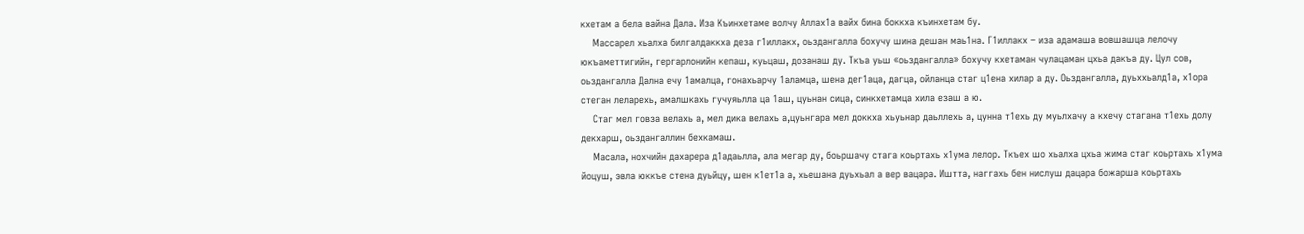кхетам а бела вайна Дала. Иза Къинхетаме волчу Аллах1а вайх бина боккха къинхетам бу.
    Массарел хьалха билгалдаккха деза г1иллакх, оьздангалла бохучу шина дешан маь1на. Г1иллакх – иза адамаша вовшашца лелочу юкъаметтигийн, гергарлонийн кепаш, куьцаш, дозанаш ду. Ткъа уьш «оьздангалла» бохучу кхетаман чулацаман цхьа дакъа ду. Цул сов, оьздангалла Дална ечу 1амалца, гонахьарчу 1аламца, шена дег1аца, дагца, ойланца стаг ц1ена хилар а ду. Оьздангалла, дуьххьалд1а, х1ора стеган леларехь, амалшкахь гучуяьлла ца 1аш, цуьнан сица, синкхетамца хила езаш а ю.
    Стаг мел говза велахь а, мел дика велахь а,цуьнгара мел доккха хьуьнар даьллехь а, цунна т1ехь ду муьлхачу а кхечу стагана т1ехь долу декхарш, оьздангаллин бехкамаш.
    Масала, нохчийн дахарера д1адаьлла, ала мегар ду, боьршачу стага коьртахь х1ума лелор. Ткъех шо хьалха цхьа жима стаг коьртахь х1ума йоцуш, эвла юккъе стена дуьйцу, шен к1ет1а а, хьешана дуьхьал а вер вацара. Иштта, наггахь бен нислуш дацара божарша коьртахь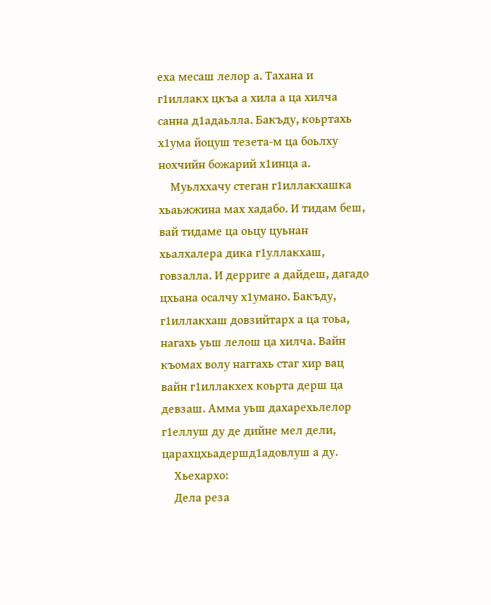еха месаш лелор а. Тахана и г1иллакх цкъа а хила а ца хилча санна д1адаьлла. Бакъду, коьртахь х1ума йоцуш тезета-м ца боьлху нохчийн божарий х1инца а.
    Муьлххачу стеган г1иллакхашка хьаьжжина мах хадабо. И тидам беш, вай тидаме ца оьцу цуьнан хьалхалера дика г1уллакхаш, говзалла. И дерриге а дайдеш, дагадо цхьана осалчу х1умано. Бакъду, г1иллакхаш довзийтарх а ца тоьа, нагахь уьш лелош ца хилча. Вайн къомах волу наггахь стаг хир вац вайн г1иллакхех коьрта дерш ца девзаш. Амма уьш дахарехьлелор г1еллуш ду де дийне мел дели, царахцхьадершд1адовлуш а ду.
    Хьехархо:
    Дела реза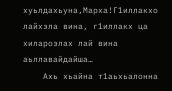хуьлдахьуна,Марха!Г1иллакхо лайхэла вина, г1иллакх ца хилароэлах лай вина аьллавайдайша…
    Ахь хьайна т1аьхьалонна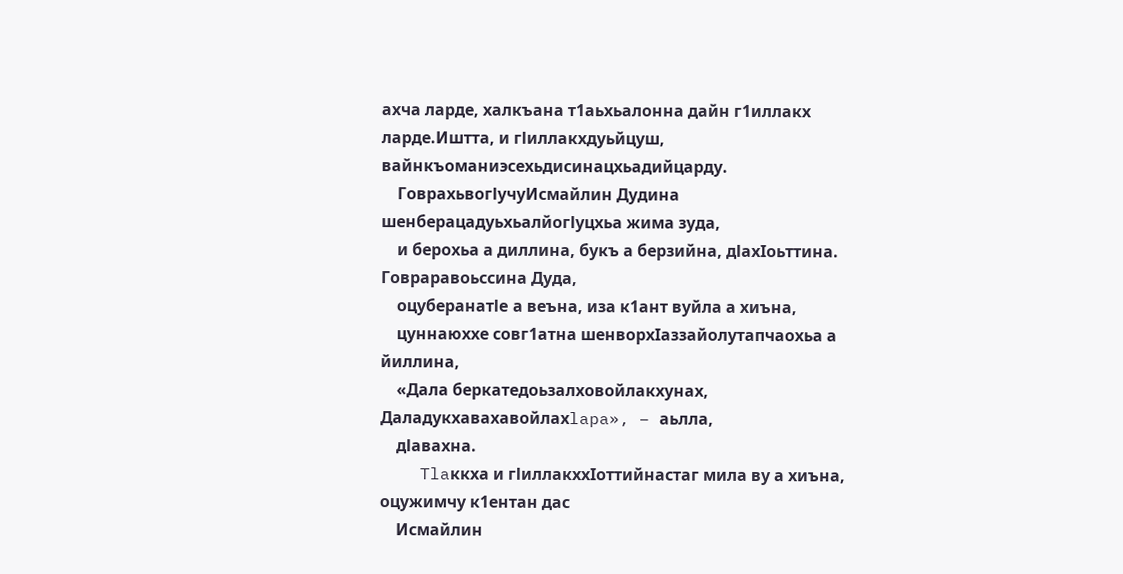ахча ларде, халкъана т1аьхьалонна дайн г1иллакх ларде.Иштта, и гlиллакхдуьйцуш, вайнкъоманиэсехьдисинацхьадийцарду.
    ГоврахьвогlучуИсмайлин Дудина шенберацадуьхьалйогlуцхьа жима зуда,
    и берохьа а диллина, букъ а берзийна, дlахIоьттина. Говраравоьссина Дуда,
    оцуберaнатle а веъна, иза к1ант вуйла а хиъна,
    цуннаюххе cовг1атнa шенворхIаззайолутапчаохьа а йиллина,
    «Дала беркатедоьзалховойлакхунах, Даладукхавахавойлахlapa», – аьлла,
    дlавахна.
    Tlaккxa и гlиллакххIоттийнастаг мила ву а хиъна, оцужимчу к1ентан дас
    Исмайлин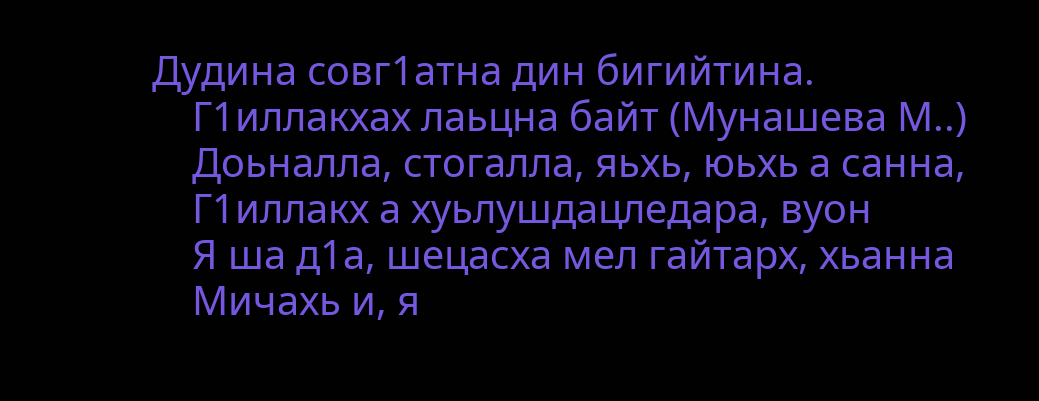Дудина cовг1атнa дин бигийтина.
    Г1иллакхах лаьцна байт (Мунашева М..)
    Доьналла, стогалла, яьхь, юьхь а санна,
    Г1иллакх а хуьлушдацледара, вуон
    Я ша д1а, шецасха мел гайтарх, хьанна
    Мичахь и, я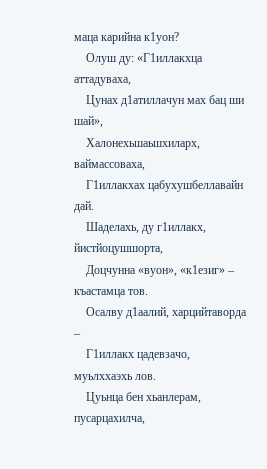маца карийна к1уон?
    Олуш ду: «Г1иллакхца аттадуваха,
    Цунах д1атиллачун мах бац ши шай»,
    Халонехьшаьшхиларх, ваймассоваха,
    Г1иллакхах цабухушбеллавайн дай.
    Шаделахь, ду г1иллакх, йистйоцушшорта,
    Доцчунна «вуон», «к1езиг» – къастамца тов.
    Осалву д1аалий, харцийтаворда –
    Г1иллакх цадевзачо, муьлххаэхь лов.
    Цуьнца бен хьанлерам, пусарцахилча,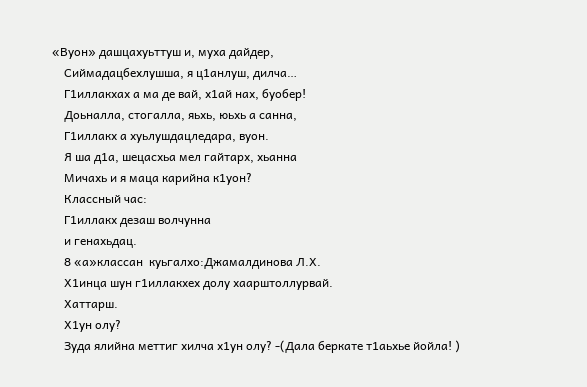«Вуон» дашцахуьттуш и, муха дайдер,
    Сиймадацбехлушша, я ц1анлуш, дилча…
    Г1иллакхах а ма де вай, х1ай нах, буобер!
    Доьналла, стогалла, яьхь, юьхь а санна,
    Г1иллакх а хуьлушдацледара, вуон.
    Я ша д1а, шецасхьа мел гайтарх, хьанна
    Мичахь и я маца карийна к1уон?
    Классный час:
    Г1иллакх дезаш волчунна
    и генахьдац.
    8 «а»классан  куьгалхо:Джамалдинова Л.Х.
    Х1инца шун г1иллакхех долу хаарштоллурвай.
    Хаттарш.
    Х1ун олу?
    Зуда ялийна меттиг хилча х1ун олу? -(Дала беркате т1аьхье йойла! )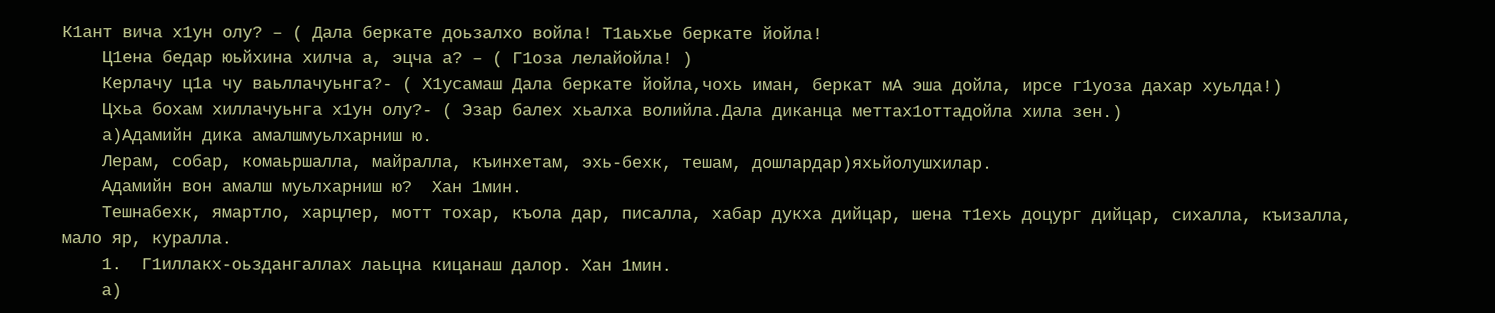К1ант вича х1ун олу? – ( Дала беркате доьзалхо войла! Т1аьхье беркате йойла!
    Ц1ена бедар юьйхина хилча а, эцча а? – ( Г1оза лелайойла! )
    Керлачу ц1а чу ваьллачуьнга?- ( Х1усамаш Дала беркате йойла,чохь иман, беркат мА эша дойла, ирсе г1уоза дахар хуьлда!)
    Цхьа бохам хиллачуьнга х1ун олу?- ( Эзар балех хьалха волийла.Дала диканца меттах1оттадойла хила зен.)
    а)Адамийн дика амалшмуьлхарниш ю.
    Лерам, собар, комаьршалла, майралла, къинхетам, эхь-бехк, тешам, дошлардар)яхьйолушхилар.
    Адамийн вон амалш муьлхарниш ю?  Хан 1мин.
    Тешнабехк, ямартло, харцлер, мотт тохар, къола дар, писалла, хабар дукха дийцар, шена т1ехь доцург дийцар, сихалла, къизалла, мало яр, куралла.
    1.  Г1иллакх-оьздангаллах лаьцна кицанаш далор. Хан 1мин.
    а)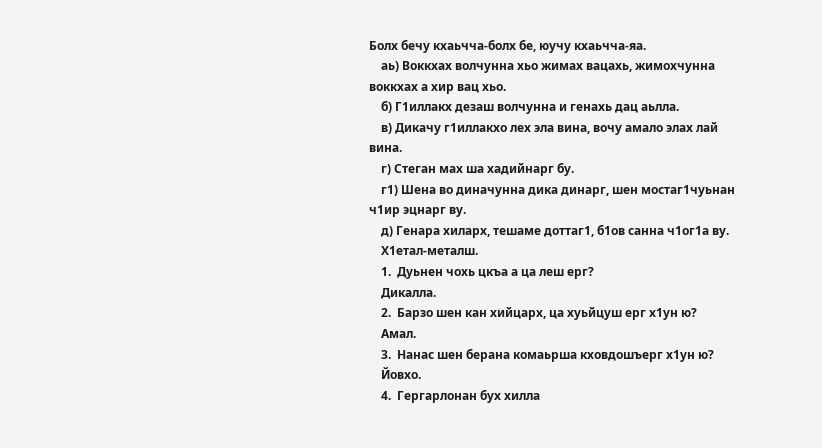Болх бечу кхаьчча-болх бе, юучу кхаьчча-яа.
    аь) Воккхах волчунна хьо жимах вацахь, жимохчунна воккхах а хир вац хьо.
    б) Г1иллакх дезаш волчунна и генахь дац аьлла.
    в) Дикачу г1иллакхо лех эла вина, вочу амало элах лай вина.
    г) Стеган мах ша хадийнарг бу.
    г1) Шена во диначунна дика динарг, шен мостаг1чуьнан ч1ир эцнарг ву.
    д) Генара хиларх, тешаме доттаг1, б1ов санна ч1ог1а ву.
    Х1етал-металш.
    1.  Дуьнен чохь цкъа а ца леш ерг?
    Дикалла.
    2.  Барзо шен кан хийцарх, ца хуьйцуш ерг х1ун ю?
    Амал.
    3.  Нанас шен берана комаьрша кховдошъерг х1ун ю?
    Йовхо.
    4.  Гергарлонан бух хилла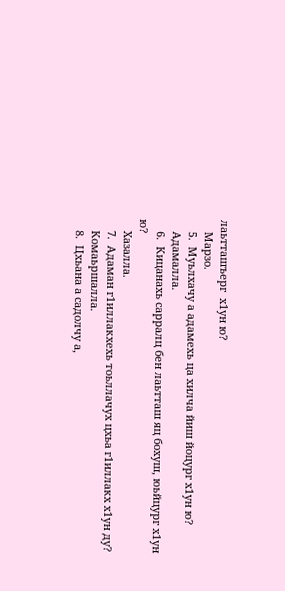лаьтташъерг  х1ун ю?
    Марзо.
    5.  Муьлхачу а адамехь ца хилча йиш йоцург х1ун ю?
    Адамалла.
    6.  Кицанахь сарралц бен лаьтташ яц бохуш, юьйцург х1ун ю?
    Хазалла.
    7.  Адаман г1иллакхехь тоьллачух цхьа г1иллакх х1ун ду?
    Комаьршалла.
    8.  Цхьана а садолчу а,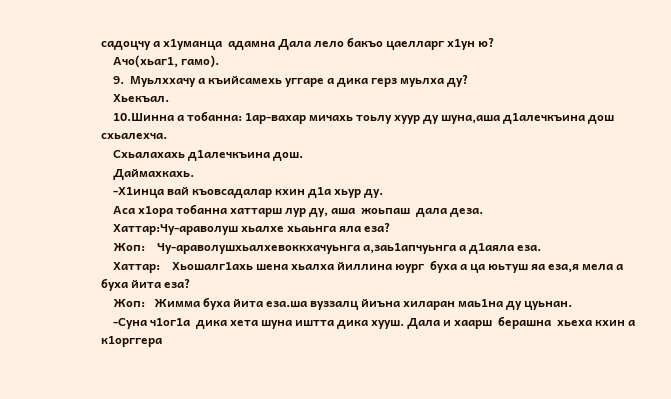садоцчу а х1уманца  адамна Дала лело бакъо цаелларг х1ун ю?
    Ачо(хьаг1, гамо).
    9.  Муьлххачу а къийсамехь уггаре а дика герз муьлха ду?
    Хьекъал.
    10.Шинна а тобанна: 1ар-вахар мичахь тоьлу хуур ду шуна,аша д1алечкъина дош схьалехча.
    Схьалахахь д1алечкъина дош.
    Даймахкахь.
    -Х1инца вай къовсадалар кхин д1а хьур ду.
    Аса х1ора тобанна хаттарш лур ду, аша  жоьпаш  дала деза.
    Хаттар:Чу-араволуш хьалхе хьаьнга яла еза?
    Жоп:    Чу-араволушхьалхевоккхачуьнга а,заь1апчуьнга а д1аяла еза.
    Хаттар:    Хьошалг1ахь шена хьалха йиллина юург  буха а ца юьтуш яа еза,я мела а буха йита еза?
    Жоп:   Жимма буха йита еза.ша вуззалц йиъна хиларан маь1на ду цуьнан.
    -Суна ч1ог1а  дика хета шуна иштта дика хууш. Дала и хаарш  берашна  хьеха кхин а к1орггера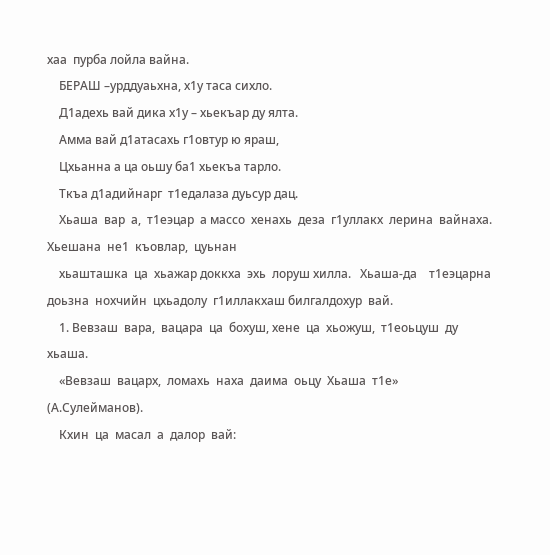хаа  пурба лойла вайна.
    БЕРАШ –урддуаьхна, х1у таса сихло.
    Д1адехь вай дика х1у – хьекъар ду ялта.
    Амма вай д1атасахь г1овтур ю яраш,
    Цхьанна а ца оьшу ба1 хьекъа тарло.
    Ткъа д1адийнарг  т1едалаза дуьсур дац.
    Хьаша  вар  а,  т1еэцар  а массо  хенахь  деза  г1уллакх  лерина  вайнаха. Хьешана  не1  къовлар,  цуьнан
    хьашташка  ца  хьажар доккха  эхь  лоруш хилла.   Хьаша-да    т1еэцарна  доьзна  нохчийн  цхьадолу  г1иллакхаш билгалдохур  вай.
    1. Вевзаш  вара,  вацара  ца  бохуш, хене  ца  хьожуш,  т1еоьцуш  ду  хьаша.
    «Вевзаш  вацарх,  ломахь  наха  даима  оьцу  Хьаша  т1е» (А.Сулейманов).
    Кхин  ца  масал  а  далор  вай: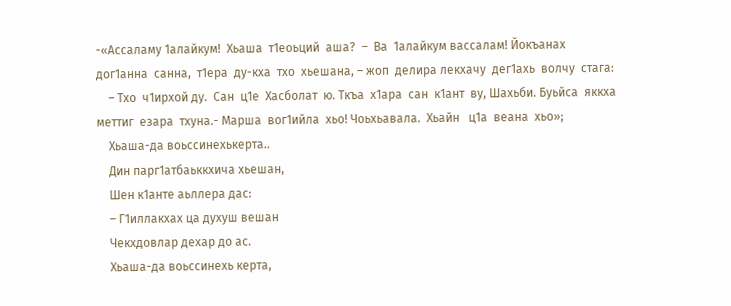-«Ассаламу 1алайкум!  Хьаша  т1еоьций  аша?  –  Ва  1алайкум вассалам! Йокъанах  дог1анна  санна,  т1ера  ду-кха  тхо  хьешана, – жоп  делира лекхачу  дег1ахь  волчу  стага:
    – Тхо  ч1ирхой ду.  Сан  ц1е  Хасболат  ю. Ткъа  х1ара  сан  к1ант  ву, Шахьби. Буьйса  яккха  меттиг  езара  тхуна.- Марша  вог1ийла  хьо! Чоьхьавала.  Хьайн   ц1а  веана  хьо»;
    Хьаша-да воьссинехькерта..
    Дин парг1атбаьккхича хьешан,
    Шен к1анте аьллера дас:
    – Г1иллакхах ца духуш вешан
    Чекхдовлар дехар до ас.
    Хьаша-да воьссинехь керта,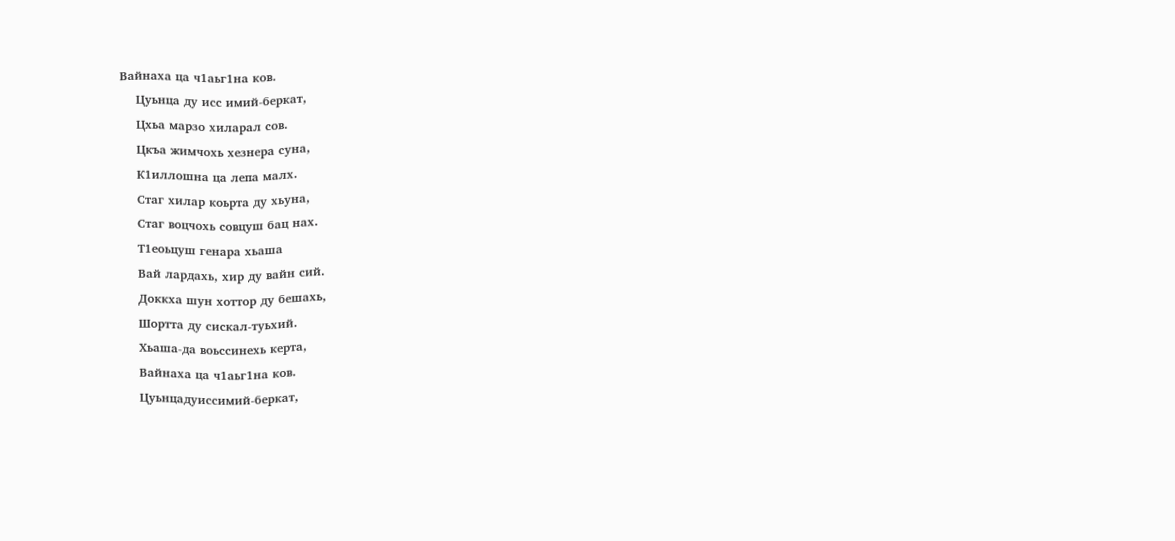Вайнаха ца ч1аьг1на ков.
    Цуьнца ду исс имий-беркат,
    Цхьа марзо хиларал сов.
    Цкъа жимчохь хезнера суна,
    К1иллошна ца лепа малх.
    Стаг хилар коьрта ду хьуна,
    Стаг воцчохь совцуш бац нах.
    Т1еоьцуш генара хьаша
    Вай лардахь, хир ду вайн сий.
    Доккха шун хоттор ду бешахь,
    Шортта ду сискал-туьхий.
    Хьаша-да воьссинехь керта,
    Вайнаха ца ч1аьг1на ков.
    Цуьнцадуиссимий-беркат,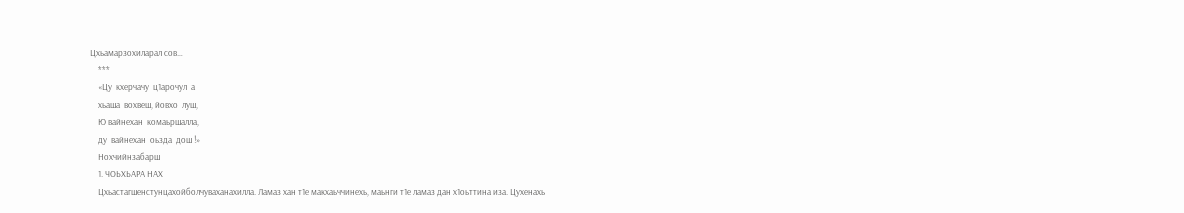Цхьамарзохиларал сов…
    ***
    «Цу  кхерчачу  ц1арочул  а
    хьаша  вохвеш, йовхо  луш,
    Ю вайнехан  комаьршалла,
    ду  вайнехан  оьзда  дош !»
    Нохчийнзабарш
    1. ЧОЬХЬАРА НАХ
    Цхьастагшенстунцахойболчуваханахилла. Ламаз хан т1е макхаьччинехь, маьнги т1е ламаз дан х1оьттина иза. Цухенахь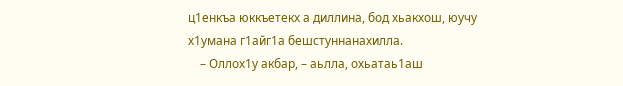ц1енкъа юккъетекх а диллина, бод хьакхош, юучу х1умана г1айг1а бешстуннанахилла.
    – Оллох1у акбар, – аьлла, охьатаь1аш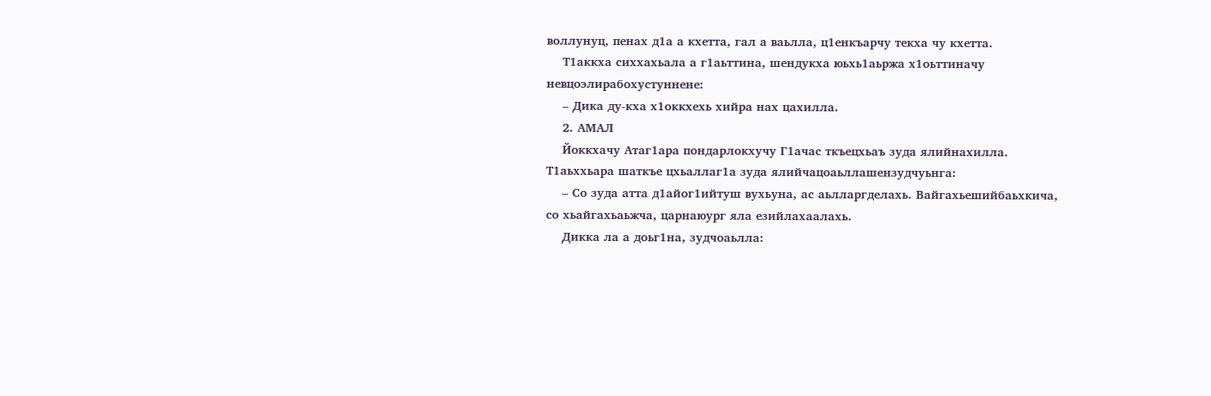воллунуц, пенах д1а а кхетта, гал а ваьлла, ц1енкъарчу текха чу кхетта.
    Т1аккха сиххахьала а г1аьттина, шендукха юьхь1аьржа х1оьттиначу невцоэлирабохустуннене:
    – Дика ду-кха х1оккхехь хийра нах цахилла.
    2. АМАЛ
    Йоккхачу Атаг1ара пондарлокхучу Г1ачас ткъецхьаъ зуда ялийнахилла. Т1аьххьара шаткъе цхьаллаг1а зуда ялийчацоаьллашензудчуьнга:
    – Со зуда атта д1айог1ийтуш вухьуна, ас аьлларгделахь. Вайгахьешийбаьхкича, со хьайгахьаьжча, царнаюург яла езийлахаалахь.
    Дикка ла а доьг1на, зудчоаьлла: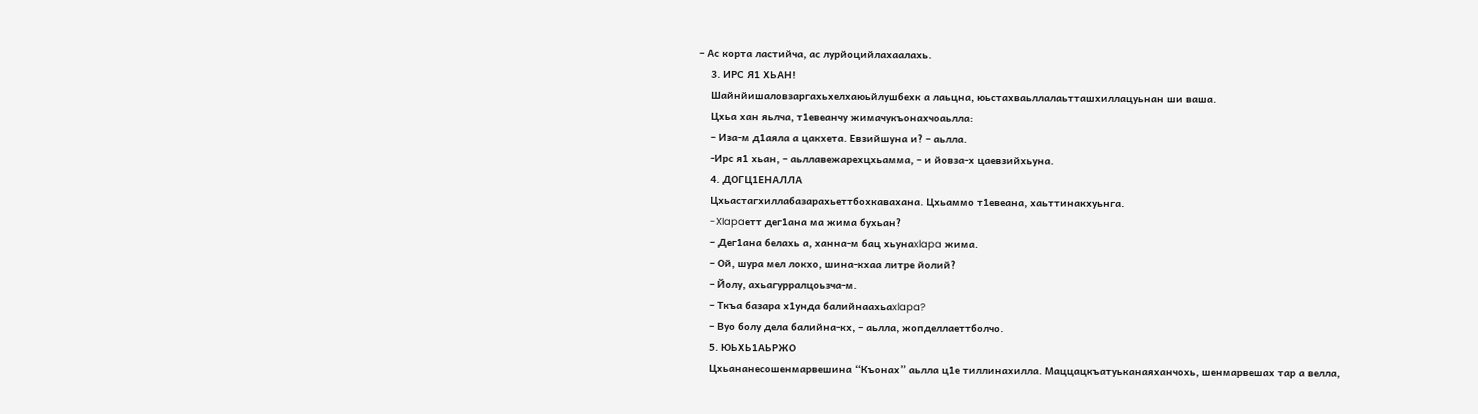– Ас корта ластийча, ас лурйоцийлахаалахь.
    3. ИРС Я1 ХЬАН!
    Шайнйишаловзаргахьхелхаюьйлушбехк а лаьцна, юьстахваьллалаьтташхиллацуьнан ши ваша.
    Цхьа хан яьлча, т1евеанчу жимачукъонахчоаьлла:
    – Иза-м д1аяла а цакхета. Евзийшуна и? – аьлла.
    -Ирс я1 хьан, – аьллавежарехцхьамма, – и йовза-х цаевзийхьуна.
    4. ДОГЦ1ЕНАЛЛА
    Цхьастагхиллабазарахьеттбохкавахана. Цхьаммо т1евеана, хаьттинакхуьнга.
    -XIapaетт дег1ана ма жима бухьан?
    – Дег1ана белахь а, ханна-м бац хьунаxlapa жима.
    – Ой, шура мел локхо, шина-кхаа литре йолий?
    – Йолу, ахьагурралцоьзча-м.
    – Ткъа базара х1унда балийнаахьаxlapa?
    – Вуо болу дела балийна-кх, – аьлла, жопделлаеттболчо.
    5. ЮЬХЬ1АЬРЖО
    Цхьананесошенмарвешина “Къонах” аьлла ц1е тиллинахилла. Маццацкъатуьканаяханчохь, шенмарвешах тар а велла,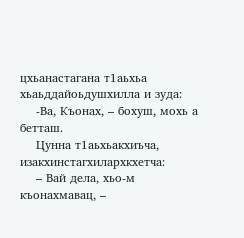цхьанастагана т1аьхьа хьаьддайоьдушхилла и зуда:
    -Ва, Къонах, – бохуш, мохь а бетташ.
    Цунна т1аьхьакхиъча, изакхинстагхилархкхетча:
    – Вай дела, хьо-м къонахмавац, –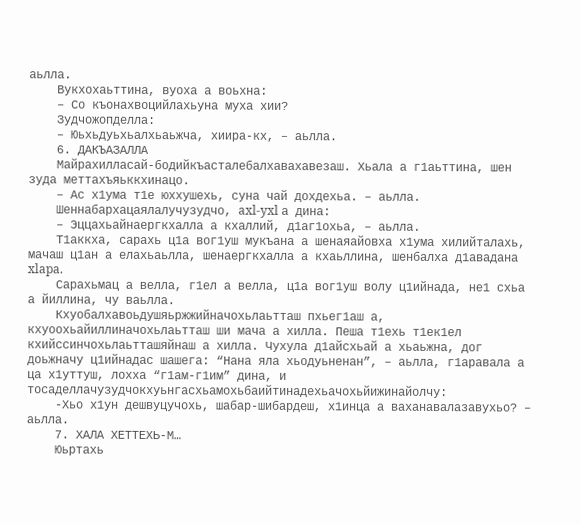аьлла.
    Вукхохаьттина, вуоха а воьхна:
    – Со къонахвоцийлахьуна муха хии?
    Зудчожопделла:
    – Юьхьдуьхьалхьаьжча, хиира-кх, – аьлла.
    6. ДАКЪАЗАЛЛА
    Майрахилласай-бодийкъасталебалхавахавезаш. Хьала а г1аьттина, шен зуда меттахъяьккхинацо.
    – Ас х1ума т1е юххушехь, суна чай дохдехьа. – аьлла.
    Шеннабархацаялалучузудчо, axl-yxl а дина:
    – Эццахьайнаергкхалла а кхаллий, д1аг1охьа, – аьлла.
    Т1аккха, сарахь ц1а вог1уш мукъана а шенаяайовха х1ума хилийталахь, мачаш ц1ан а елахьаьлла, шенаергкхалла а кхаьллина, шенбалха д1авадана xlapa.
    Сарахьмац а велла, г1ел а велла, ц1а вог1уш волу ц1ийнада, не1 схьа а йиллина, чу ваьлла.
    Кхуобалхавоьдушяьржжийначохьлаьтташ пхьег1аш а, кхуоохьайиллиначохьлаьтташ ши мача а хилла. Пеша т1ехь т1ек1ел кхийссинчохьлаьтташяйнаш а хилла. Чухула д1айсхьай а хьаьжна, дог доьжначу ц1ийнадас шашега: “Нана яла хьодуьненан”, – аьлла, г1аравала а ца х1уттуш, лохха “г1ам-г1им” дина, и тосаделлачузудчокхуьнгасхьамохьбаийтинадехьачохьйижинайолчу:
    -Хьо х1ун дешвуцучохь, шабар-шибардеш, х1инца а ваханавалазавухьо? – аьлла.
    7. ХАЛА ХЕТТЕХЬ-М…
    Юьртахь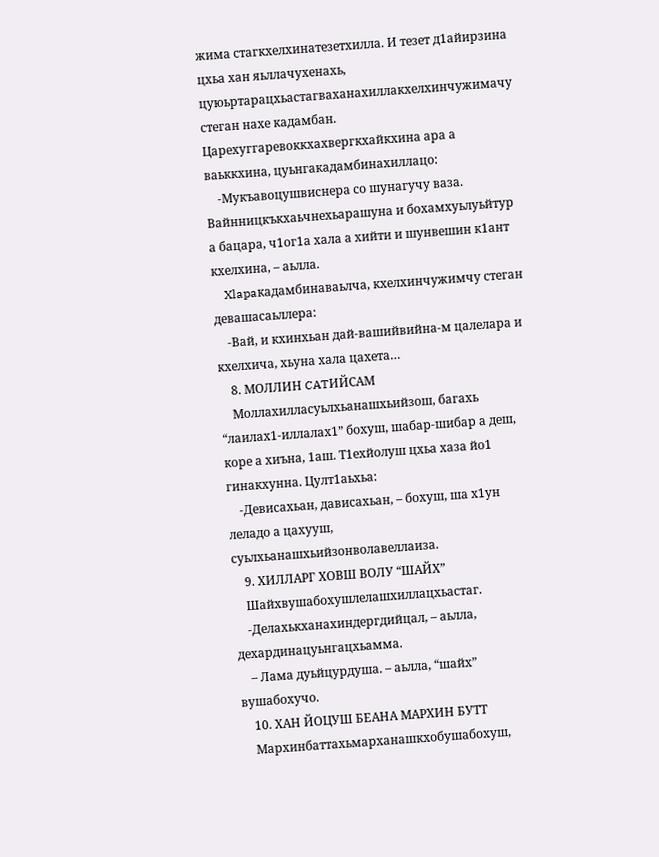жима стагкхелхинатезетхилла. И тезет д1айирзина цхьа хан яьллачухенахь, цуюьртарацхьастагваханахиллакхелхинчужимачу стеган нахе кадамбан. Царехуггаревоккхахвергкхайкхина ара а ваьккхина, цуьнгакадамбинахиллацо:
    -Мукъавоцушвиснера со шунагучу ваза. Вайнницкъкхаьчнехьарашуна и бохамхуьлуьйтур а бацара, ч1ог1а хала а хийти и шунвешин к1ант кхелхина, – аьлла.
    Xlapaкадамбинаваьлча, кхелхинчужимчу стеган девашасаьллера:
    -Вай, и кхинхьан дай-вашийвийна-м цалелара и кхелхича, хьуна хала цахета…
    8. МОЛЛИН CATИЙСАМ
    Моллахилласуьлхьанашхьийзош, багахь “лаилах1-иллалах1” бохуш, шабар-шибар а деш, коре а хиъна, 1аш. Т1ехйолуш цхьа хаза йо1 гинакхунна. Цулт1аьхьа:
    -Девисахьан, дависахьан, – бохуш, ша х1ун леладо а цахууш, суьлхьанашхьийзонволавеллаиза.
    9. ХИЛЛАРГ ХОВШ ВОЛУ “ШАЙХ”
    Шайхвушабохушлелашхиллацхьастаг.
    -Делахькханахиндергдийцал, – аьлла, дехардинацуьнгацхьамма.
    – Лама дуьйцурдуша. – аьлла, “шайх” вушабохучо.
    10. ХАН ЙОЦУШ БЕАНА МАРХИН БУТТ
    Мархинбаттахьмарханашкхобушабохуш,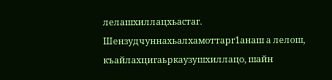лелашхиллацхьастаг. Шензудчуннахьалхамоттарг1анаш а лелош, къайлахцигаьркаузушхиллацо, шайн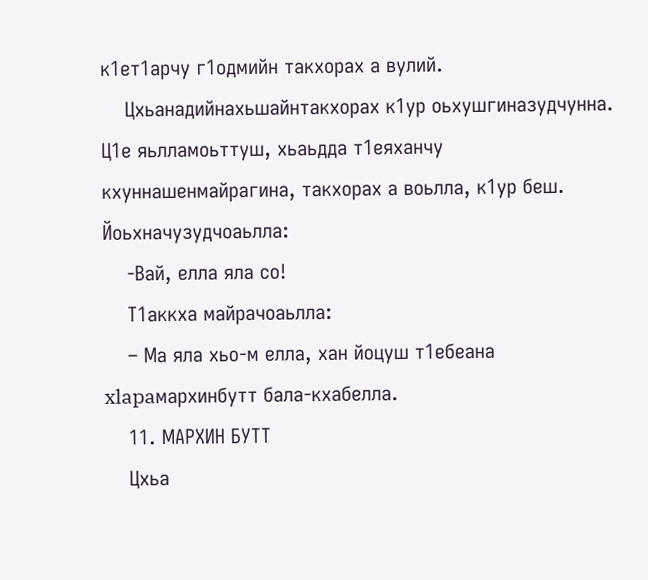к1ет1арчу г1одмийн такхорах а вулий.
    Цхьанадийнахьшайнтакхорах к1ур оьхушгиназудчунна. Ц1е яьлламоьттуш, хьаьдда т1еяханчу кхуннашенмайрагина, такхорах а воьлла, к1ур беш. Йоьхначузудчоаьлла:
    -Вай, елла яла со!
    Т1аккха майрачоаьлла:
    – Ма яла хьо-м елла, хан йоцуш т1ебеана xlapaмархинбутт бала-кхабелла.
    11. МАРХИН БУТТ
    Цхьа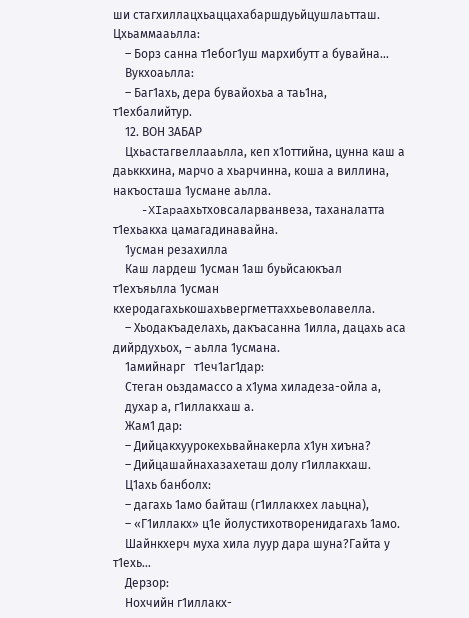ши стагхиллацхьаццахабаршдуьйцушлаьтташ. Цхьаммааьлла:
    – Борз санна т1ебог1уш мархибутт а бувайна…
    Вукхоаьлла:
    – Баг1ахь, дера бувайохьа а таь1на, т1ехбалийтур.
    12. ВОН ЗАБАР
    Цхьастагвеллааьлла, кеп х1оттийна, цунна каш а даьккхина, марчо а хьарчинна, коша а виллина, накъосташа 1усмане аьлла.
    -XIapaахьтховсаларванвеза, таханалатта т1ехьакха цамагадинавайна.
    1усман резахилла
    Каш лардеш 1усман 1аш буьйсаюкъал т1ехъяьлла 1усман кхеродагахькошахьвергметтаххьеволавелла.
    – Хьодакъаделахь, дакъасанна 1илла, дацахь аса дийрдухьох, – аьлла 1усмана.
    1амийнарг   т1еч1аг1дар:
    Стеган оьздамассо а х1ума хиладеза-ойла а,
    духар а, г1иллакхаш а.
    Жам1 дар:
    – Дийцакхуурокехьвайнакерла х1ун хиъна?
    – Дийцашайнахазахеташ долу г1иллакхаш.
    Ц1ахь банболх:
    – дагахь 1амо байташ (г1иллакхех лаьцна),
    – «Г1иллакх» ц1е йолустихотворенидагахь 1амо.
    Шайнкхерч муха хила луур дара шуна?Гайта у т1ехь…
    Дерзор:
    Нохчийн г1иллакх-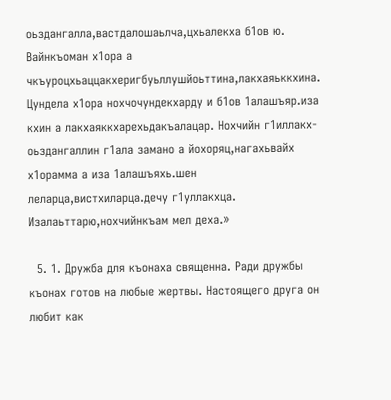оьздангалла,вастдалошаьлча,цхьалекха б1ов ю. Вайнкъоман х1ора а чкъуроцхьаццакхеригбуьллушйоьттина,лакхаяьккхина. Цундела х1ора нохчочундекхарду и б1ов 1алашъяр.иза кхин а лакхаяккхарехьдакъалацар. Нохчийн г1иллакх-оьздангаллин г1ала замано а йохоряц,нагахьвайх х1орамма а иза 1алашъяхь.шен леларца,вистхиларца.дечу г1уллакхца. Изалаьттарю,нохчийнкъам мел деха.»

  5. 1. Дружба для къонаха священна. Ради дружбы къонах готов на любые жертвы. Настоящего друга он любит как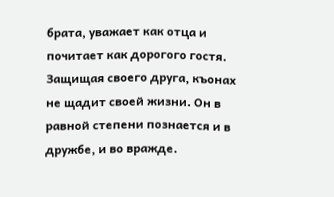брата, уважает как отца и почитает как дорогого гостя. Защищая своего друга, къонах не щадит своей жизни. Он в равной степени познается и в дружбе, и во вражде.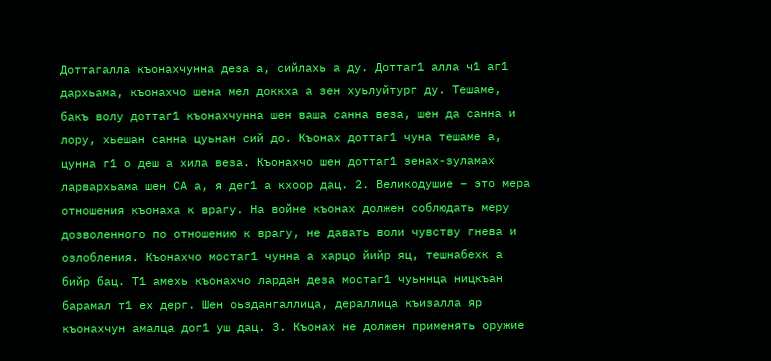Доттагалла къонахчунна деза а, сийлахь а ду. Доттаг1 алла ч1 аг1 дархьама, къонахчо шена мел доккха а зен хуьлуйтург ду. Тешаме, бакъ волу доттаг1 къонахчунна шен ваша санна веза, шен да санна и лору, хьешан санна цуьнан сий до. Къонах доттаг1 чуна тешаме а, цунна г1 о деш а хила веза. Къонахчо шен доттаг1 зенах-зуламах ларвархьама шен СА а, я дег1 а кхоор дац. 2. Великодушие – это мера отношения къонаха к врагу. На войне къонах должен соблюдать меру дозволенного по отношению к врагу, не давать воли чувству гнева и озлобления. Къонахчо мостаг1 чунна а харцо йийр яц, тешнабехк а бийр бац. Т1 амехь къонахчо лардан деза мостаг1 чуьннца ницкъан барамал т1 ех дерг. Шен оьздангаллица, дераллица къизалла яр къонахчун амалца дог1 уш дац. 3. Къонах не должен применять оружие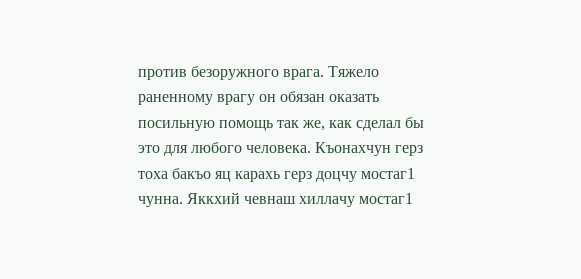против безоружного врага. Тяжело раненному врагу он обязан оказать посильную помощь так же, как сделал бы это для любого человека. Къонахчун герз тоха бакъо яц карахь герз доцчу мостаг1 чунна. Яккхий чевнаш хиллачу мостаг1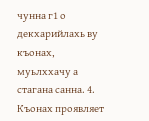чунна г1 о декхарийлахь ву къонах, муьлххачу а стагана санна. 4. Къонах проявляет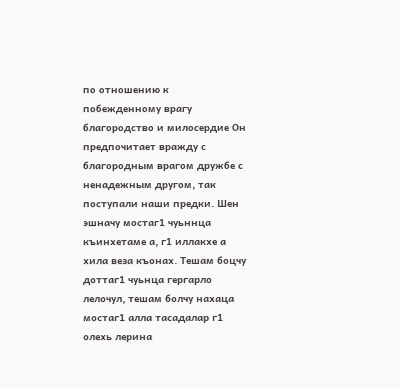по отношению к побежденному врагу благородство и милосердие Он предпочитает вражду с благородным врагом дружбе с ненадежным другом, так поступали наши предки. Шен эшначу мостаг1 чуьннца къинхетаме а, г1 иллакхе а хила веза къонах. Тешам боцчу доттаг1 чуьнца гергарло лелочул, тешам болчу нахаца мостаг1 алла тасадалар г1 олехь лерина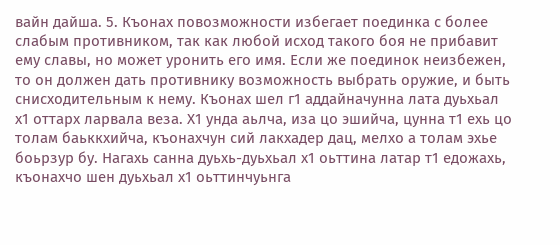вайн дайша. 5. Къонах повозможности избегает поединка с более слабым противником, так как любой исход такого боя не прибавит ему славы, но может уронить его имя. Если же поединок неизбежен, то он должен дать противнику возможность выбрать оружие, и быть снисходительным к нему. Къонах шел г1 аддайначунна лата дуьхьал х1 оттарх ларвала веза. Х1 унда аьлча, иза цо эшийча, цунна т1 ехь цо толам баьккхийча, къонахчун сий лакхадер дац, мелхо а толам эхье боьрзур бу. Нагахь санна дуьхь-дуьхьал х1 оьттина латар т1 едожахь, къонахчо шен дуьхьал х1 оьттинчуьнга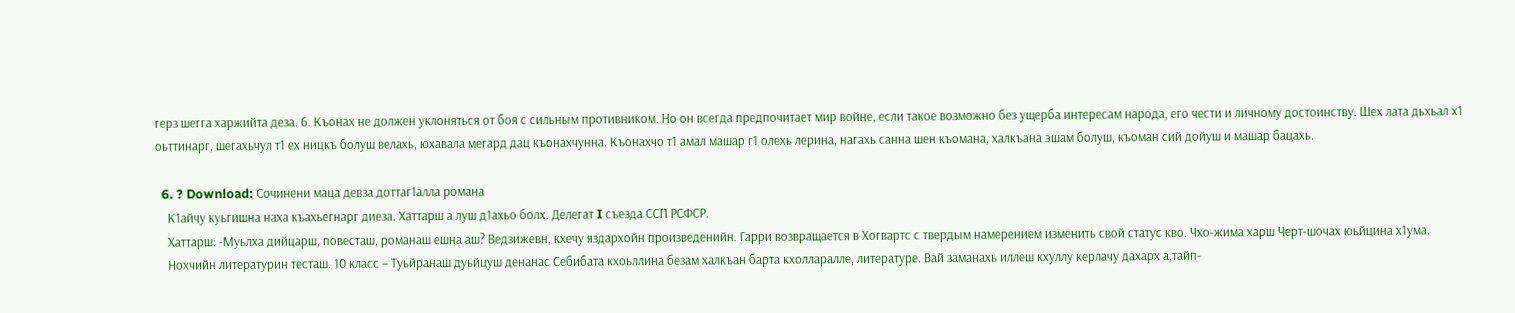герз шегга харжийта деза. 6. Къонах не должен уклоняться от боя с сильным противником. Но он всегда предпочитает мир войне, если такое возможно без ущерба интересам народа, его чести и личному достоинству. Шех лата дьхьал х1 оьттинарг, шегахьчул т1 ех ницкъ болуш велахь, юхавала мегард дац къонахчунна. Къонахчо т1 амал машар г1 олехь лерина, нагахь санна шен къомана, халкъана эшам болуш, къоман сий дойуш и машар бацахь.

  6. ? Download: Сочинени маца девза доттаг1алла романа
    К1айчу куьгишна наха къахьегнарг диеза. Хаттарш а луш д1ахьо болх. Делегат I съезда ССП РСФСР.
    Хаттарш: -Муьлха дийцарш, повесташ, романаш ешна аш? Ведзижевн, кхечу яздархойн произведенийн. Гарри возвращается в Хогвартс с твердым намерением изменить свой статус кво. Чхо-жима харш Черт-шочах юьйцина х1ума.
    Нохчийн литературин тесташ. 10 класс – Туьйранаш дуьйцуш денанас Себибата кхоьллина безам халкъан барта кхолларалле, литературе. Вай заманахь иллеш кхуллу керлачу дахарх а,тайп-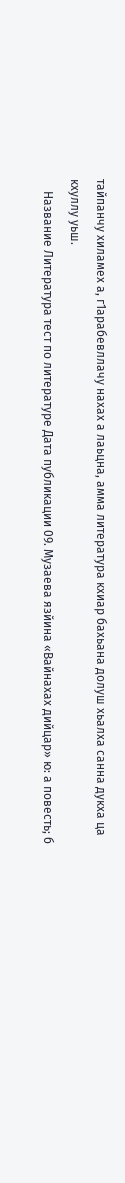тайпанчу хиламех а, г1арабевллачу нахах а лаьцна, амма литература кхиар бахьана долуш хьалха санна дукха ца кхуллу уьш.
    Название Литература тест по литературе Дата публикации 09. Музаева язйина «Вайнахах дийцар» ю: а повесть; б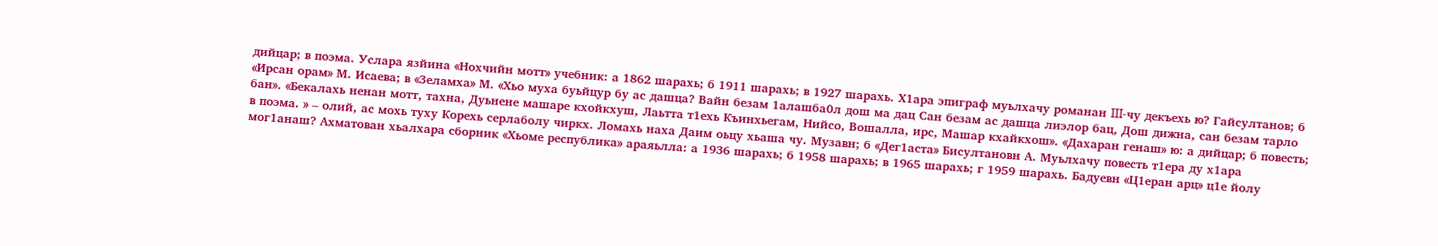дийцар; в поэма. Услара язйина «Нохчийн мотт» учебник: а 1862 шарахь; б 1911 шарахь; в 1927 шарахь. Х1ара эпиграф муьлхачу романан III-чу декъехь ю? Гайсултанов; б «Ирсан орам» М. Исаева; в «Зеламха» М. «Хьо муха буьйцур бу ас дашца? Вайн безам 1алашба0л дош ма дац Сан безам ас дашца лиэлор бац, Дош дижна, сан безам тарло бан». «Бекалахь ненан мотт, тахна, Дуьнене машаре кхойкхуш, Лаьтта т1ехь Къинхьегам, Нийсо, Вошалла, ирс, Машар кхайкхош». «Дахаран генаш» ю: а дийцар; б повесть; в поэма. » – олий, ас мохь туху Корехь серлаболу чиркх. Ломахь наха Даим оьцу хьаша чу. Музавн; б «Дег1аста» Бисултановн А. Муьлхачу повесть т1ера ду х1ара мог1анаш? Ахматован хьалхара сборник «Хьоме республика» араяьлла: а 1936 шарахь; б 1958 шарахь; в 1965 шарахь; г 1959 шарахь. Бадуевн «Ц1еран арц» ц1е йолу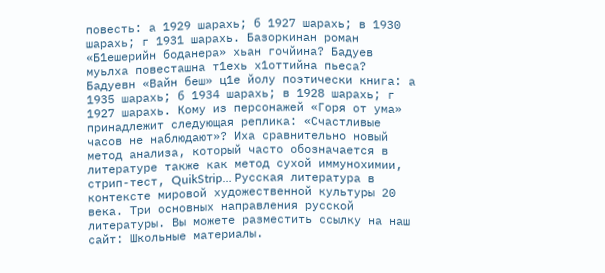повесть: а 1929 шарахь; б 1927 шарахь; в 1930 шарахь; г 1931 шарахь. Базоркинан роман «Б1ешерийн боданера» хьан гочйина? Бадуев муьлха повесташна т1ехь х1оттийна пьеса? Бадуевн «Вайн беш» ц1е йолу поэтически книга: а 1935 шарахь; б 1934 шарахь; в 1928 шарахь; г 1927 шарахь. Кому из персонажей «Горя от ума» принадлежит следующая реплика: «Счастливые часов не наблюдают»? Иха сравнительно новый метод анализа, который часто обозначается в литературе также как метод сухой иммунохимии, стрип-тест, QuikStrip… Русская литература в контексте мировой художественной культуры 20 века. Три основных направления русской литературы. Вы можете разместить ссылку на наш сайт: Школьные материалы.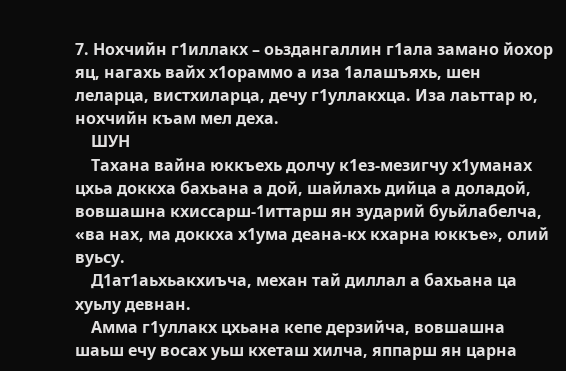7. Нохчийн г1иллакх – оьздангаллин г1ала замано йохор яц, нагахь вайх х1ораммо а иза 1алашъяхь, шен леларца, вистхиларца, дечу г1уллакхца. Иза лаьттар ю, нохчийн къам мел деха.
    ШУН
    Тахана вайна юккъехь долчу к1ез-мезигчу х1уманах цхьа доккха бахьана а дой, шайлахь дийца а доладой, вовшашна кхиссарш-1иттарш ян зударий буьйлабелча, «ва нах, ма доккха х1ума деана-кх кхарна юккъе», олий вуьсу.
    Д1ат1аьхьакхиъча, механ тай диллал а бахьана ца хуьлу девнан.
    Амма г1уллакх цхьана кепе дерзийча, вовшашна шаьш ечу восах уьш кхеташ хилча, яппарш ян царна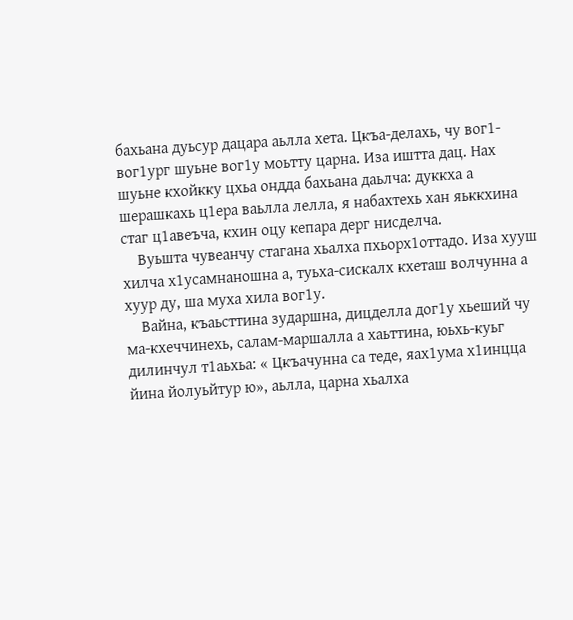бахьана дуьсур дацара аьлла хета. Цкъа-делахь, чу вог1-вог1ург шуьне вог1у моьтту царна. Иза иштта дац. Нах шуьне кхойкку цхьа ондда бахьана даьлча: дуккха а шерашкахь ц1ера ваьлла лелла, я набахтехь хан яьккхина стаг ц1авеъча, кхин оцу кепара дерг нисделча.
    Вуьшта чувеанчу стагана хьалха пхьорх1оттадо. Иза хууш хилча х1усамнаношна а, туьха-сискалх кхеташ волчунна а хуур ду, ша муха хила вог1у.
    Вайна, къаьсттина зударшна, дицделла дог1у хьеший чу ма-кхеччинехь, салам-маршалла а хаьттина, юьхь-куьг дилинчул т1аьхьа: « Цкъачунна са теде, яах1ума х1инцца йина йолуьйтур ю», аьлла, царна хьалха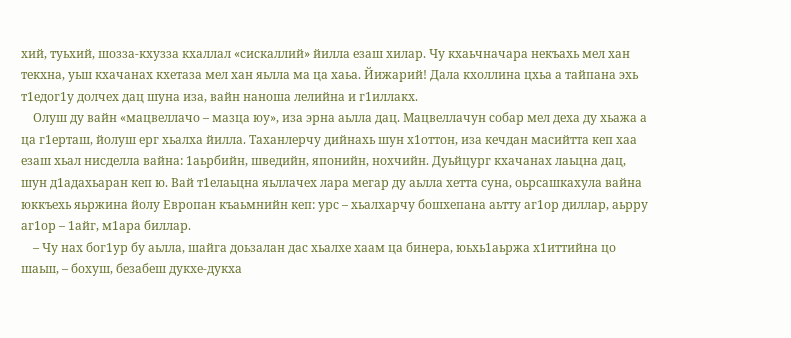хий, туьхий, шозза-кхузза кхаллал «сискаллий» йилла езаш хилар. Чу кхаьчначара некъахь мел хан текхна, уьш кхачанах кхетаза мел хан яьлла ма ца хаьа. Йижарий! Дала кхоллина цхьа а тайпана эхь т1едог1у долчех дац шуна иза, вайн наноша лелийна и г1иллакх.
    Олуш ду вайн «мацвеллачо – мазца юу», иза эрна аьлла дац. Мацвеллачун собар мел деха ду хьажа а ца г1ерташ, йолуш ерг хьалха йилла. Таханлерчу дийнахь шун х1оттон, иза кечдан масийтта кеп хаа езаш хьал нисделла вайна: 1аьрбийн, шведийн, японийн, нохчийн. Дуьйцург кхачанах лаьцна дац, шун д1адахьаран кеп ю. Вай т1елаьцна яьллачех лара мегар ду аьлла хетта суна, оьрсашкахула вайна юккъехь яьржина йолу Европан къаьмнийн кеп: урс – хьалхарчу бошхепана аьтту аг1ор диллар, аьрру аг1ор – 1айг, м1ара биллар.
    – Чу нах бог1ур бу аьлла, шайга доьзалан дас хьалхе хаам ца бинера, юьхь1аьржа х1иттийна цо шаьш, – бохуш, безабеш дукхе-дукха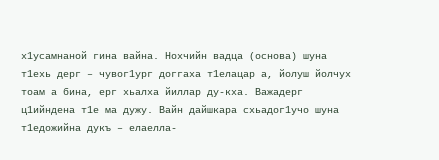х1усамнаной гина вайна. Нохчийн вадца (основа) шуна т1ехь дерг – чувог1ург доггаха т1елацар а, йолуш йолчух тоам а бина, ерг хьалха йиллар ду-кха. Важадерг ц1ийндена т1е ма дужу. Вайн дайшкара схьадог1учо шуна т1едожийна дукъ – елаелла-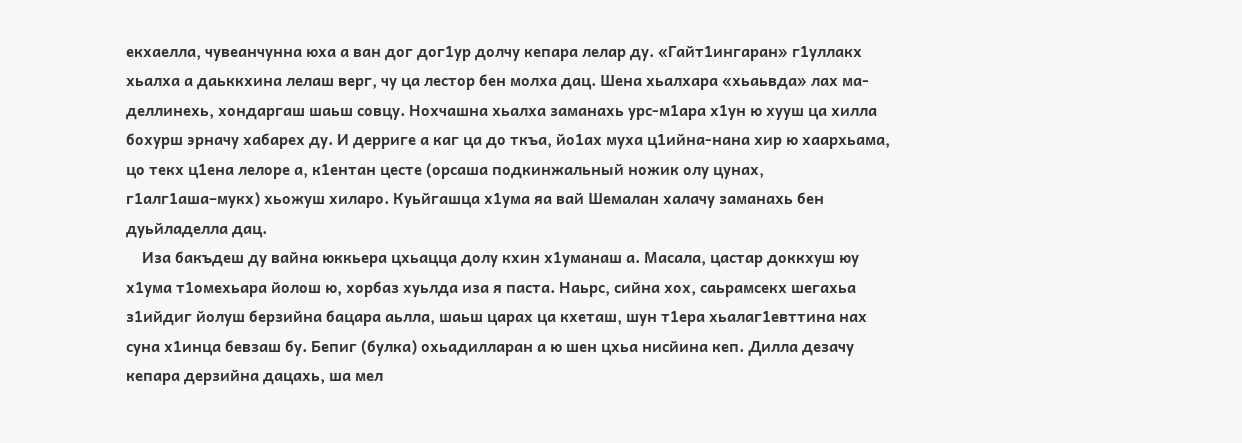екхаелла, чувеанчунна юха а ван дог дог1ур долчу кепара лелар ду. «Гайт1ингаран» г1уллакх хьалха а даьккхина лелаш верг, чу ца лестор бен молха дац. Шена хьалхара «хьаьвда» лах ма-деллинехь, хондаргаш шаьш совцу. Нохчашна хьалха заманахь урс-м1ара х1ун ю хууш ца хилла бохурш эрначу хабарех ду. И дерриге а каг ца до ткъа, йо1ах муха ц1ийна-нана хир ю хаархьама, цо текх ц1ена лелоре а, к1ентан цесте (орсаша подкинжальный ножик олу цунах, г1алг1аша–мукх) хьожуш хиларо. Куьйгашца х1ума яа вай Шемалан халачу заманахь бен дуьйладелла дац.
    Иза бакъдеш ду вайна юккьера цхьацца долу кхин х1уманаш а. Масала, цастар доккхуш юу х1ума т1омехьара йолош ю, хорбаз хуьлда иза я паста. Наьрс, сийна хох, саьрамсекх шегахьа з1ийдиг йолуш берзийна бацара аьлла, шаьш царах ца кхеташ, шун т1ера хьалаг1евттина нах суна х1инца бевзаш бу. Бепиг (булка) охьадилларан а ю шен цхьа нисйина кеп. Дилла дезачу кепара дерзийна дацахь, ша мел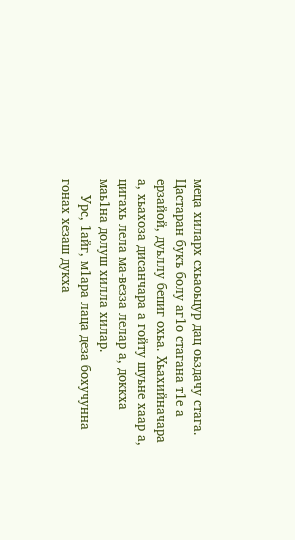меца хиларх схьаоьцур дац оьздачу стага. Цастаран букъ болу аг1о стагана т1е а ерзайой, дуьллу бепиг охьа. Хьахийначара а, хьахоза дисанчара а гойту шуьне хаар а, цигахь лела ма-везза лелар а, доккха маь1на долуш хилла хилар.
    Урс, 1айг, м1ара лаца деза бохучунна гонах хезаш дукха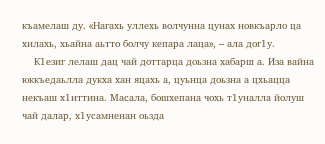къамелаш ду. «Нагахь уллехь волчунна цунах новкъарло ца хилахь, хьайна аьтто болчу кепара лаца», – ала дог1у.
    К1езиг лелаш дац чай доттарца доьзна хабарш а. Иза вайна юккъедаьлла дукха хан яцахь а, цуьнца доьзна а цхьацца некъаш х1иттина. Масала, бошхепана чохь т1уналла йолуш чай далар, х1усамненан оьзда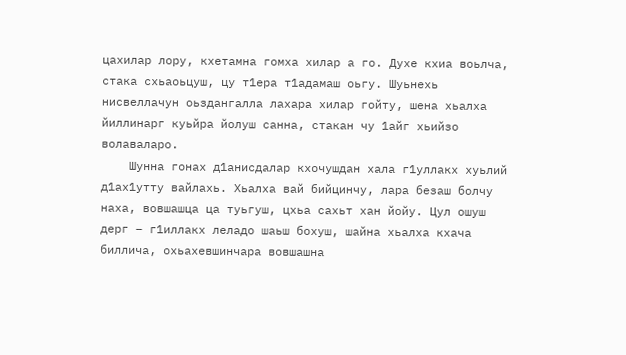цахилар лору, кхетамна гомха хилар а го. Духе кхиа воьлча, стака схьаоьцуш, цу т1ера т1адамаш оьгу. Шуьнехь нисвеллачун оьздангалла лахара хилар гойту, шена хьалха йиллинарг куьйра йолуш санна, стакан чу 1айг хьийзо волаваларо.
    Шунна гонах д1анисдалар кхочушдан хала г1уллакх хуьлий д1ах1утту вайлахь. Хьалха вай бийцинчу, лара безаш болчу наха, вовшашца ца туьгуш, цхьа сахьт хан йойу. Цул ошуш дерг – г1иллакх леладо шаьш бохуш, шайна хьалха кхача биллича, охьахевшинчара вовшашна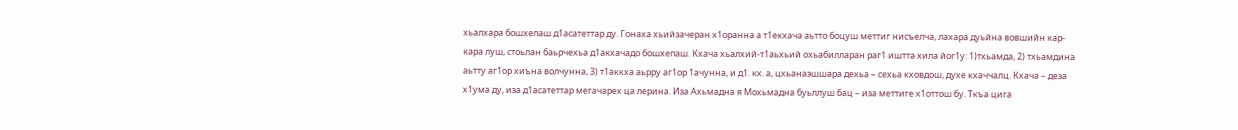хьалхара бошхепаш д1асатеттар ду. Гонаха хьийзачеран х1оранна а т1екхача аьтто боцуш меттиг нисъелча, лахара дуьйна вовшийн кар-кара луш, стоьлан баьрчехьа д1акхачадо бошхепаш. Кхача хьалхий-т1аьхьий охьабилларан раг1 иштта хила йог1у: 1)тхьамда, 2) тхьамдина аьтту аг1ор хиъна волчунна, 3) т1аккха аьрру аг1ор 1ачунна, и д1. кх. а, цхьанаэшшара дехьа – сехьа кховдош, духе кхаччалц. Кхача – деза х1ума ду, иза д1асатеттар мегачарех ца лерина. Иза Ахьмадна я Мохьмадна буьллуш бац – иза меттиге х1оттош бу. Ткъа цига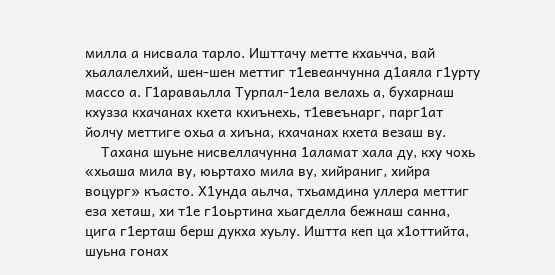милла а нисвала тарло. Ишттачу метте кхаьчча, вай хьалалелхий, шен-шен меттиг т1евеанчунна д1аяла г1урту массо а. Г1араваьлла Турпал-1ела велахь а, бухарнаш кхузза кхачанах кхета кхиънехь, т1евеънарг, парг1ат йолчу меттиге охьа а хиъна, кхачанах кхета везаш ву.
    Тахана шуьне нисвеллачунна 1аламат хала ду, кху чохь «хьаша мила ву, юьртахо мила ву, хийраниг, хийра воцург» къасто. Х1унда аьлча, тхьамдина уллера меттиг еза хеташ, хи т1е г1оьртина хьагделла бежнаш санна, цига г1ерташ берш дукха хуьлу. Иштта кеп ца х1оттийта, шуьна гонах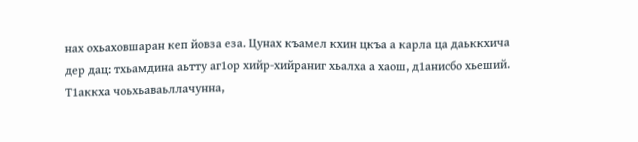нах охьаховшаран кеп йовза еза. Цунах къамел кхин цкъа а карла ца даьккхича дер дац: тхьамдина аьтту аг1ор хийр-хийраниг хьалха а хаош, д1анисбо хьеший. Т1аккха чоьхьаваьллачунна,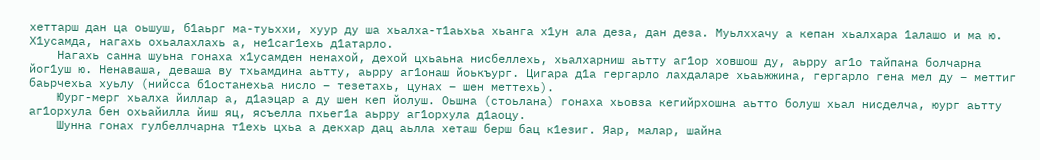хеттарш дан ца оьшуш, б1аьрг ма-туьххи, хуур ду ша хьалха-т1аьхьа хьанга х1ун ала деза, дан деза. Муьлххачу а кепан хьалхара 1алашо и ма ю. Х1усамда, нагахь охьалахлахь а, не1саг1ехь д1атарло.
    Нагахь санна шуьна гонаха х1усамден ненахой, дехой цхьаьна нисбеллехь, хьалхарниш аьтту аг1ор ховшош ду, аьрру аг1о тайпана болчарна йог1уш ю. Ненаваша, деваша ву тхьамдина аьтту, аьрру аг1онаш йоькъург. Цигара д1а гергарло лахдаларе хьаьжжина, гергарло гена мел ду – меттиг баьрчехьа хуьлу (нийсса б1останехьа нисло – тезетахь, цунах – шен меттехь).
    Юург-мерг хьалха йиллар а, д1аэцар а ду шен кеп йолуш. Оьшна (стоьлана) гонаха хьовза кегийрхошна аьтто болуш хьал нисделча, юург аьтту аг1орхула бен охьайилла йиш яц, ясъелла пхьег1а аьрру аг1орхула д1аоцу.
    Шунна гонах гулбеллчарна т1ехь цхьа а декхар дац аьлла хеташ берш бац к1езиг. Яар, малар, шайна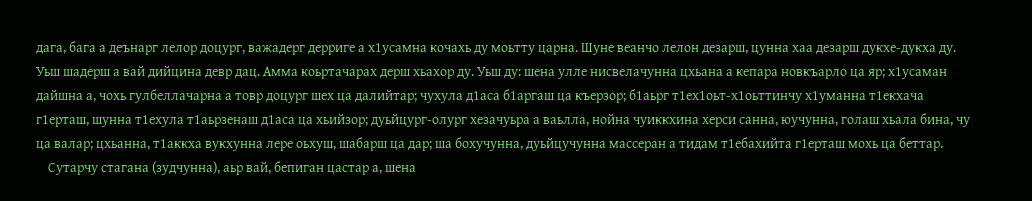дага, бага а деънарг лелор доцург, важадерг дерриге а х1усамна кочахь ду моьтту царна. Шуне веанчо лелон дезарш, цунна хаа дезарш дукхе-дукха ду. Уьш шадерш а вай дийцина девр дац. Амма коьртачарах дерш хьахор ду. Уьш ду: шена улле нисвелачунна цхьана а кепара новкъарло ца яр; х1усаман дайшна а, чохь гулбеллачарна а товр доцург шех ца далийтар; чухула д1аса б1аргаш ца къерзор; б1аьрг т1ех1оьт-х1оьттинчу х1уманна т1екхача г1ерташ, шунна т1ехула т1аьрзенаш д1аса ца хьийзор; дуьйцург-олург хезачуьра а ваьлла, нойна чуиккхина херси санна, юучунна, голаш хьала бина, чу ца валар; цхьанна, т1аккха вукхунна лере оьхуш, шабарш ца дар; ша бохучунна, дуьйцучунна массеран а тидам т1ебахийта г1ерташ мохь ца беттар.
    Сутарчу стагана (зудчунна), аьр вай, бепиган цастар а, шена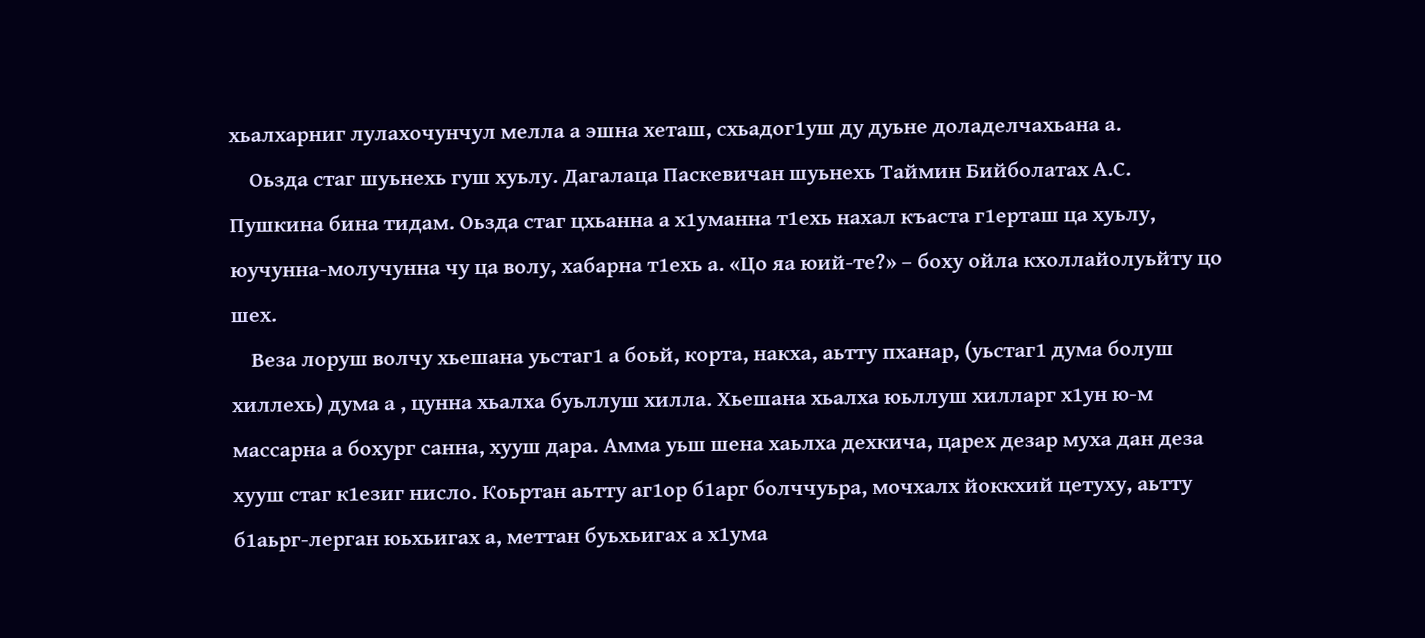хьалхарниг лулахочунчул мелла а эшна хеташ, схьадог1уш ду дуьне доладелчахьана а.
    Оьзда стаг шуьнехь гуш хуьлу. Дагалаца Паскевичан шуьнехь Таймин Бийболатах А.С. Пушкина бина тидам. Оьзда стаг цхьанна а х1уманна т1ехь нахал къаста г1ерташ ца хуьлу, юучунна-молучунна чу ца волу, хабарна т1ехь а. «Цо яа юий-те?» – боху ойла кхоллайолуьйту цо шех.
    Веза лоруш волчу хьешана уьстаг1 а боьй, корта, накха, аьтту пханар, (уьстаг1 дума болуш хиллехь) дума а , цунна хьалха буьллуш хилла. Хьешана хьалха юьллуш хилларг х1ун ю-м массарна а бохург санна, хууш дара. Амма уьш шена хаьлха дехкича, царех дезар муха дан деза хууш стаг к1езиг нисло. Коьртан аьтту аг1ор б1арг болччуьра, мочхалх йоккхий цетуху, аьтту б1аьрг-лерган юьхьигах а, меттан буьхьигах а х1ума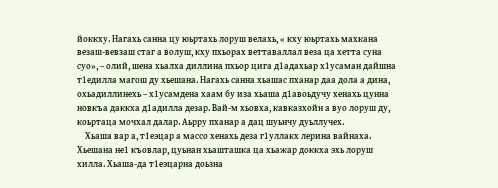йоккху. Нагахь санна цу юьртахь лоруш велахь, « кху юьртахь махкана везаш-вевзаш стаг а волуш, кху пхьорах веттаваллал веза ца хетта суна суо», – олий, шена хьалха диллина пхьор цига д1адахьар х1усаман дайшна т1едилла магош ду хьешана. Нагахь санна хьашас пханар даа дола а дина, охьадиллинехь – х1усамдена хаам бу иза хьаша д1авоьдучу хенахь цунна новкъа даккха д1адилла дезар. Вай-м хьовха, кавказхойн а вуо лоруш ду, коьртаца мочхал далар. Аьрру пханар а дац шуьнчу дуьллучех.
    Хьаша вар а, т1еэцар а массо хенахь деза г1уллакх лерина вайнаха. Хьешана не1 къовлар, цуьнан хьашташка ца хьажар доккха эхь лоруш хилла. Хьаша-да т1еэцарна доьзна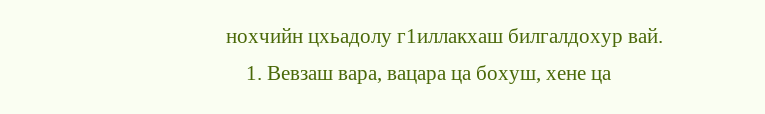нохчийн цхьадолу г1иллакхаш билгалдохур вай.
    1. Вевзаш вара, вацара ца бохуш, хене ца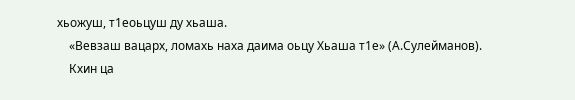хьожуш, т1еоьцуш ду хьаша.
    «Вевзаш вацарх, ломахь наха даима оьцу Хьаша т1е» (А.Сулейманов).
    Кхин ца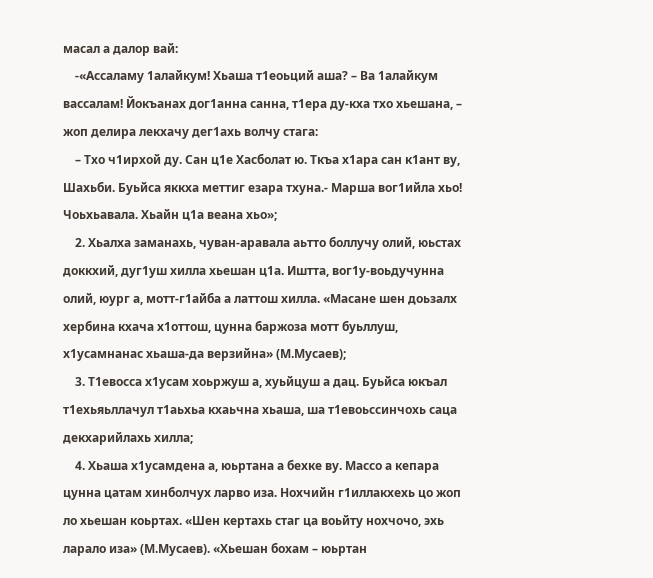масал а далор вай:
    -«Ассаламу 1алайкум! Хьаша т1еоьций аша? – Ва 1алайкум вассалам! Йокъанах дог1анна санна, т1ера ду-кха тхо хьешана, – жоп делира лекхачу дег1ахь волчу стага:
    – Тхо ч1ирхой ду. Сан ц1е Хасболат ю. Ткъа х1ара сан к1ант ву, Шахьби. Буьйса яккха меттиг езара тхуна.- Марша вог1ийла хьо! Чоьхьавала. Хьайн ц1а веана хьо»;
    2. Хьалха заманахь, чуван-аравала аьтто боллучу олий, юьстах доккхий, дуг1уш хилла хьешан ц1а. Иштта, вог1у-воьдучунна олий, юург а, мотт-г1айба а латтош хилла. «Масане шен доьзалх хербина кхача х1оттош, цунна баржоза мотт буьллуш, х1усамнанас хьаша-да верзийна» (М.Мусаев);
    3. Т1евосса х1усам хоьржуш а, хуьйцуш а дац. Буьйса юкъал т1ехьяьллачул т1аьхьа кхаьчна хьаша, ша т1евоьссинчохь саца декхарийлахь хилла;
    4. Хьаша х1усамдена а, юьртана а бехке ву. Массо а кепара цунна цатам хинболчух ларво иза. Нохчийн г1иллакхехь цо жоп ло хьешан коьртах. «Шен кертахь стаг ца воьйту нохчочо, эхь ларало иза» (М.Мусаев). «Хьешан бохам – юьртан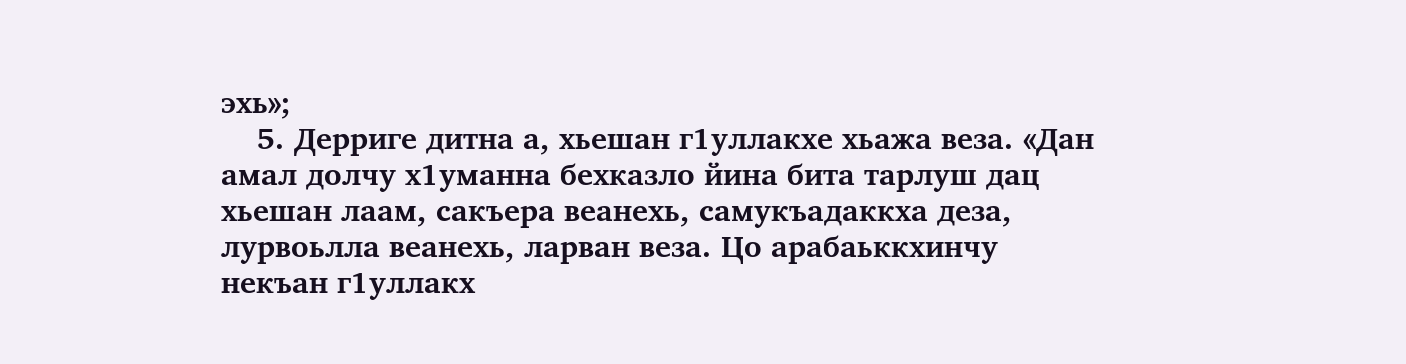эхь»;
    5. Дерриге дитна а, хьешан г1уллакхе хьажа веза. «Дан амал долчу х1уманна бехказло йина бита тарлуш дац хьешан лаам, сакъера веанехь, самукъадаккха деза, лурвоьлла веанехь, ларван веза. Цо арабаьккхинчу некъан г1уллакх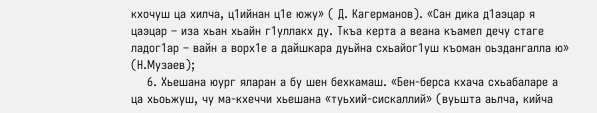кхочуш ца хилча, ц1ийнан ц1е южу» ( Д. Кагерманов). «Сан дика д1аэцар я цаэцар – иза хьан хьайн г1уллакх ду. Ткъа керта а веана къамел дечу стаге ладог1ар – вайн а ворх1е а дайшкара дуьйна схьайог1уш къоман оьздангалла ю» (Н.Музаев);
    6. Хьешана юург яларан а бу шен бехкамаш. «Бен-берса кхача схьабаларе а ца хьоьжуш, чу ма-кхеччи хьешана «туьхий-сискаллий» (вуьшта аьлча, кийча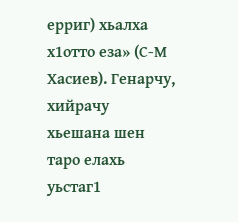ерриг) хьалха х1отто еза» (С-М Хасиев). Генарчу, хийрачу хьешана шен таро елахь уьстаг1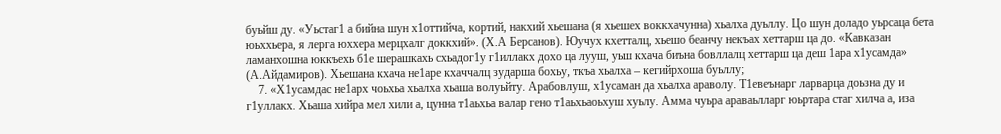буьйш ду. «Уьстаг1 а бийна шун х1оттийча, кортий, накхий хьешана (я хьешех воккхачунна) хьалха дуьллу. Цо шун доладо уьрсаца бета юьххьера, я лерга юххера мерцхалг доккхий». (Х.А Берсанов). Юучух кхетталц, хьешо беанчу некъах хеттарш ца до. «Кавказан ламанхошна юккъехь б1е шерашкахь схьадог1у г1иллакх дохо ца лууш, уьш кхача биъна бовллалц хеттарш ца деш 1ара х1усамда» (А.Айдамиров). Хьешана кхача не1аре кхаччалц зударша бохьу, ткъа хьалха – кегийрхоша буьллу;
    7. «Х1усамдас не1арх чоьхьа хьалха хьаша волуьйту. Арабовлуш, х1усаман да хьалха араволу. Т1евеънарг ларварца доьзна ду и г1уллакх. Хьаша хийра мел хили а, цунна т1аьхьа валар гено т1аьхьаоьхуш хуьлу. Амма чуьра араваьлларг юьртара стаг хилча а, иза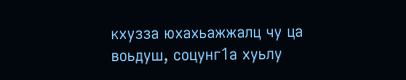кхузза юхахьажжалц чу ца воьдуш, соцунг1а хуьлу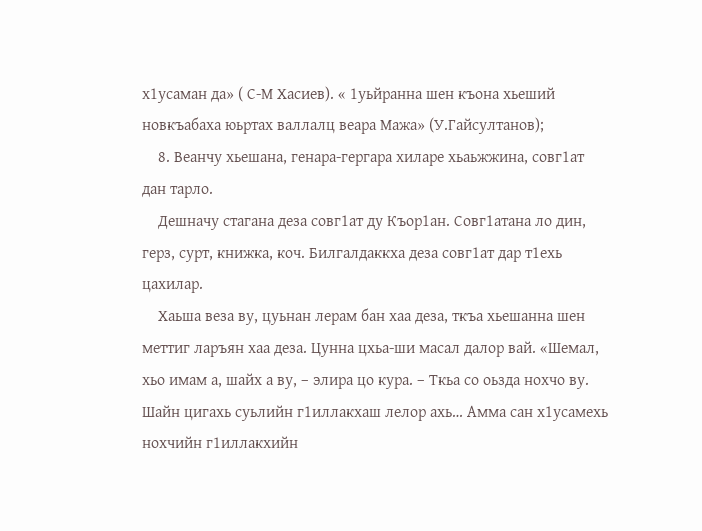х1усаман да» ( С-М Хасиев). « 1уьйранна шен къона хьеший новкъабаха юьртах валлалц веара Мажа» (У.Гайсултанов);
    8. Веанчу хьешана, генара-гергара хиларе хьаьжжина, совг1ат дан тарло.
    Дешначу стагана деза совг1ат ду Къор1ан. Совг1атана ло дин, герз, сурт, книжка, коч. Билгалдаккха деза совг1ат дар т1ехь цахилар.
    Хаьша веза ву, цуьнан лерам бан хаа деза, ткъа хьешанна шен меттиг ларъян хаа деза. Цунна цхьа-ши масал далор вай. «Шемал, хьо имам а, шайх а ву, – элира цо кура. – Ткьа со оьзда нохчо ву. Шайн цигахь суьлийн г1иллакхаш лелор ахь… Амма сан х1усамехь нохчийн г1иллакхийн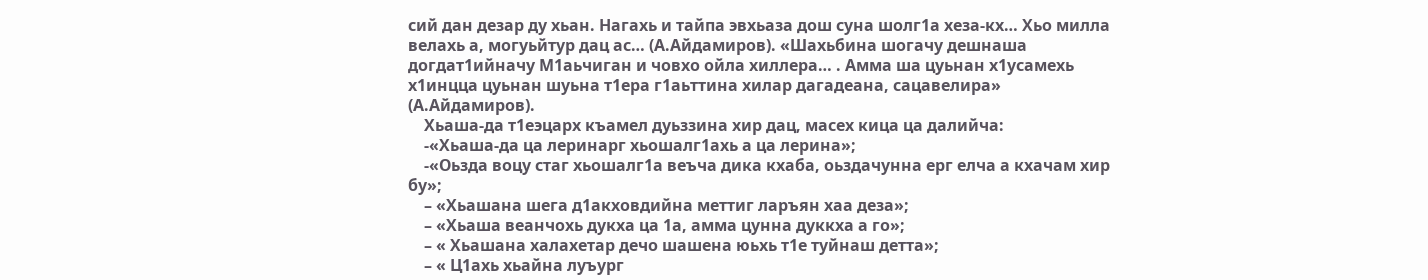сий дан дезар ду хьан. Нагахь и тайпа эвхьаза дош суна шолг1а хеза-кх… Хьо милла велахь а, могуьйтур дац ас… (А.Айдамиров). «Шахьбина шогачу дешнаша догдат1ийначу М1аьчиган и човхо ойла хиллера… . Амма ша цуьнан х1усамехь х1инцца цуьнан шуьна т1ера г1аьттина хилар дагадеана, сацавелира» (А.Айдамиров).
    Хьаша-да т1еэцарх къамел дуьззина хир дац, масех кица ца далийча:
    -«Хьаша-да ца леринарг хьошалг1ахь а ца лерина»;
    -«Оьзда воцу стаг хьошалг1а веъча дика кхаба, оьздачунна ерг елча а кхачам хир бу»;
    – «Хьашана шега д1акховдийна меттиг ларъян хаа деза»;
    – «Хьаша веанчохь дукха ца 1а, амма цунна дуккха а го»;
    – « Хьашана халахетар дечо шашена юьхь т1е туйнаш детта»;
    – « Ц1ахь хьайна луъург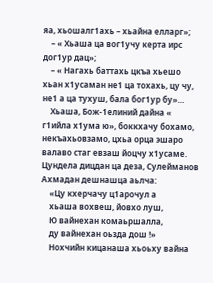яа, хьошалг1ахь – хьайна елларг»;
    – « Хьаша ца вог1учу керта ирс дог1ур дац»;
    – « Нагахь баттахь цкъа хьешо хьан х1усаман не1 ца тохахь, цу чу, не1 а ца тухуш, бала бог1ур бу»…
    Хьаша, Бож-1елиний дайна « г1ийла х1ума ю», боккхачу бохамо, некъахьовзамо, цхьа орца эшаро валаво стаг евзаш йоцчу х1усаме. Цундела дицдан ца деза, Сулейманов Ахмадан дешнашца аьлча:
    «Цу кхерчачу ц1арочул а
    хьаша вохвеш, йовхо луш,
    Ю вайнехан комаьршалла,
    ду вайнехан оьзда дош !»
    Нохчийн кицанаша хьоьху вайна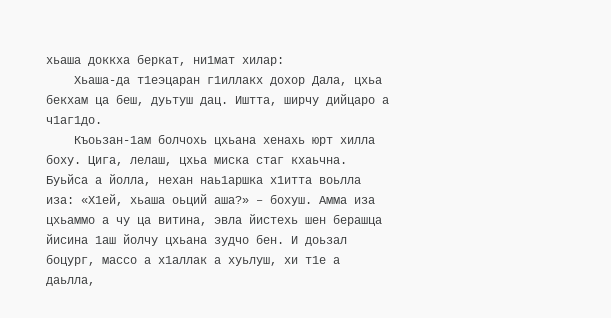хьаша доккха беркат, ни1мат хилар:
    Хьаша-да т1еэцаран г1иллакх дохор Дала, цхьа бекхам ца беш, дуьтуш дац. Иштта, ширчу дийцаро а ч1аг1до.
    Къоьзан-1ам болчохь цхьана хенахь юрт хилла боху. Цига, лелаш, цхьа миска стаг кхаьчна. Буьйса а йолла, нехан наь1аршка х1итта воьлла иза: «Х1ей, хьаша оьций аша?» – бохуш. Амма иза цхьаммо а чу ца витина, эвла йистехь шен берашца йисина 1аш йолчу цхьана зудчо бен. И доьзал боцург, массо а х1аллак а хуьлуш, хи т1е а даьлла,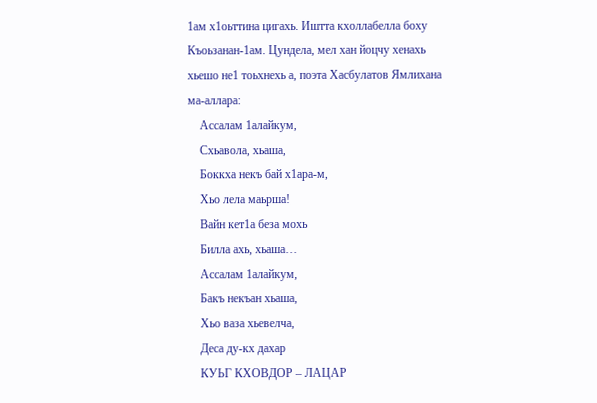1ам х1оьттина цигахь. Иштта кхоллабелла боху Къоьзанан-1ам. Цундела, мел хан йоцчу хенахь хьешо не1 тоьхнехь а, поэта Хасбулатов Ямлихана ма-аллара:
    Ассалам 1алайкум,
    Схьавола, хьаша,
    Боккха некъ бай х1ара-м,
    Хьо лела маьрша!
    Вайн кет1а беза мохь
    Билла ахь, хьаша…
    Ассалам 1алайкум,
    Бакъ некъан хьаша,
    Хьо ваза хьевелча,
    Деса ду-кх дахар
    КУЬГ КХОВДОР – ЛАЦАР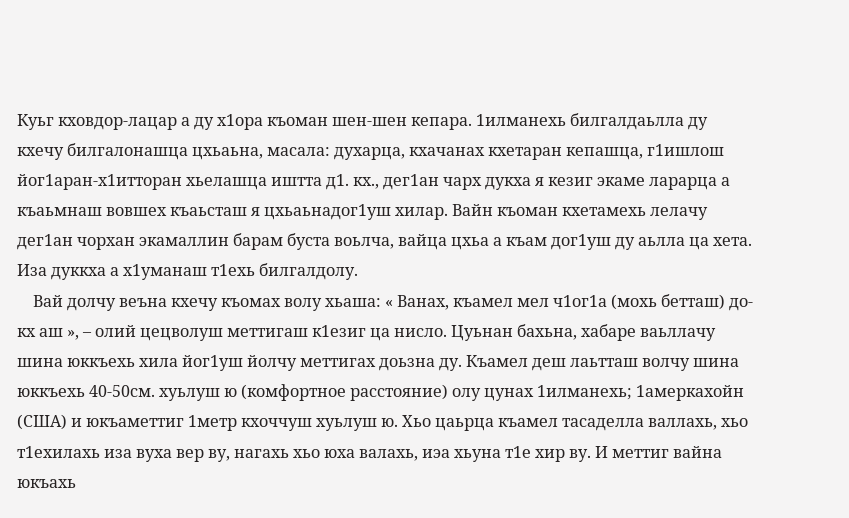Куьг кховдор-лацар а ду х1ора къоман шен-шен кепара. 1илманехь билгалдаьлла ду кхечу билгалонашца цхьаьна, масала: духарца, кхачанах кхетаран кепашца, г1ишлош йог1аран-х1итторан хьелашца иштта д1. кх., дег1ан чарх дукха я кезиг экаме ларарца а къаьмнаш вовшех къаьсташ я цхьаьнадог1уш хилар. Вайн къоман кхетамехь лелачу дег1ан чорхан экамаллин барам буста воьлча, вайца цхьа а къам дог1уш ду аьлла ца хета. Иза дуккха а х1уманаш т1ехь билгалдолу.
    Вай долчу веъна кхечу къомах волу хьаша: « Ванах, къамел мел ч1ог1а (мохь бетташ) до-кх аш », – олий цецволуш меттигаш к1езиг ца нисло. Цуьнан бахьна, хабаре ваьллачу шина юккъехь хила йог1уш йолчу меттигах доьзна ду. Къамел деш лаьтташ волчу шина юккъехь 40-50см. хуьлуш ю (комфортное расстояние) олу цунах 1илманехь; 1амеркахойн (США) и юкъаметтиг 1метр кхоччуш хуьлуш ю. Хьо цаьрца къамел тасаделла валлахь, хьо т1ехилахь иза вуха вер ву, нагахь хьо юха валахь, иэа хьуна т1е хир ву. И меттиг вайна юкъахь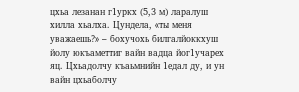цхьа лезанан г1уркх (5,3 м) ларалуш хилла хьалха. Цундела, «ты меня уважаешь?» – бохучохь билгалйоккхуш йолу юкъаметтиг вайн вадца йог1учарех яц. Цхьадолчу къаьмнийн 1едал ду, и ун вайн цхьаболчу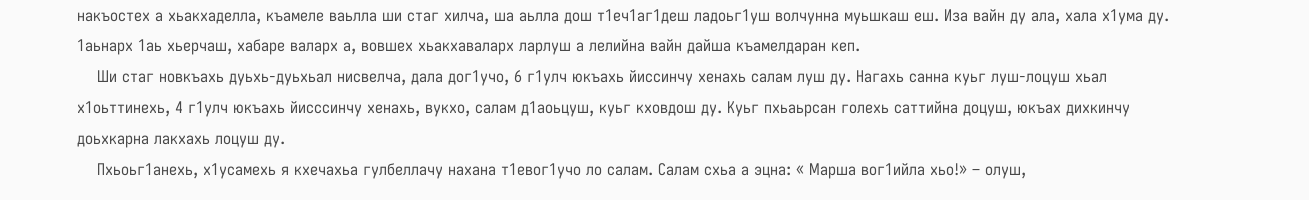накъостех а хьакхаделла, къамеле ваьлла ши стаг хилча, ша аьлла дош т1еч1аг1деш ладоьг1уш волчунна муьшкаш еш. Иза вайн ду ала, хала х1ума ду. 1аьнарх 1аь хьерчаш, хабаре валарх а, вовшех хьакхаваларх ларлуш а лелийна вайн дайша къамелдаран кеп.
    Ши стаг новкъахь дуьхь-дуьхьал нисвелча, дала дог1учо, 6 г1улч юкъахь йиссинчу хенахь салам луш ду. Нагахь санна куьг луш-лоцуш хьал х1оьттинехь, 4 г1улч юкъахь йисссинчу хенахь, вукхо, салам д1аоьцуш, куьг кховдош ду. Куьг пхьаьрсан голехь саттийна доцуш, юкъах дихкинчу доьхкарна лакхахь лоцуш ду.
    Пхьоьг1анехь, х1усамехь я кхечахьа гулбеллачу нахана т1евог1учо ло салам. Салам схьа а эцна: « Марша вог1ийла хьо!» – олуш,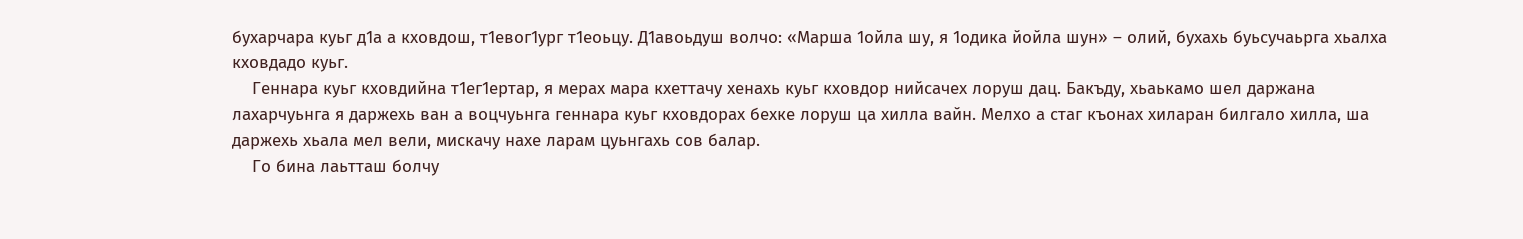бухарчара куьг д1а а кховдош, т1евог1ург т1еоьцу. Д1авоьдуш волчо: «Марша 1ойла шу, я 1одика йойла шун» – олий, бухахь буьсучаьрга хьалха кховдадо куьг.
    Геннара куьг кховдийна т1ег1ертар, я мерах мара кхеттачу хенахь куьг кховдор нийсачех лоруш дац. Бакъду, хьаькамо шел даржана лахарчуьнга я даржехь ван а воцчуьнга геннара куьг кховдорах бехке лоруш ца хилла вайн. Мелхо а стаг къонах хиларан билгало хилла, ша даржехь хьала мел вели, мискачу нахе ларам цуьнгахь сов балар.
    Го бина лаьтташ болчу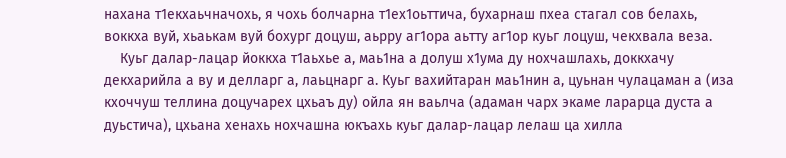нахана т1екхаьчначохь, я чохь болчарна т1ех1оьттича, бухарнаш пхеа стагал сов белахь, воккха вуй, хьаькам вуй бохург доцуш, аьрру аг1ора аьтту аг1ор куьг лоцуш, чекхвала веза.
    Куьг далар-лацар йоккха т1аьхье а, маь1на а долуш х1ума ду нохчашлахь, доккхачу декхарийла а ву и делларг а, лаьцнарг а. Куьг вахийтаран маь1нин а, цуьнан чулацаман а (иза кхоччуш теллина доцучарех цхьаъ ду) ойла ян ваьлча (адаман чарх экаме ларарца дуста а дуьстича), цхьана хенахь нохчашна юкъахь куьг далар-лацар лелаш ца хилла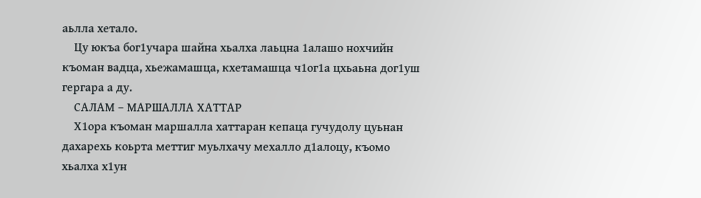аьлла хетало.
    Цу юкъа бог1учара шайна хьалха лаьцна 1алашо нохчийн къоман вадца, хьежамашца, кхетамашца ч1ог1а цхьаьна дог1уш гергара а ду.
    САЛАМ – МАРШАЛЛА ХАТТАР
    Х1ора къоман маршалла хаттаран кепаца гучудолу цуьнан дахарехь коьрта меттиг муьлхачу мехалло д1алоцу, къомо хьалха х1ун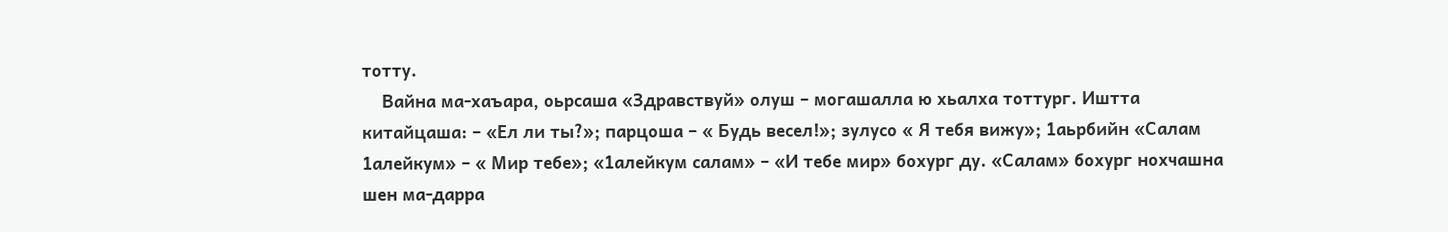тотту.
    Вайна ма-хаъара, оьрсаша «Здравствуй» олуш – могашалла ю хьалха тоттург. Иштта китайцаша: – «Ел ли ты?»; парцоша – « Будь весел!»; зулусо « Я тебя вижу»; 1аьрбийн «Салам 1алейкум» – « Мир тебе»; «1алейкум салам» – «И тебе мир» бохург ду. «Салам» бохург нохчашна шен ма-дарра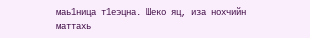маь1ница т1еэцна. Шеко яц, иза нохчийн маттахь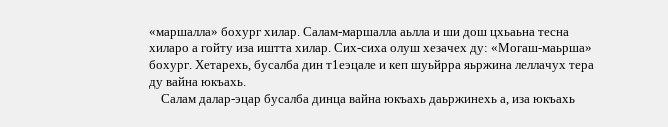«маршалла» бохург хилар. Салам-маршалла аьлла и ши дош цхьаьна тесна хиларо а гойту иза иштта хилар. Сих-сиха олуш хезачех ду: «Могаш-маьрша» бохург. Хетарехь, бусалба дин т1еэцале и кеп шуьйрра яьржина леллачух тера ду вайна юкъахь.
    Салам далар-эцар бусалба динца вайна юкъахь даьржинехь а, иза юкъахь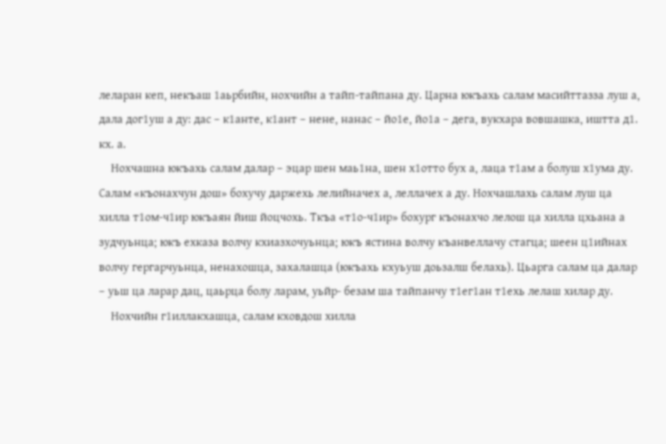леларан кеп, некъаш 1аьрбийн, нохчийн а тайп-тайпана ду. Царна юкъахь салам масийттазза луш а, дала дог1уш а ду: дас – к1анте, к1ант – нене, нанас – йо1е, йо1а – дега, вукхара вовшашка, иштта д1. кх. а.
    Нохчашна юкъахь салам далар – эцар шен маь1на, шен х1отто бух а, лаца т1ам а болуш х1ума ду. Салам «къонахчун дош» бохучу даржехь лелийначех а, леллачех а ду. Нохчашлахь салам луш ца хилла т1ом-ч1ир юкъаян йиш йоцчохь. Ткъа «т1о-ч1ир» бохург къонахчо лелош ца хилла цхьана а зудчуьнца; юкъ ехказа волчу кхиазхочуьнца; юкъ ястина волчу къанвеллачу стагца; шеен ц1ийнах волчу гергарчуьнца, ненахошца, захалашца (юкъахь кхуьуш доьзалш белахь). Цьарга салам ца далар – уьш ца ларар дац, цаьрца болу ларам, уьйр- безам ша тайпанчу т1ег1ан т1ехь лелаш хилар ду.
    Нохчийн г1иллакхашца, салам кховдош хилла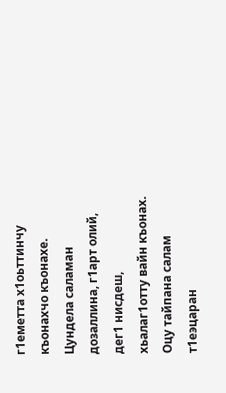г1еметта х1оьттинчу къонахчо къонахе. Цундела саламан дозаллина, г1арт олий, дег1 нисдеш, хьалаг1отту вайн къонах. Оцу тайпана салам т1еэцаран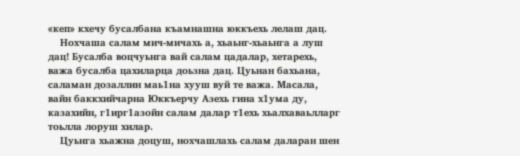«кеп» кхечу бусалбана къамнашна юккъехь лелаш дац.
    Нохчаша салам мич-мичахь а, хьаьнг-хьаьнга а луш дац! Бусалба воцчуьнга вай салам цадалар, хетарехь, важа бусалба цахиларца доьзна дац. Цуьнан бахьана, саламан дозаллин маь1на хууш вуй те важа. Масала, вайн баккхийчарна Юккъерчу Азехь гина х1ума ду, казахийн, г1ирг1азойн салам далар т1ехь хьалхаваьлларг тоьлла лоруш хилар.
    Цуьнга хьажна доцуш, нохчашлахь салам даларан шен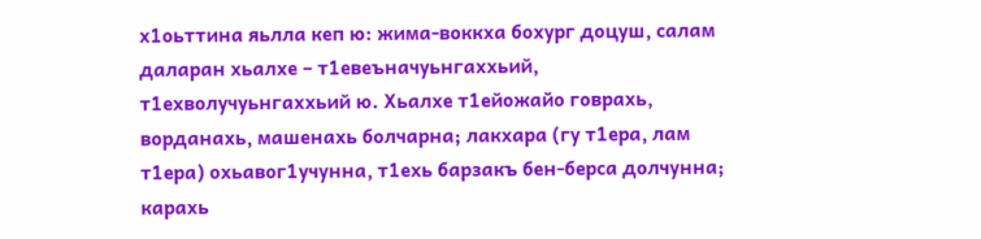х1оьттина яьлла кеп ю: жима-воккха бохург доцуш, салам даларан хьалхе – т1евеъначуьнгаххьий, т1ехволучуьнгаххьий ю. Хьалхе т1ейожайо говрахь, ворданахь, машенахь болчарна; лакхара (гу т1ера, лам т1ера) охьавог1учунна, т1ехь барзакъ бен-берса долчунна; карахь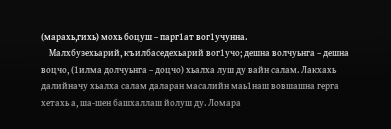(марахь,гихь) мохь боцуш – парг1ат вог1учунна.
    Малхбузехьарий, къилбаседехьарий вог1учо; дешна волчуьнга – дешна воцчо, (1илма долчуьнга – доцчо) хьалха луш ду вайн салам. Лакхахь далийначу хьалха салам даларан масалийн маь1наш вовшашна герга хетахь а, ша-шен башхаллаш йолуш ду. Ломара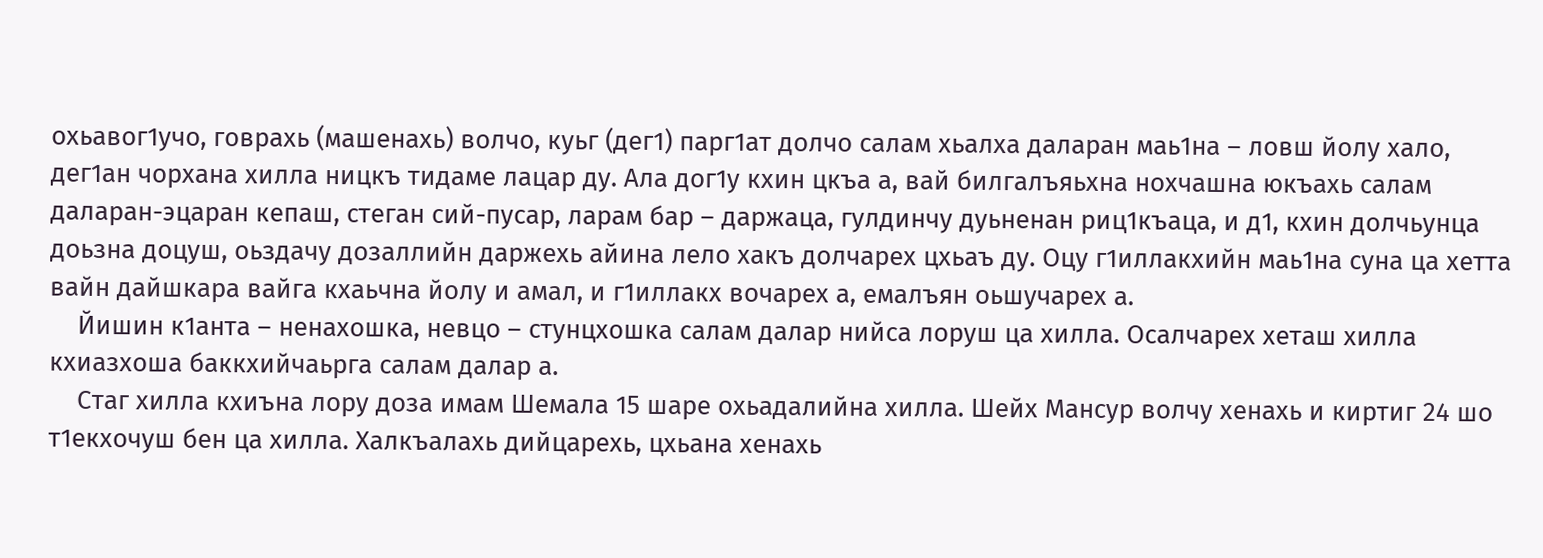охьавог1учо, говрахь (машенахь) волчо, куьг (дег1) парг1ат долчо салам хьалха даларан маь1на – ловш йолу хало, дег1ан чорхана хилла ницкъ тидаме лацар ду. Ала дог1у кхин цкъа а, вай билгалъяьхна нохчашна юкъахь салам даларан-эцаран кепаш, стеган сий-пусар, ларам бар – даржаца, гулдинчу дуьненан риц1къаца, и д1, кхин долчьунца доьзна доцуш, оьздачу дозаллийн даржехь айина лело хакъ долчарех цхьаъ ду. Оцу г1иллакхийн маь1на суна ца хетта вайн дайшкара вайга кхаьчна йолу и амал, и г1иллакх вочарех а, емалъян оьшучарех а.
    Йишин к1анта – ненахошка, невцо – стунцхошка салам далар нийса лоруш ца хилла. Осалчарех хеташ хилла кхиазхоша баккхийчаьрга салам далар а.
    Стаг хилла кхиъна лору доза имам Шемала 15 шаре охьадалийна хилла. Шейх Мансур волчу хенахь и киртиг 24 шо т1екхочуш бен ца хилла. Халкъалахь дийцарехь, цхьана хенахь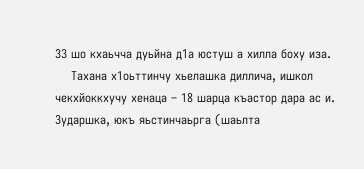33 шо кхаьчча дуьйна д1а юстуш а хилла боху иза.
    Тахана х1оьттинчу хьелашка диллича, ишкол чекхйоккхучу хенаца – 18 шарца къастор дара ас и. Зударшка, юкъ яьстинчаьрга (шаьлта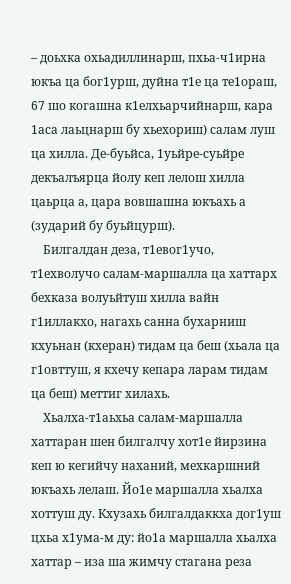– доьхка охьадиллинарш, пхьа-ч1ирна юкъа ца бог1урш, дуйна т1е ца те1ораш, 67 шо когашна к1елхьарчийнарш, кара 1аса лаьцнарш бу хьехориш) салам луш ца хилла. Де-буьйса, 1уьйре-суьйре декъалъярца йолу кеп лелош хилла цаьрца а, цара вовшашна юкъахь а (зударий бу буьйцурш).
    Билгалдан деза, т1евог1учо, т1ехволучо салам-маршалла ца хаттарх бехказа волуьйтуш хилла вайн г1иллакхо, нагахь санна бухарниш кхуьнан (кхеран) тидам ца беш (хьала ца г1овттуш, я кхечу кепара ларам тидам ца беш) меттиг хилахь.
    Хьалха-т1аьхьа салам-маршалла хаттаран шен билгалчу хот1е йирзина кеп ю кегийчу наханий, мехкаршний юкъахь лелаш. Йо1е маршалла хьалха хоттуш ду. Кхузахь билгалдаккха дог1уш цхьа х1ума-м ду: йо1а маршалла хьалха хаттар – иза ша жимчу стагана реза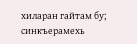хиларан гайтам бу; синкъерамехь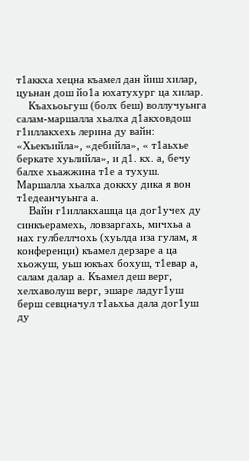т1аккха хецна къамел дан йиш хилар, цуьнан дош йо1а юхатухург ца хилар.
    Къахьоьгуш (болх беш) воллучуьнга салам-маршалла хьалха д1акховдош г1иллакхехь лерина ду вайн: «Хьекъийла», «дебийла», « т1аьхье беркате хуьлийла», и д1. кх. а, бечу балхе хьажжина т1е а тухуш. Маршалла хьалха доккху дика я вон т1едеанчуьнга а.
    Вайн г1иллакхашца ца дог1учех ду синкъерамехь, ловзаргахь, мичхьа а нах гулбеллчохь (хуьлда иза гулам, я конференци) къамел дерзаре а ца хьожуш, уьш юкъах бохуш, т1евар а, салам далар а. Къамел деш верг, хелхаволуш верг, эшаре ладуг1уш берш севцначул т1аьхьа дала дог1уш ду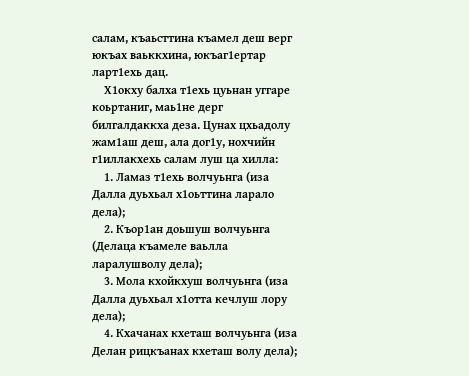салам, къаьсттина къамел деш верг юкъах ваьккхина, юкъаг1ертар ларт1ехь дац.
    Х1окху балха т1ехь цуьнан уггаре коьртаниг, маь1не дерг билгалдаккха деза. Цунах цхьадолу жам1аш деш, ала дог1у, нохчийн г1иллакхехь салам луш ца хилла:
    1. Ламаз т1ехь волчуьнга (иза Далла дуьхьал х1оьттина ларало дела);
    2. Къор1ан доьшуш волчуьнга (Делаца къамеле ваьлла ларалушволу дела);
    3. Мола кхойкхуш волчуьнга (иза Далла дуьхьал х1отта кечлуш лору дела);
    4. Кхачанах кхеташ волчуьнга (иза Делан рицкъанах кхеташ волу дела);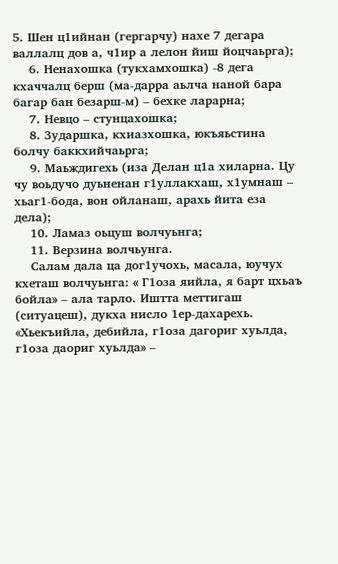5. Шен ц1ийнан (гергарчу) нахе 7 дегара валлалц дов а, ч1ир а лелон йиш йоцчаьрга);
    6. Ненахошка (тукхамхошка) -8 дега кхаччалц берш (ма-дарра аьлча наной бара багар бан безарш-м) – бехке ларарна;
    7. Невцо – стунцахошка;
    8. Зударшка, кхиазхошка, юкъяьстина болчу баккхийчаьрга;
    9. Маьждигехь (иза Делан ц1а хиларна. Цу чу воьдучо дуьненан г1уллакхаш, х1умнаш – хьаг1-бода, вон ойланаш, арахь йита еза дела);
    10. Ламаз оьцуш волчуьнга;
    11. Верзина волчьунга.
    Салам дала ца дог1учохь, масала, юучух кхеташ волчуьнга: « Г1оза яийла, я барт цхьаъ бойла» – ала тарло. Иштта меттигаш (ситуацеш), дукха нисло 1ер-дахарехь. «Хьекъийла, дебийла, г1оза дагориг хуьлда, г1оза даориг хуьлда» –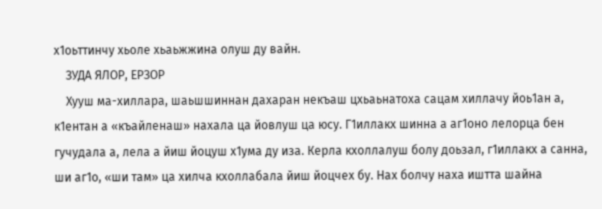х1оьттинчу хьоле хьаьжжина олуш ду вайн.
    ЗУДА ЯЛОР, ЕРЗОР
    Хууш ма-хиллара, шаьшшиннан дахаран некъаш цхьаьнатоха сацам хиллачу йоь1ан а, к1ентан а «къайленаш» нахала ца йовлуш ца юсу. Г1иллакх шинна а аг1оно лелорца бен гучудала а, лела а йиш йоцуш х1ума ду иза. Керла кхоллалуш болу доьзал, г1иллакх а санна, ши аг1о, «ши там» ца хилча кхоллабала йиш йоцчех бу. Нах болчу наха иштта шайна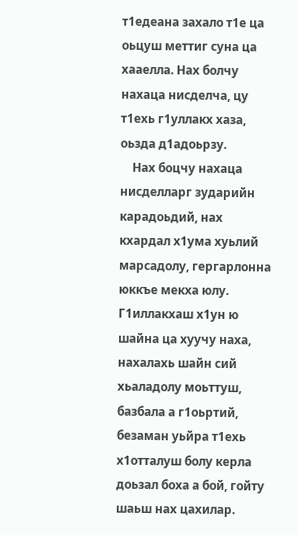т1едеана захало т1е ца оьцуш меттиг суна ца хааелла. Нах болчу нахаца нисделча, цу т1ехь г1уллакх хаза, оьзда д1адоьрзу.
    Нах боцчу нахаца нисделларг зударийн карадоьдий, нах кхардал х1ума хуьлий марсадолу, гергарлонна юккъе мекха юлу. Г1иллакхаш х1ун ю шайна ца хуучу наха, нахалахь шайн сий хьаладолу моьттуш, базбала а г1оьртий, безаман уьйра т1ехь х1отталуш болу керла доьзал боха а бой, гойту шаьш нах цахилар.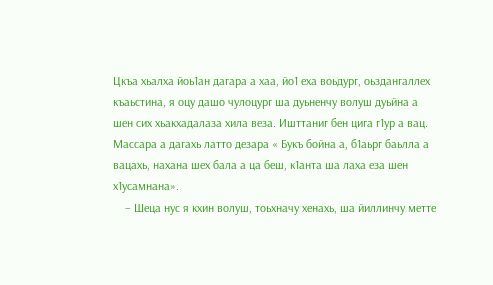Цкъа хьалха йоь1ан дагара а хаа, йо1 еха воьдург, оьздангаллех къаьстина, я оцу дашо чулоцург ша дуьненчу волуш дуьйна а шен сих хьакхадалаза хила веза. Ишттаниг бен цига г1ур а вац. Массара а дагахь латто дезара « Букъ бойна а, б1аьрг баьлла а вацахь, нахана шех бала а ца беш, к1анта ша лаха еза шен х1усамнана».
    – Шеца нус я кхин волуш, тоьхначу хенахь, ша йиллинчу метте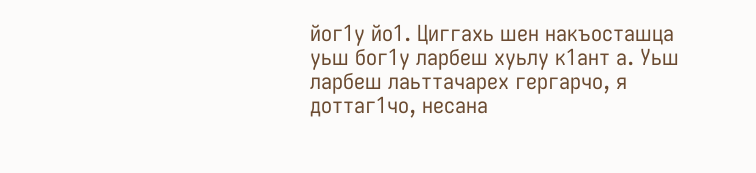йог1у йо1. Циггахь шен накъосташца уьш бог1у ларбеш хуьлу к1ант а. Уьш ларбеш лаьттачарех гергарчо, я доттаг1чо, несана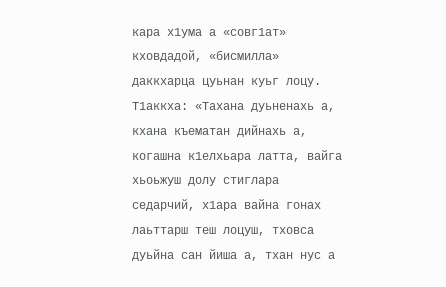кара х1ума а «совг1ат» кховдадой, «бисмилла» даккхарца цуьнан куьг лоцу. Т1аккха: «Тахана дуьненахь а, кхана къематан дийнахь а, когашна к1елхьара латта, вайга хьоьжуш долу стиглара седарчий, х1ара вайна гонах лаьттарш теш лоцуш, тховса дуьйна сан йиша а, тхан нус а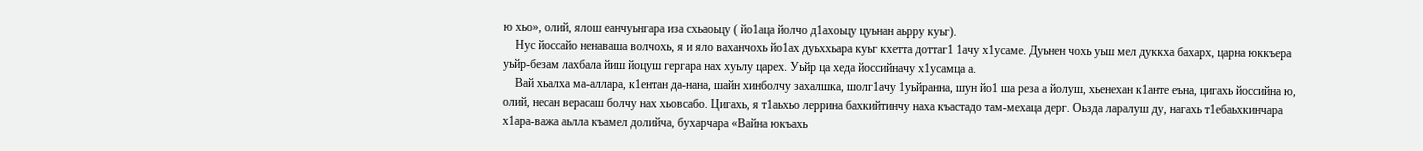ю хьо», олий, ялош еанчуьнгара иза схьаоьцу ( йо1аца йолчо д1ахоьцу цуьнан аьрру куьг).
    Нус йоссайо ненаваша волчохь, я и яло ваханчохь йо1ах дуьххьара куьг кхетта доттаг1 1ачу х1усаме. Дуьнен чохь уьш мел дуккха бахарх, царна юккъера уьйр-безам лахбала йиш йоцуш гергара нах хуьлу царех. Уьйр ца хеда йоссийначу х1усамца а.
    Вай хьалха ма-аллара, к1ентан да-нана, шайн хинболчу захалшка, шолг1ачу 1уьйранна, шун йо1 ша реза а йолуш, хьенехан к1анте еъна, цигахь йоссийна ю, олий, несан верасаш болчу нах хьовсабо. Цигахь, я т1аьхьо леррина бахкийтинчу наха къастадо там-мехаца дерг. Оьзда ларалуш ду, нагахь т1ебаьхкинчара х1ара-важа аьлла къамел долийча, бухарчара «Вайна юкъахь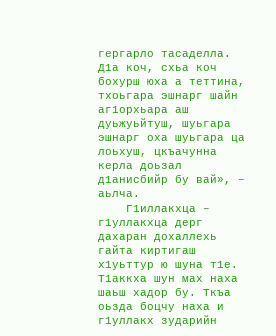гергарло тасаделла. Д1а коч, схьа коч бохурш юха а теттина, тхоьгара эшнарг шайн аг1орхьара аш дуьжуьйтуш, шуьгара эшнарг оха шуьгара ца лоьхуш, цкъачунна керла доьзал д1анисбийр бу вай», – аьлча.
    Г1иллакхца – г1уллакхца дерг дахаран дохаллехь гайта киртигаш х1уьттур ю шуна т1е. Т1аккха шун мах наха шаьш хадор бу. Ткъа оьзда боцчу наха и г1уллакх зударийн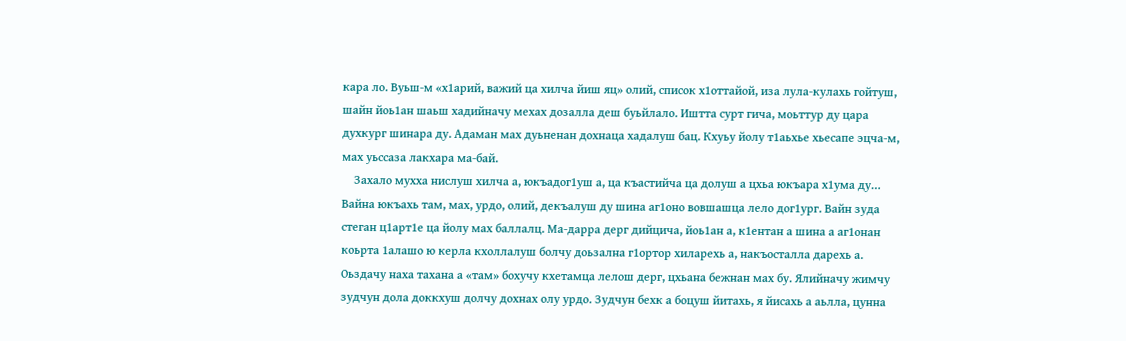кара ло. Вуьш-м «х1арий, важий ца хилча йиш яц» олий, список х1оттайой, иза лула-кулахь гойтуш, шайн йоь1ан шаьш хадийначу мехах дозалла деш буьйлало. Иштта сурт гича, моьттур ду цара духкург шинара ду. Адаман мах дуьненан дохнаца хадалуш бац. Кхуьу йолу т1аьхье хьесапе эцча-м, мах уьссаза лакхара ма-бай.
    Захало мухха нислуш хилча а, юкъадог1уш а, ца къастийча ца долуш а цхьа юкъара х1ума ду… Вайна юкъахь там, мах, урдо, олий, декъалуш ду шина аг1оно вовшашца лело дог1ург. Вайн зуда стеган ц1арт1е ца йолу мах баллалц. Ма-дарра дерг дийцича, йоь1ан а, к1ентан а шина а аг1онан коьрта 1алашо ю керла кхоллалуш болчу доьзална г1ортор хиларехь а, накъосталла дарехь а. Оьздачу наха тахана а «там» бохучу кхетамца лелош дерг, цхьана бежнан мах бу. Ялийначу жимчу зудчун дола доккхуш долчу дохнах олу урдо. Зудчун бехк а боцуш йитахь, я йисахь а аьлла, цунна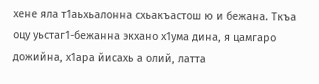хене яла т1аьхьалонна схьакъастош ю и бежана. Ткъа оцу уьстаг1-бежанна экхано х1ума дина, я цамгаро дожийна, х1ара йисахь а олий, латта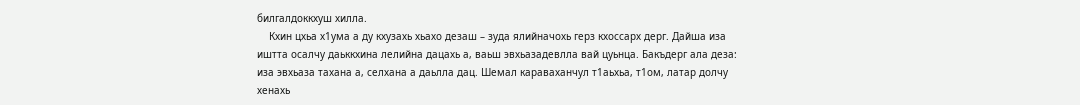билгалдоккхуш хилла.
    Кхин цхьа х1ума а ду кхузахь хьахо дезаш – зуда ялийначохь герз кхоссарх дерг. Дайша иза иштта осалчу даьккхина лелийна дацахь а, ваьш эвхьазадевлла вай цуьнца. Бакъдерг ала деза: иза эвхьаза тахана а, селхана а даьлла дац. Шемал караваханчул т1аьхьа, т1ом, латар долчу хенахь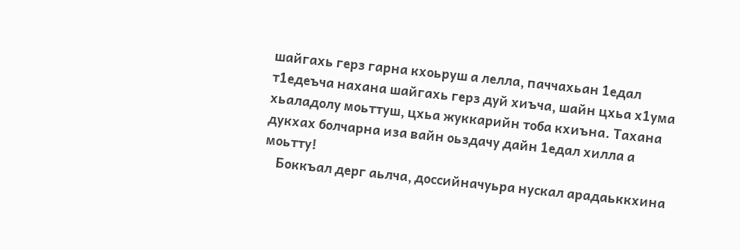шайгахь герз гарна кхоьруш а лелла, паччахьан 1едал т1едеъча нахана шайгахь герз дуй хиъча, шайн цхьа х1ума хьаладолу моьттуш, цхьа жуккарийн тоба кхиъна. Тахана дукхах болчарна иза вайн оьздачу дайн 1едал хилла а моьтту!
    Боккъал дерг аьлча, доссийначуьра нускал арадаьккхина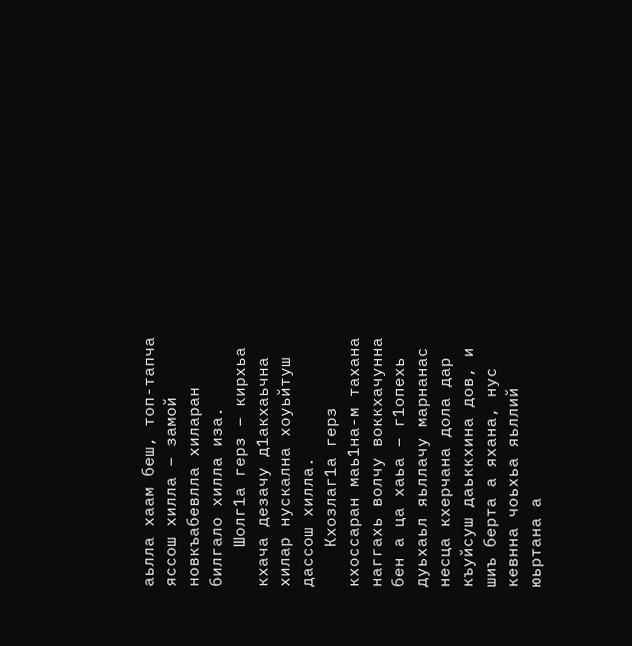аьлла хаам беш, топ-тапча яссош хилла – замой новкъабевлла хиларан билгало хилла иза.
    Шолг1а герз – кирхьа кхача дезачу д1акхаьчна хилар нускална хоуьйтуш дассош хилла.
    Кхозлаг1а герз кхоссаран маь1на-м тахана наггахь волчу воккхачунна бен а ца хаьа – г1опехь дуьхаьл яьллачу марнанас несца кхерчана дола дар къуйсуш даьккхина дов, и шиъ берта а яхана, нус кевнна чоьхьа яьллий юьртана а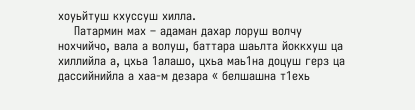хоуьйтуш кхуссуш хилла.
    Патармин мах – адаман дахар лоруш волчу нохчийчо, вала а волуш, баттара шаьлта йоккхуш ца хиллийла а, цхьа 1алашо, цхьа маь1на доцуш герз ца дассийнийла а хаа-м дезара « белшашна т1ехь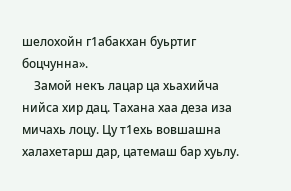шелохойн г1абакхан буьртиг боцчунна».
    Замой некъ лацар ца хьахийча нийса хир дац. Тахана хаа деза иза мичахь лоцу. Цу т1ехь вовшашна халахетарш дар, цатемаш бар хуьлу.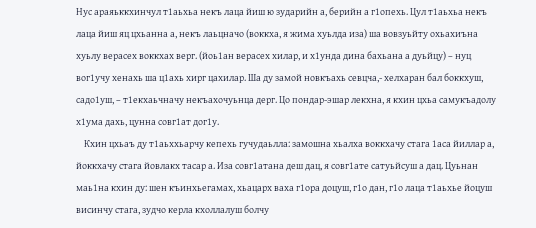Нус араяьккхинчул т1аьхьа некъ лаца йиш ю зударийн а, берийн а г1опехь. Цул т1аьхьа некъ лаца йиш яц цхьанна а, некъ лаьцначо (воккха, я жима хуьлда иза) ша вовзуьйту охьахиъна хуьлу верасех воккхах верг. (йоь1ан верасех хилар, и х1унда дина бахьана а дуьйцу) – нуц вог1учу хенахь ша ц1ахь хирг цахилар. Ша ду замой новкъахь севцча,- хелхаран бал боккхуш, садо1уш, – т1екхаьчначу некъахочуьнца дерг. Цо пондар-эшар лекхна, я кхин цхьа самукъадолу х1ума дахь, цунна совг1ат дог1у.
    Кхин цхьаъ ду т1аьххьарчу кепехь гучудаьлла: замошна хьалха воккхачу стага 1аса йиллар а, йоккхачу стага йовлакх тасар а. Иза совг1атана деш дац, я совг1ате сатуьйсуш а дац. Цуьнан маь1на кхин ду: шен къинхьегамах, хьацарх ваха г1ора доцуш, г1о дан, г1о лаца т1аьхье йоцуш висинчу стага, зудчо керла кхоллалуш болчу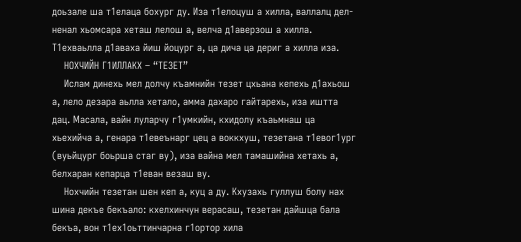доьзале ша т1елаца бохург ду. Иза т1елоцуш а хилла, валлалц дел-ненал хьомсара хеташ лелош а, велча д1аверзош а хилла. Т1ехваьлла д1аваха йиш йоцург а, ца дича ца дериг а хилла иза.
    НОХЧИЙН Г1ИЛЛАКХ – “ТЕЗЕТ”
    Ислам динехь мел долчу къамнийн тезет цхьана кепехь д1ахьош а, лело дезара аьлла хетало, амма дахаро гайтарехь, иза иштта дац. Масала, вайн луларчу г1умкийн, кхидолу къаьмнаш ца хьехийча а, генара т1евеънарг цец а воккхуш, тезетана т1евог1ург (вуьйцург боьрша стаг ву), иза вайна мел тамашийна хетахь а, белхаран кепарца т1еван везаш ву.
    Нохчийн тезетан шен кеп а, куц а ду. Кхузахь гуллуш болу нах шина декъе бекъало: кхелхинчун верасаш, тезетан дайшца бала бекъа, вон т1ех1оьттинчарна г1ортор хила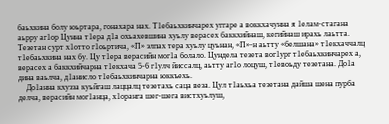баьхкина болу юьртара, гонахара нах. Т1ебаьхкинчарех уггаре а воккхачунна я 1елам-стагана аьрру аг1ор Цунна т1ера д1а охьахевшина хуьлу верасех баккхийнаш, кегийнаш ирахь лаьтта. Тезетан сурт х1отто г1оьртича, «П» элпах тера хуьлу цуьнан, «П»-н аьтту «белшана» т1екхаччалц т1ебаьхкина нах бу. Цу т1ера верасийн мог1а болало. Цундела тезета вог1ург т1ебаьхкинчарех а, верасех а баккхийчарна т1екхача 5-6 г1улч йиссалц, аьтту аг1о лоцуш, т1евоьду тезетана. До1а дина ваьлча, д1анисло т1ебаьхкинчарна юккъехь.
    До1анна кхузза куьйгаш лаццалц тезетахь саца веза. Цул т1аьхьа тезетана дайша шена пурба делча, верасийн мог1анца, х1оранга шег-шега вистхуьлуш,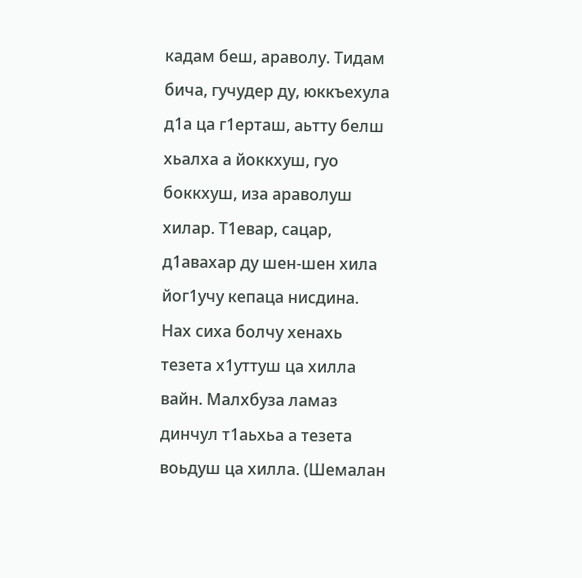кадам беш, араволу. Тидам бича, гучудер ду, юккъехула д1а ца г1ерташ, аьтту белш хьалха а йоккхуш, гуо боккхуш, иза араволуш хилар. Т1евар, сацар, д1авахар ду шен-шен хила йог1учу кепаца нисдина. Нах сиха болчу хенахь тезета х1уттуш ца хилла вайн. Малхбуза ламаз динчул т1аьхьа а тезета воьдуш ца хилла. (Шемалан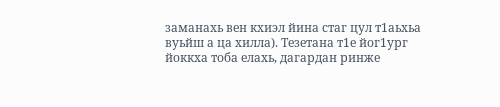заманахь вен кхиэл йина стаг цул т1аьхьа вуьйш а ца хилла). Тезетана т1е йог1ург йоккха тоба елахь, дагардан ринже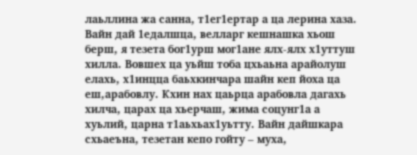лаьллина жа санна, т1ег1ертар а ца лерина хаза. Вайн дай 1едалшца, велларг кешнашка хьош берш, я тезета бог1урш мог1ане ялх-ялх х1уттуш хилла. Вовшех ца уьйш тоба цхьаьна арайолуш елахь, х1инцца баьхкинчара шайн кеп йоха ца еш,арабовлу. Кхин нах цаьрца арабовла дагахь хилча, царах ца хьерчаш, жима соцунг1а а хуьлий, царна т1аьхьах1уьтту. Вайн дайшкара схьаеъна, тезетан кепо гойту – муха,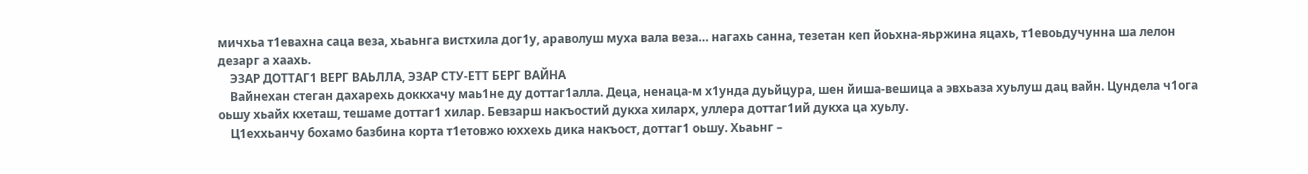мичхьа т1евахна саца веза, хьаьнга вистхила дог1у, араволуш муха вала веза… нагахь санна, тезетан кеп йоьхна-яьржина яцахь, т1евоьдучунна ша лелон дезарг а хаахь.
    ЭЗАР ДОТТАГ1 ВЕРГ ВАЬЛЛА, ЭЗАР СТУ-ЕТТ БЕРГ ВАЙНА
    Вайнехан стеган дахарехь доккхачу маь1не ду доттаг1алла. Деца, ненаца-м х1унда дуьйцура, шен йиша-вешица а эвхьаза хуьлуш дац вайн. Цундела ч1ога оьшу хьайх кхеташ, тешаме доттаг1 хилар. Бевзарш накъостий дукха хиларх, уллера доттаг1ий дукха ца хуьлу.
    Ц1еххьанчу бохамо базбина корта т1етовжо юххехь дика накъост, доттаг1 оьшу. Хьаьнг –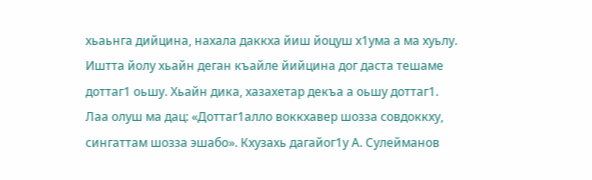хьаьнга дийцина, нахала даккха йиш йоцуш х1ума а ма хуьлу. Иштта йолу хьайн деган къайле йийцина дог даста тешаме доттаг1 оьшу. Хьайн дика, хазахетар декъа а оьшу доттаг1. Лаа олуш ма дац: «Доттаг1алло воккхавер шозза совдоккху, сингаттам шозза эшабо». Кхузахь дагайог1у А. Сулейманов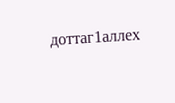доттаг1аллех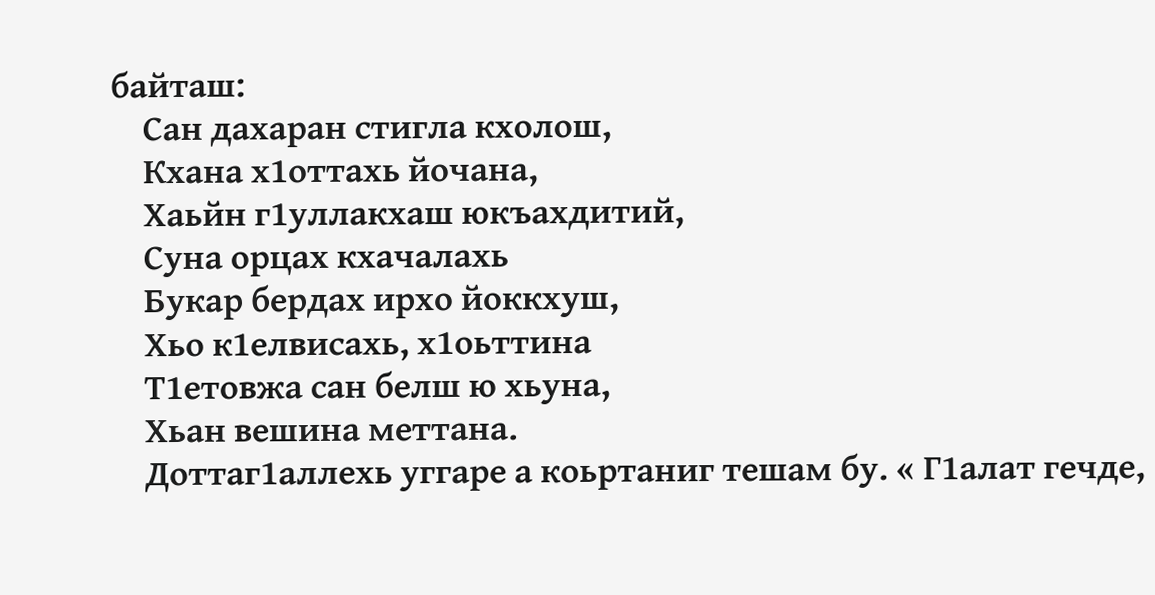байташ:
    Сан дахаран стигла кхолош,
    Кхана х1оттахь йочана,
    Хаьйн г1уллакхаш юкъахдитий,
    Суна орцах кхачалахь
    Букар бердах ирхо йоккхуш,
    Хьо к1елвисахь, х1оьттина
    Т1етовжа сан белш ю хьуна,
    Хьан вешина меттана.
    Доттаг1аллехь уггаре а коьртаниг тешам бу. « Г1алат гечде,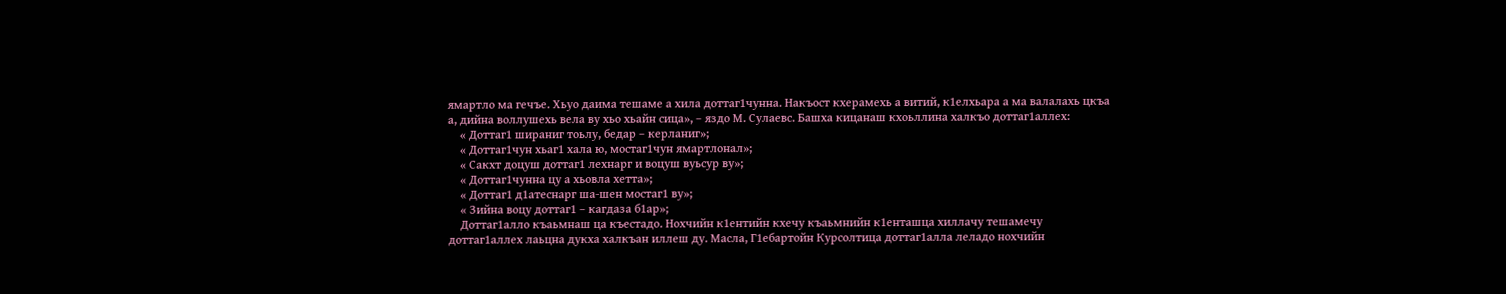ямартло ма гечъе. Хьуо даима тешаме а хила доттаг1чунна. Накъост кхерамехь а витий, к1елхьара а ма валалахь цкъа а, дийна воллушехь вела ву хьо хьайн сица», – яздо М. Сулаевс. Башха кицанаш кхоьллина халкъо доттаг1аллех:
    « Доттаг1 шираниг тоьлу, бедар – керланиг»;
    « Доттаг1чун хьаг1 хала ю, мостаг1чун ямартлонал»;
    « Сакхт доцуш доттаг1 лехнарг и воцуш вуьсур ву»;
    « Доттаг1чунна цу а хьовла хетта»;
    « Доттаг1 д1атеснарг ша-шен мостаг1 ву»;
    « Зийна воцу доттаг1 – кагдаза б1ар»;
    Доттаг1алло къаьмнаш ца къестадо. Нохчийн к1ентийн кхечу къаьмнийн к1енташца хиллачу тешамечу доттаг1аллех лаьцна дукха халкъан иллеш ду. Масла, Г1ебартойн Курсолтица доттаг1алла леладо нохчийн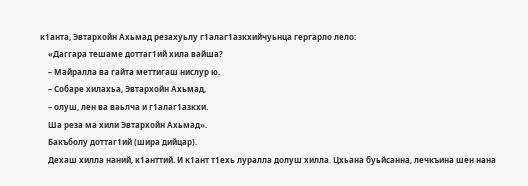к1анта, Эвтархойн Ахьмад резахуьлу г1алаг1азкхийчуьнца гергарло лело:
    «Даггара тешаме доттаг1ий хила вайша?
    – Майралла ва гайта меттигаш нислур ю.
    – Собаре хилахьа, Эвтархойн Ахьмад,
    – олуш, лен ва ваьлча и г1алаг1азкхи.
    Ша реза ма хили Эвтархойн Ахьмад».
    Бакъболу доттаг1ий (шира дийцар).
    Дехаш хилла наний, к1анттий. И к1ант т1ехь луралла долуш хилла. Цхьана буьйсанна, лечкъина шен нана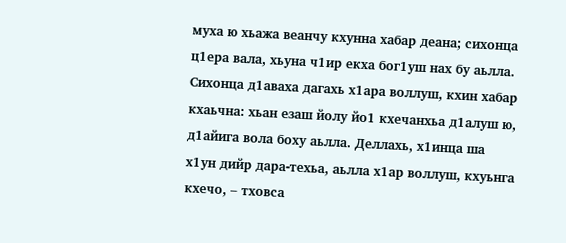муха ю хьажа веанчу кхунна хабар деана; сихонца ц1ера вала, хьуна ч1ир екха бог1уш нах бу аьлла. Сихонца д1аваха дагахь х1ара воллуш, кхин хабар кхаьчна: хьан езаш йолу йо1 кхечанхьа д1алуш ю, д1айига вола боху аьлла. Деллахь, х1инца ша х1ун дийр дара-техьа, аьлла х1ар воллуш, кхуьнга кхечо, – тховса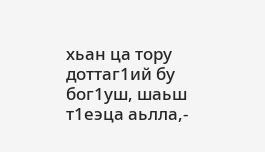хьан ца тору доттаг1ий бу бог1уш, шаьш т1еэца аьлла,-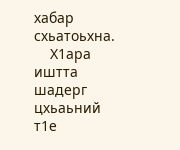хабар схьатоьхна.
    Х1ара иштта шадерг цхьаьний т1е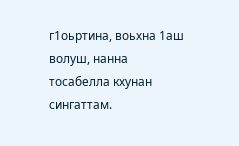г1оьртина, воьхна 1аш волуш, нанна тосабелла кхунан сингаттам.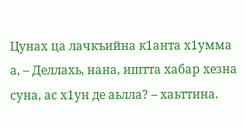Цунах ца лачкъийна к1анта х1умма а, – Деллахь, нана, иштта хабар хезна суна, ас х1ун де аьлла? – хаьттина.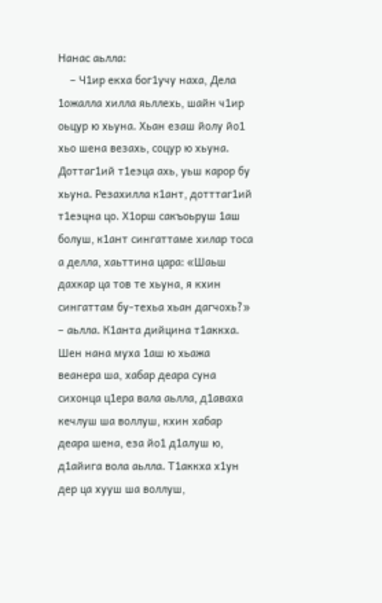Нанас аьлла:
    – Ч1ир екха бог1учу наха, Дела 1ожалла хилла яьллехь, шайн ч1ир оьцур ю хьуна. Хьан езаш йолу йо1 хьо шена везахь, соцур ю хьуна. Доттаг1ий т1еэца ахь, уьш карор бу хьуна. Резахилла к1ант, дотттаг1ий т1еэцна цо. Х1орш сакъоьруш 1аш болуш, к1ант сингаттаме хилар тоса а делла, хаьттина цара: «Шаьш дахкар ца тов те хьуна, я кхин сингаттам бу-техьа хьан дагчохь?» – аьлла. К1анта дийцина т1аккха. Шен нана муха 1аш ю хьажа веанера ша, хабар деара суна сихонца ц1ера вала аьлла, д1аваха кечлуш ша воллуш, кхин хабар деара шена, еза йо1 д1алуш ю, д1айига вола аьлла. Т1аккха х1ун дер ца хууш ша воллуш,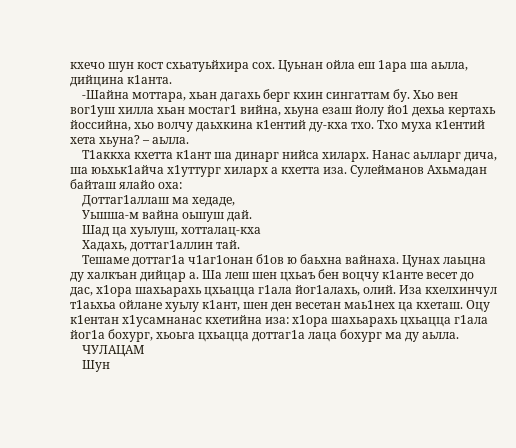кхечо шун кост схьатуьйхира сох. Цуьнан ойла еш 1ара ша аьлла, дийцина к1анта.
    -Шайна моттара, хьан дагахь берг кхин сингаттам бу. Хьо вен вог1уш хилла хьан мостаг1 вийна, хьуна езаш йолу йо1 дехьа кертахь йоссийна, хьо волчу даьхкина к1ентий ду-кха тхо. Тхо муха к1ентий хета хьуна? – аьлла.
    Т1аккха кхетта к1ант ша динарг нийса хиларх. Нанас аьлларг дича, ша юьхьк1айча х1уттург хиларх а кхетта иза. Сулейманов Ахьмадан байташ ялайо оха:
    Доттаг1аллаш ма хедаде,
    Уьшша-м вайна оьшуш дай.
    Шад ца хуьлуш, хотталац-кха
    Хадахь, доттаг1аллин тай.
    Тешаме доттаг1а ч1аг1онан б1ов ю баьхна вайнаха. Цунах лаьцна ду халкъан дийцар а. Ша леш шен цхьаъ бен воцчу к1анте весет до дас, х1ора шахьарахь цхьацца г1ала йог1алахь, олий. Иза кхелхинчул т1аьхьа ойлане хуьлу к1ант, шен ден весетан маь1нех ца кхеташ. Оцу к1ентан х1усамнанас кхетийна иза: х1ора шахьарахь цхьацца г1ала йог1а бохург, хьоьга цхьацца доттаг1а лаца бохург ма ду аьлла.
    ЧУЛАЦАМ
    Шун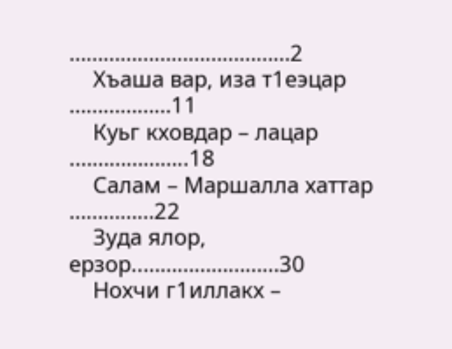…………………………………2
    Хъаша вар, иза т1еэцар ………………11
    Куьг кховдар – лацар .………………..18
    Салам – Маршалла хаттар ……………22
    Зуда ялор, ерзор..……………………30
    Нохчи г1иллакх –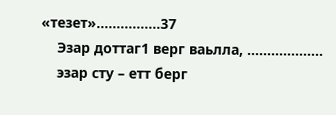«тезет».……………37
    Эзар доттаг1 верг ваьлла, ……………….
    эзар сту – етт берг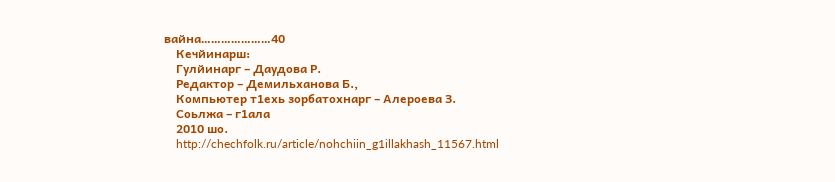вайна…………………40
    Кечйинарш:
    Гулйинарг – Даудова Р.
    Редактор – Демильханова Б.,
    Компьютер т1ехь зорбатохнарг – Алероева З.
    Соьлжа – г1ала
    2010 шо.
    http://chechfolk.ru/article/nohchiin_g1illakhash_11567.html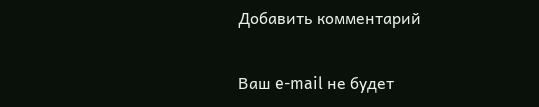Добавить комментарий

Ваш e-mail не будет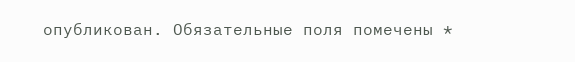опубликован. Обязательные поля помечены *